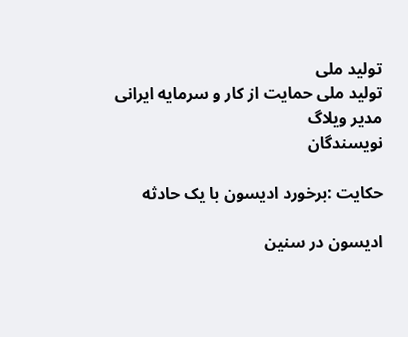تولید ملی
تولید ملی حمایت از کار و سرمایه ایرانی
مدیر ویلاگ
نويسندگان

حکایت :برخورد ادیسون با یک حادثه

اديسون در سنين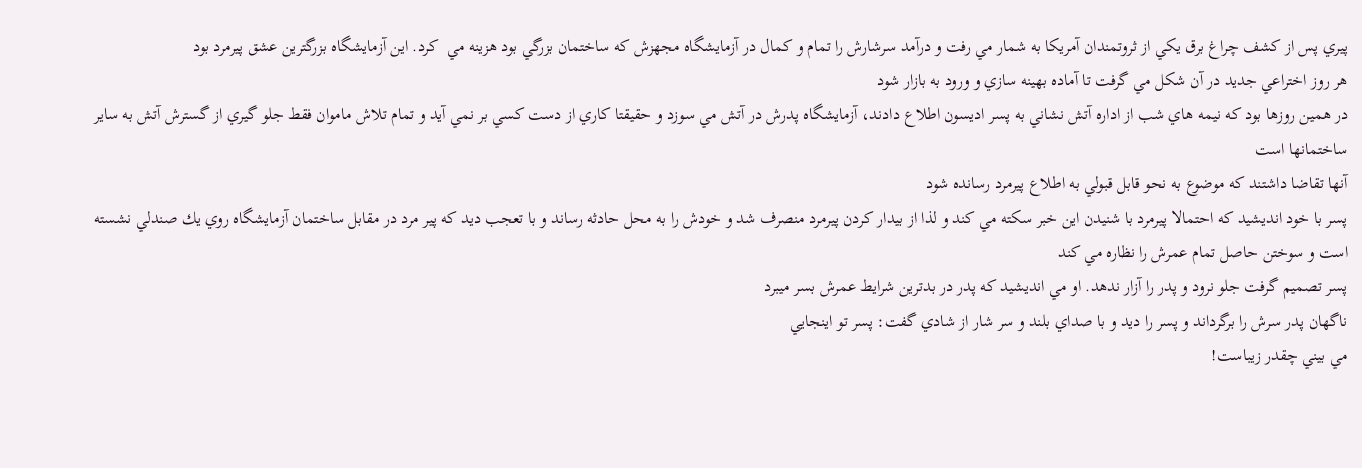پيري پس از كشف چراغ برق يكي از ثروتمندان آمريكا به شمار مي رفت و درآمد سرشارش را تمام و كمال در آزمايشگاه مجهزش كه ساختمان بزرگي بود هزينه مي  كرد. اين آزمايشگاه بزرگترين عشق پيرمرد بود
هر روز اختراعي جديد در آن شكل مي گرفت تا آماده بهينه سازي و ورود به بازار شود
در همين روزها بود كه نيمه هاي شب از اداره آتش نشاني به پسر اديسون اطلاع دادند، آزمايشگاه پدرش در آتش مي سوزد و حقيقتا كاري از دست كسي بر نمي آيد و تمام تلاش ماموان فقط جلو گيري از گسترش آتش به ساير ساختمانها است
آنها تقاضا داشتند كه موضوع به نحو قابل قبولي به اطلاع پيرمرد رسانده شود
پسر با خود انديشيد كه احتمالا پيرمرد با شنيدن اين خبر سكته مي كند و لذا از بيدار كردن پيرمرد منصرف شد و خودش را به محل حادثه رساند و با تعجب ديد كه پير مرد در مقابل ساختمان آزمايشگاه روي يك صندلي نشسته است و سوختن حاصل تمام عمرش را نظاره مي كند
پسر تصميم گرفت جلو نرود و پدر را آزار ندهد. او مي انديشيد كه پدر در بدترين شرايط عمرش بسر ميبرد
ناگهان پدر سرش را برگرداند و پسر را ديد و با صداي بلند و سر شار از شادي گفت: پسر تو اينجايي
مي بيني چقدر زيباست!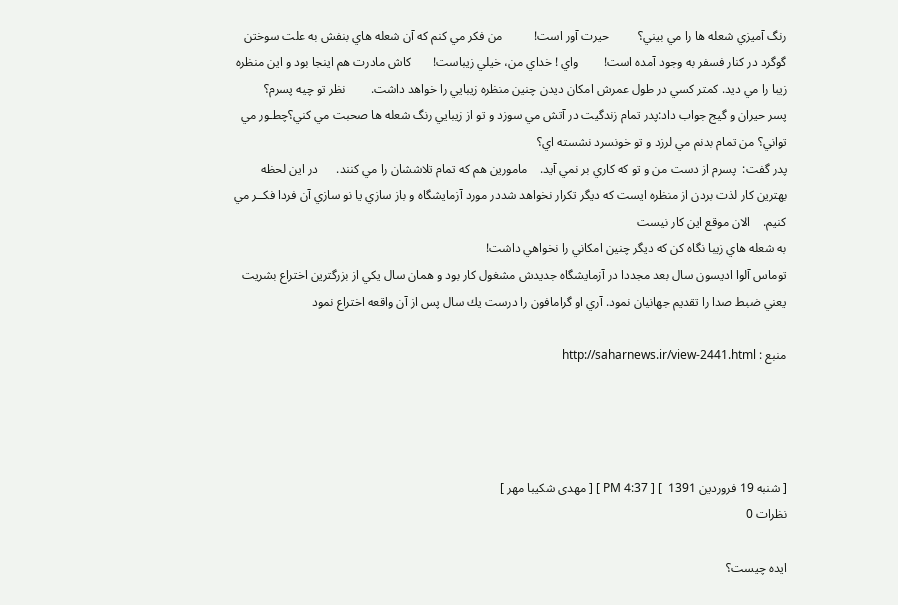رنگ آميزي شعله ها را مي بيني؟         حيرت آور است!          من فكر مي كنم كه آن شعله هاي بنفش به علت سوختن گوگرد در كنار فسفر به وجود آمده است!        واي ! خداي من، خيلي زيباست!       كاش مادرت هم اينجا بود و اين منظره زيبا را مي ديد. كمتر كسي در طول عمرش امكان ديدن چنين منظره زيبايي را خواهد داشت.        نظر تو چيه پسرم؟
پسر حيران و گيج جواب داد:پدر تمام زندگيت در آتش مي سوزد و تو از زيبايي رنگ شعله ها صحبت مي كني؟چطـور مي تواني؟ من تمام بدنم مي لرزد و تو خونسرد نشسته اي؟
پدر گفت:  پسرم از دست من و تو كه كاري بر نمي آيد.    مامورين هم كه تمام تلاششان را مي كنند.      در اين لحظه بهترين كار لذت بردن از منظره ايست كه ديگر تكرار نخواهد شددر مورد آزمايشگاه و باز سازي يا نو سازي آن فردا فكــر مي كنيم.    الان موقع اين كار نيست
به شعله هاي زيبا نگاه كن كه ديگر چنين امكاني را نخواهي داشت!
توماس آلوا اديسون سال بعد مجددا در آزمايشگاه جديدش مشغول كار بود و همان سال يكي از بزرگترين اختراع بشريت يعني ضبط صدا را تقديم جهانيان نمود. آري او گرامافون را درست يك سال پس از آن واقعه اختراع نمود

منبع : http://saharnews.ir/view-2441.html




[ شنبه 19 فروردین 1391  ] [ 4:37 PM ] [ مهدی شکیبا مهر ]
نظرات 0

ایده چیست؟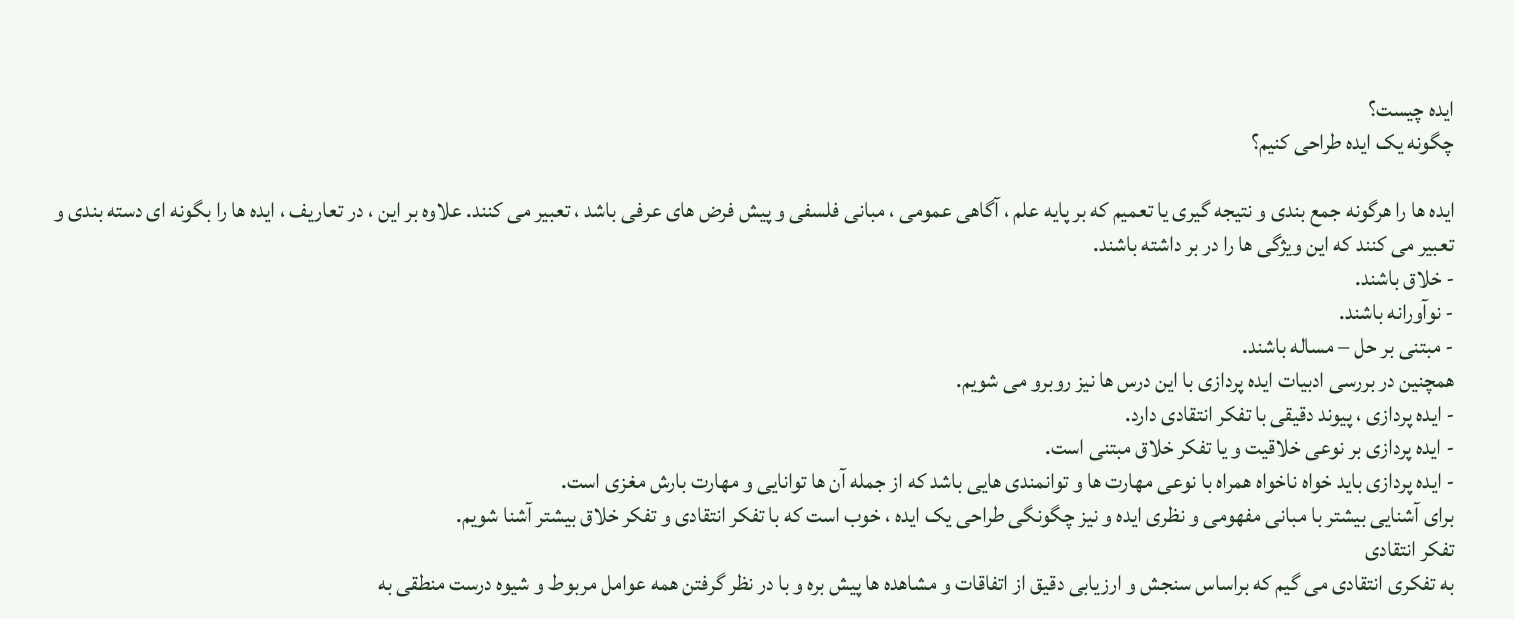ایده چیست؟
چگونه یک ایده طراحی کنیم؟

ایده ها را هرگونه جمع بندی و نتیجه گیری یا تعمیم که بر پایه علم ، آگاهی عمومی ، مبانی فلسفی و پیش فرض های عرفی باشد ، تعبیر می کنند. علاوه بر این ، در تعاریف ، ایده ها را بگونه ای دسته بندی و تعبیر می کنند که این ویژگی ها را در بر داشته باشند.
- خلاق باشند.
- نوآورانه باشند.
- مبتنی بر حل – مساله باشند.
همچنین در بررسی ادبیات ایده پردازی با این درس ها نیز روبرو می شویم.
- ایده پردازی ، پیوند دقیقی با تفکر انتقادی دارد.
- ایده پردازی بر نوعی خلاقیت و یا تفکر خلاق مبتنی است.
- ایده پردازی باید خواه ناخواه همراه با نوعی مهارت ها و توانمندی هایی باشد که از جمله آن ها توانایی و مهارت بارش مغزی است.
برای آشنایی بیشتر با مبانی مفهومی و نظری ایده و نیز چگونگی طراحی یک ایده ، خوب است که با تفکر انتقادی و تفکر خلاق بیشتر آشنا شویم.
تفکر انتقادی
به تفکری انتقادی می گیم که براساس سنجش و ارزیابی دقیق از اتفاقات و مشاهده ها پیش بره و با در نظر گرفتن همه عوامل مربوط و شیوه درست منطقی به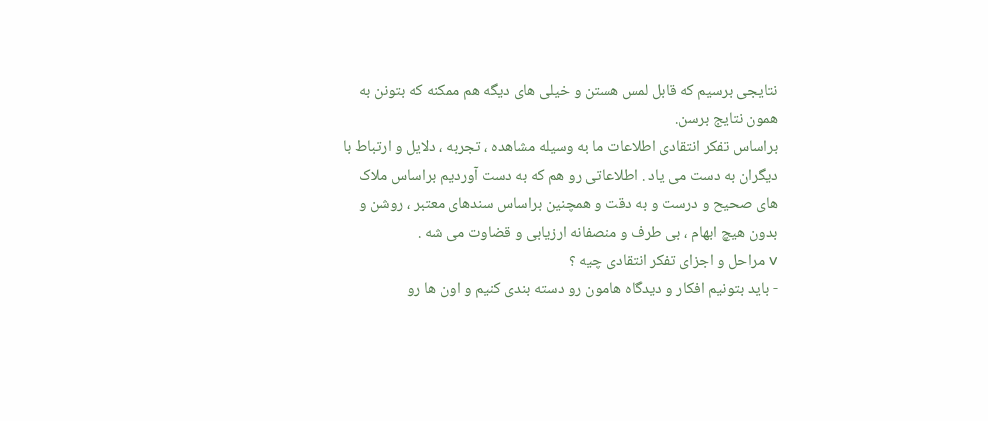نتایجی برسیم که قابل لمس هستن و خیلی های دیگه هم ممکنه که بتونن به همون نتایج برسن.
براساس تفکر انتقادی اطلاعات ما به وسیله مشاهده ، تجربه ، دلایل و ارتباط با دیگران به دست می یاد . اطلاعاتی رو هم که به دست آوردیم براساس ملاک های صحیح و درست و به دقت و همچنین براساس سندهای معتبر ، روشن و بدون هیچ ابهام ، بی طرف و منصفانه ارزیابی و قضاوت می شه .
v مراحل و اجزای تفکر انتقادی چیه ؟
- باید بتونیم افکار و دیدگاه هامون رو دسته بندی کنیم و اون ها رو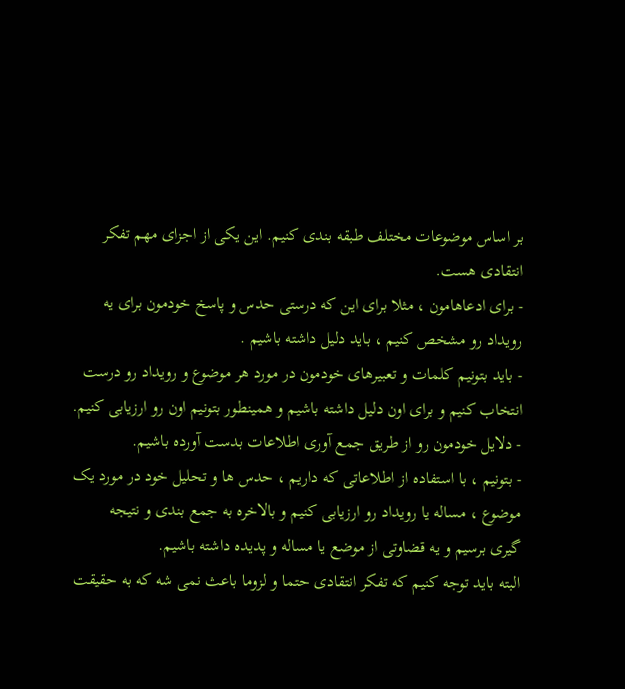بر اساس موضوعات مختلف طبقه بندی کنیم. این یکی از اجزای مهم تفکر انتقادی هست.
- برای ادعاهامون ، مثلا برای این که درستی حدس و پاسخ خودمون برای یه رویداد رو مشخص کنیم ، باید دلیل داشته باشیم .
- باید بتونیم کلمات و تعبیرهای خودمون در مورد هر موضوع و رویداد رو درست انتخاب کنیم و برای اون دلیل داشته باشیم و همینطور بتونیم اون رو ارزیابی کنیم.
- دلایل خودمون رو از طریق جمع آوری اطلاعات بدست آورده باشیم.
- بتونیم ، با استفاده از اطلاعاتی که داریم ، حدس ها و تحلیل خود در مورد یک موضوع ، مساله یا رویداد رو ارزیابی کنیم و بالاخره به جمع بندی و نتیجه
گیری برسیم و یه قضاوتی از موضع یا مساله و پدیده داشته باشیم.
البته باید توجه کنیم که تفکر انتقادی حتما و لزوما باعث نمی شه که به حقیقت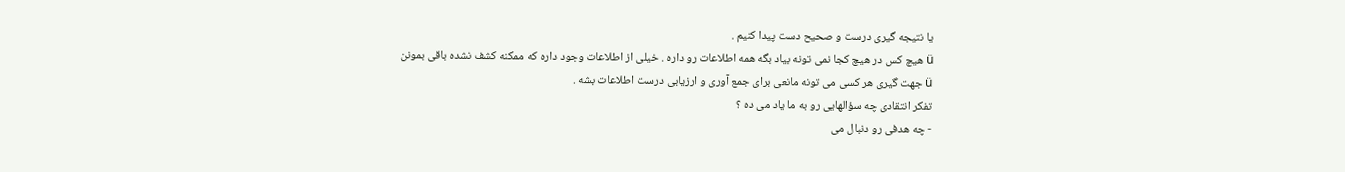یا نتیجه گیری درست و صحیح دست پیدا کنیم .
ü هیچ کس در هیچ کجا نمی تونه بیاد بگه همه اطلاعات رو داره . خیلی از اطلاعات وجود داره که ممکنه کشف نشده باقی بمونن
ü جهت گیری هر کسی می تونه مانعی برای جمع آوری و ارزیابی درست اطلاعات بشه .
تفکر انتقادی چه سؤالهایی رو به ما یاد می ده ؟
- چه هدفی رو دنبال می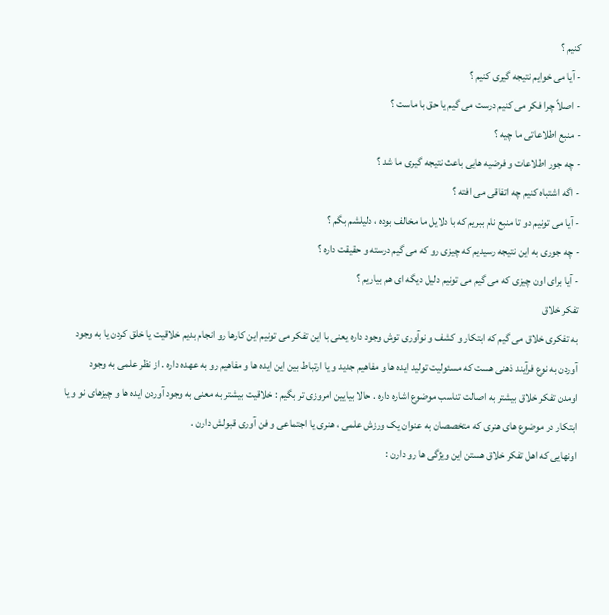کنیم ؟
- آیا می خوایم نتیجه گیری کنیم ؟
- اصلاً چرا فکر می کنیم درست می گیم یا حق با ماست ؟
- منبع اطلاعاتی ما چیه ؟
- چه جور اطلاعات و فرضیه هایی باعث نتیجه گیری ما شد ؟
- اگه اشتباه کنیم چه اتفاقی می افته ؟
- آیا می تونیم دو تا منبع نام ببریم که با دلایل ما مخالف بوده ، دلیلشم بگم ؟
- چه جوری به این نتیجه رسیدیم که چیزی رو که می گیم درسته و حقیقت داره ؟
- آیا برای اون چیزی که می گیم می تونیم دلیل دیگه ای هم بیاریم ؟
تفکر خلاق
به تفکری خلاق می گیم که ابتکار و کشف و نوآوری توش وجود داره یعنی با این تفکر می تونیم این کارها رو انجام بدیم خلاقیت یا خلق کردن یا به وجود
آوردن به نوع فرآیند ذهنی هست که مسئولیت تولید ایده ها و مفاهیم جدید و یا ارتباط بین این ایده ها و مفاهیم رو به عهده داره . از نظر علمی به وجود
اومدن تفکر خلاق بیشتر به اصالت تناسب موضوع اشاره داره . حالا بیایین امروزی تر بگیم : خلاقیت بیشتر به معنی به وجود آوردن ایده ها و چیزهای نو و یا
ابتکار در موضوع های هنری که متخصصان به عنوان یک ورزش علمی ، هنری یا اجتماعی و فن آوری قبولش دارن .
اونهایی که اهل تفکر خلاق هستن این ویژگی ها رو دارن :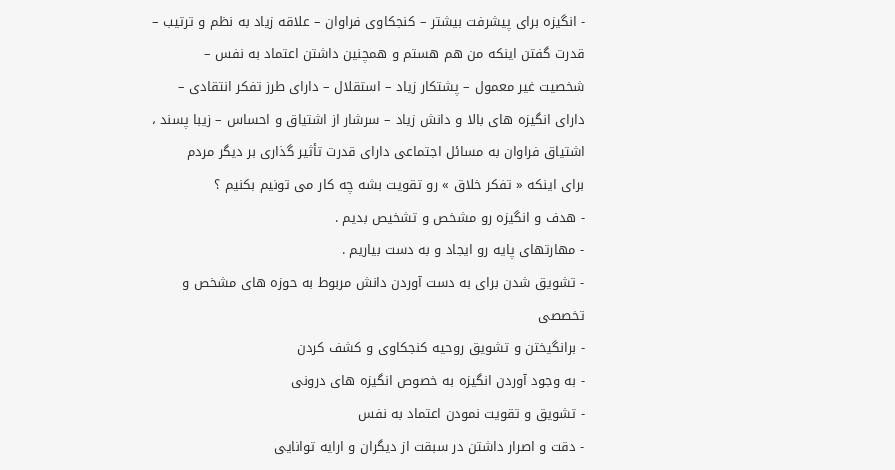- انگیزه برای پیشرفت بیشتر – کنجکاوی فراوان – علاقه زیاد به نظم و ترتیب – قدرت گفتن اینکه من هم هستم و همچنین داشتن اعتماد به نفس –
شخصیت غیر معمول – پشتکار زیاد – استقلال – دارای طرز تفکر انتقادی – دارای انگیزه های بالا و دانش زیاد – سرشار از اشتیاق و احساس – زیبا پسند ،
اشتیاق فراوان به مسائل اجتماعی دارای قدرت تأثیر گذاری بر دیگر مردم
برای اینکه « تفکر خلاق » رو تقویت بشه چه کار می تونیم بکنیم ؟
- هدف و انگیزه رو مشخص و تشخیص بدیم .
- مهارتهای پایه رو ایجاد و به دست بیاریم .
- تشویق شدن برای به دست آوردن دانش مربوط به حوزه های مشخص و تخصصی
- برانگیختن و تشویق روحیه کنجکاوی و کشف کردن
- به وجود آوردن انگیزه به خصوص انگیزه های درونی
- تشویق و تقویت نمودن اعتماد به نفس
- دقت و اصرار داشتن در سبقت از دیگران و ارایه توانایی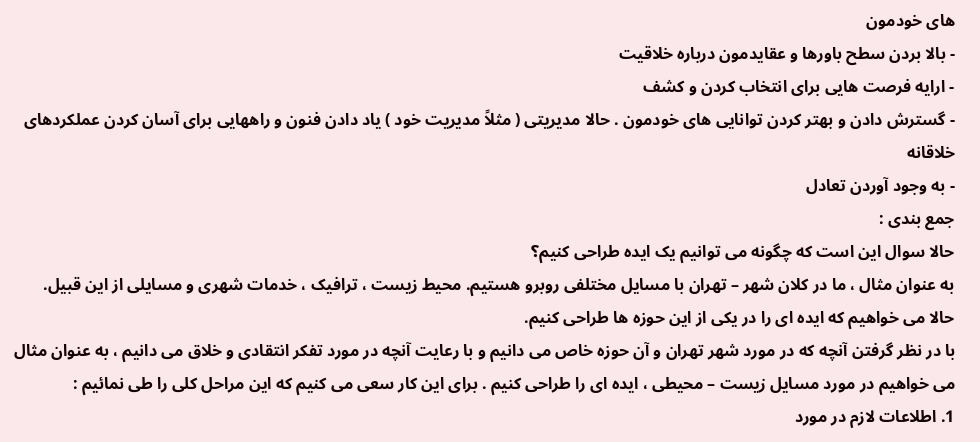های خودمون
- بالا بردن سطح باورها و عقایدمون درباره خلاقیت
- ارایه فرصت هایی برای انتخاب کردن و کشف
- گسترش دادن و بهتر کردن توانایی های خودمون . حالا مدیریتی ( مثلاً مدیریت خود ) یاد دادن فنون و راههایی برای آسان کردن عملکردهای خلاقانه
- به وجود آوردن تعادل
جمع بندی :
حالا سوال این است که چگونه می توانیم یک ایده طراحی کنیم؟
به عنوان مثال ، ما در کلان شهر – تهران با مسایل مختلفی روبرو هستیم. محیط زیست ، ترافیک ، خدمات شهری و مسایلی از این قبیل.
حالا می خواهیم که ایده ای را در یکی از این حوزه ها طراحی کنیم.
با در نظر گرفتن آنچه که در مورد شهر تهران و آن حوزه خاص می دانیم و با رعایت آنچه در مورد تفکر انتقادی و خلاق می دانیم ، به عنوان مثال می خواهیم در مورد مسایل زیست – محیطی ، ایده ای را طراحی کنیم . برای این کار سعی می کنیم که این مراحل کلی را طی نمائیم :
1. اطلاعات لازم در مورد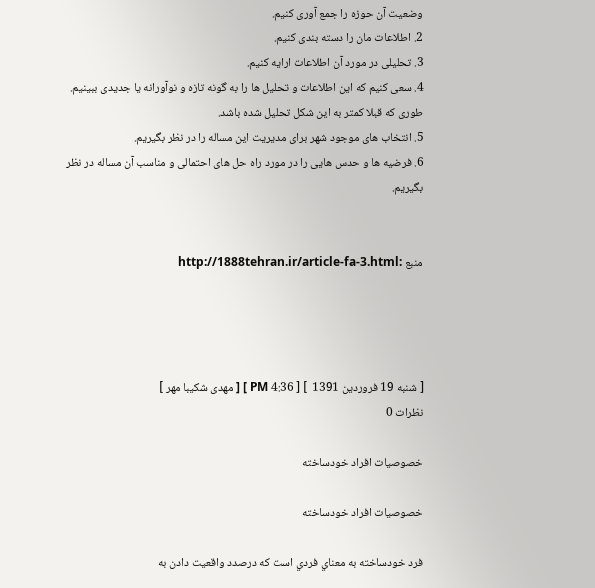وضعیت آن حوزه را جمع آوری کنیم.
2. اطلاعات مان را دسته بندی کنیم.
3. تحلیلی در مورد آن اطلاعات ارایه کنیم.
4. سعی کنیم که این اطلاعات و تحلیل ها را به گونه تازه و نوآورانه یا جدیدی ببینیم. طوری که قبلا کمتر به این شکل تحلیل شده باشد.
5. انتخاب های موجود شهر برای مدیریت این مساله را در نظر بگیریم.
6. فرضیه ها و حدس هایی را در مورد راه حل های احتمالی و مناسب آن مساله در نظر بگیریم.


منبع :http://1888tehran.ir/article-fa-3.html




[ شنبه 19 فروردین 1391  ] [ 4:36 PM ] [ مهدی شکیبا مهر ]
نظرات 0

خصوصيات افراد خودساخته

خصوصيات افراد خودساخته

فرد خودساخته به معناي فردي است كه درصدد واقعيت دادن به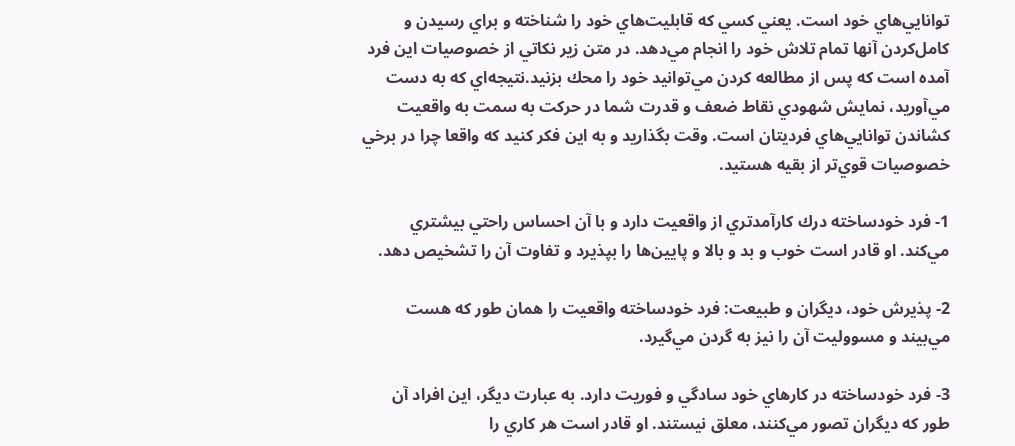توانايي‌هاي خود است. يعني كسي كه قابليت‌هاي خود را شناخته و براي رسيدن و كامل‌كردن آنها تمام تلاش خود را انجام مي‌دهد. در متن زير نكاتي از خصوصيات اين فرد آمده است كه پس از مطالعه كردن مي‌توانيد خود را محك بزنيد.نتيجه‌اي كه به دست مي‌آوريد، نمايش شهودي نقاط ضعف و قدرت شما در حركت به سمت به واقعيت كشاندن توانايي‌هاي فرديتان است. وقت بگذاريد و به اين فكر كنيد كه واقعا چرا در برخي خصوصيات قوي‌تر از بقيه هستيد.

1- فرد خودساخته درك كارآمدتري از واقعيت دارد و با آن احساس راحتي بيشتري مي‌كند. او قادر است خوب و بد و بالا و پايين‌ها را بپذيرد و تفاوت آن را تشخيص دهد.

2- پذيرش خود، ديگران و طبيعت: فرد خودساخته واقعيت را همان طور كه هست مي‌بيند و مسووليت آن را نيز به گردن مي‌گيرد.

3- فرد خودساخته در كارهاي خود سادگي و فوريت دارد. به عبارت ديگر، اين افراد آن طور كه ديگران تصور مي‌كنند، معلق نيستند. او قادر است هر كاري را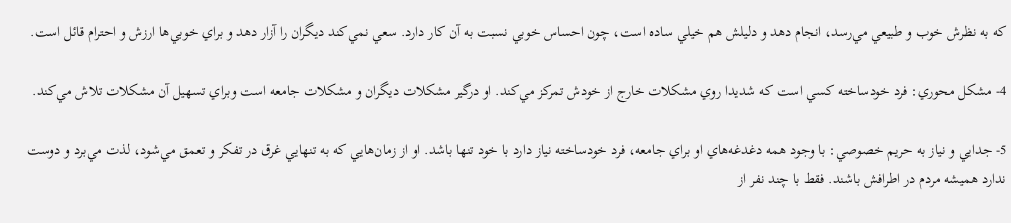كه به نظرش خوب و طبيعي مي‌رسد، انجام دهد و دليلش هم خيلي ساده است، چون احساس خوبي نسبت به آن كار دارد. سعي نمي‌كند ديگران را آزار دهد و براي خوبي‌ها ارزش و احترام قائل است.

4- مشكل محوري: فرد خودساخته كسي است كه شديدا روي مشكلات خارج از خودش تمركز مي‌كند. او درگير مشكلات ديگران و مشكلات جامعه است وبراي تسهيل آن مشكلات تلاش مي‌كند.

5- جدايي و نياز به حريم خصوصي: با وجود همه دغدغه‌هاي او براي جامعه، فرد خودساخته نياز دارد با خود تنها باشد. او از زمان‌هايي كه به تنهايي غرق در تفكر و تعمق مي‌شود، لذت مي‌برد و دوست ندارد هميشه مردم در اطرافش باشند. فقط با چند نفر از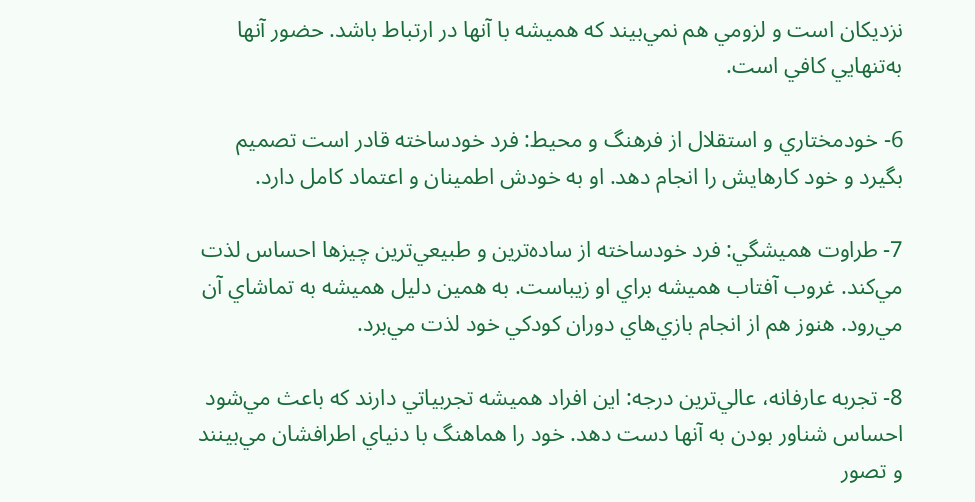نزديكان است و لزومي هم نمي‌بيند كه هميشه با آنها در ارتباط باشد. حضور آنها به‌تنهايي كافي است.

6- خودمختاري و استقلال از فرهنگ و محيط: فرد خودساخته قادر است تصميم بگيرد و خود كارهايش را انجام دهد. او به خودش اطمينان و اعتماد كامل دارد.

7- طراوت هميشگي: فرد خودساخته از ساده‌ترين و طبيعي‌ترين چيزها احساس لذت مي‌كند. غروب آفتاب هميشه براي او زيباست. به همين دليل هميشه به تماشاي آن مي‌رود. هنوز هم از انجام بازي‌هاي دوران كودكي خود لذت مي‌برد.

8- تجربه عارفانه، عالي‌ترين درجه: اين افراد هميشه تجربياتي دارند كه باعث مي‌شود احساس شناور بودن به آنها دست دهد. خود را هماهنگ با دنياي اطرافشان مي‌بينند و تصور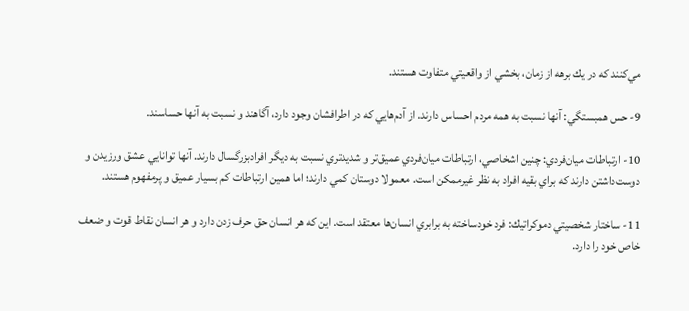مي‌كنند كه در يك برهه از زمان، بخشي از واقعيتي متفاوت هستند.

9- حس همبستگي: آنها نسبت به همه مردم احساس دارند. از آدم‌هايي كه در اطرافشان وجود دارد، آگاهند و نسبت به آنها حساسند.

10- ارتباطات ميان‌فردي: چنين اشخاصي، ارتباطات ميان‌فردي عميق‌تر و شديدتري نسبت به ديگر افرادبزرگسال دارند. آنها توانايي عشق ورزيدن و دوست‌داشتن دارند كه براي بقيه افراد به نظر غيرممكن است. معمولا دوستان كمي دارند؛ اما همين ارتباطات كم بسيار عميق و پرمفهوم هستند.

11- ساختار شخصيتي دموكراتيك: فرد خودساخته به برابري انسان‌ها معتقد است. اين كه هر انسان حق حرف زدن دارد و هر انسان نقاط قوت و ضعف خاص خود را دارد.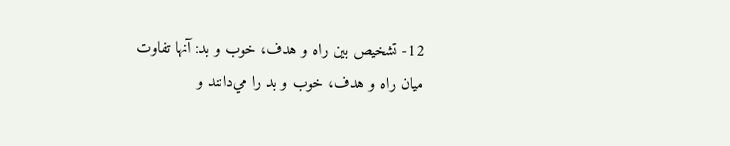12- تشخيص بين راه و هدف، خوب و بد: آنها تفاوت ميان راه و هدف، خوب و بد را مي‌دانند و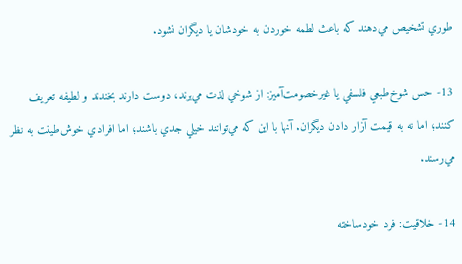طوري تشخيص مي‌دهند كه باعث لطمه خوردن به خودشان يا ديگران نشود.

13- حس شوخ‌طبعي فلسفي يا غيرخصومت‌آميز: از شوخي لذت مي‌برند، دوست دارند بخندند و لطيفه تعريف كنند؛ اما نه به قيمت آزار دادن ديگران. آنها با اين كه مي‌توانند خيلي جدي باشند؛ اما افرادي خوش‌طينت به نظر مي‌رسند.

14- خلاقيت: فرد خودساخته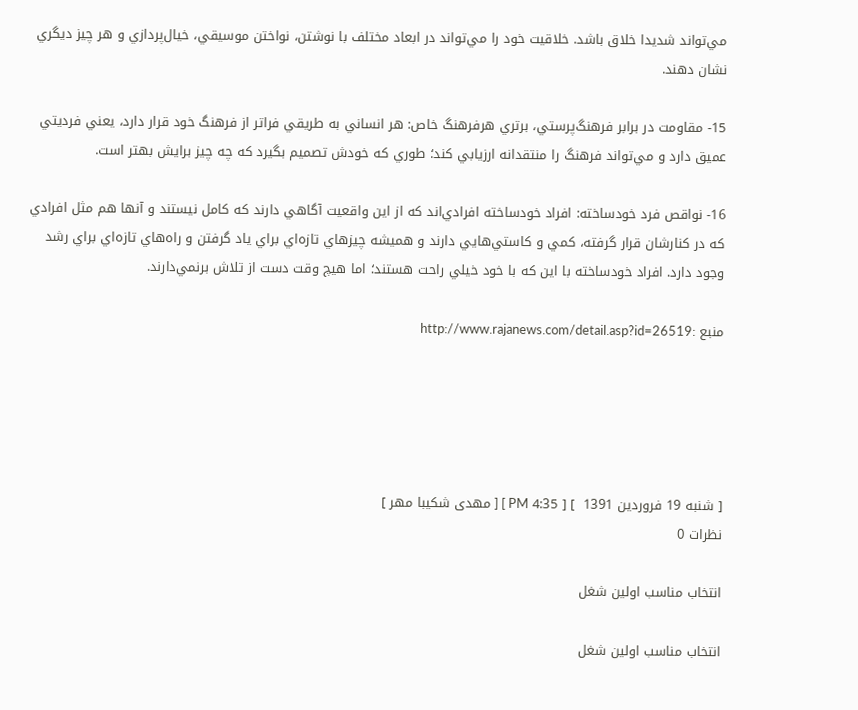مي‌تواند شديدا خلاق باشد. خلاقيت خود را مي‌تواند در ابعاد مختلف با نوشتن، نواختن موسيقي، خيال‌پردازي و هر چيز ديگري نشان دهند.

15- مقاومت در برابر فرهنگ‌پرستي، برتري هر‌فرهنگ خاص: هر انساني به طريقي فراتر از فرهنگ خود قرار دارد، يعني فرديتي عميق دارد و مي‌تواند فرهنگ را منتقدانه ارزيابي كند؛ طوري كه خودش تصميم بگيرد كه چه چيز برايش بهتر است.

16- نواقص فرد خودساخته: افراد خودساخته افرادي‌اند كه از اين واقعيت آگاهي دارند كه كامل نيستند و آنها هم مثل افرادي كه در كنارشان قرار گرفته، كمي و كاستي‌هايي دارند و هميشه چيزهاي تازه‌اي براي ياد گرفتن و راه‌هاي تازه‌اي براي رشد وجود دارد. افراد خودساخته با اين كه با خود خيلي راحت هستند؛ اما هيچ وقت دست از تلاش برنمي‌دارند.

منبع :http://www.rajanews.com/detail.asp?id=26519





[ شنبه 19 فروردین 1391  ] [ 4:35 PM ] [ مهدی شکیبا مهر ]
نظرات 0

انتخاب مناسب اولین شغل

انتخاب مناسب اولین شغل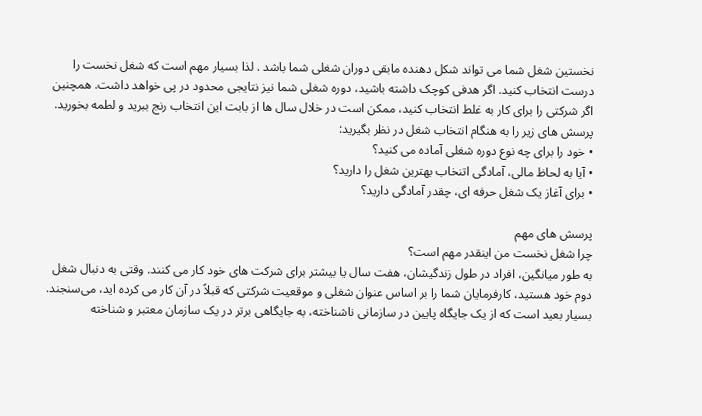نخستین شغل شما می ‌تواند شكل دهنده مابقی دوران شغلی شما باشد . لذا بسیار مهم است که شغل نخست را درست انتخاب کنید. اگر هدفی کوچک داشته باشید، دوره‌ شغلی شما نیز نتایجی محدود در پی خواهد داشت. همچنین اگر شرکتی را برای كار به غلط انتخاب کنید، ممکن است در خلال سال‌ ها از بابت این انتخاب رنج ببرید و لطمه بخورید. پرسش‌ های زیر را به هنگام انتخاب شغل در نظر بگیرید:
• خود را برای چه نوع دوره‌ شغلی آماده می ‌کنید؟
• آیا به لحاظ مالی، آمادگی اتنخاب بهترین شغل را دارید؟
• برای آغاز یک شغل حرفه ‌ای، چقدر آمادگی دارید؟

پرسش ‌های مهم
چرا شغل نخست من اینقدر مهم است؟
به طور میانگین، افراد در طول زندگیشان، هفت سال یا بیشتر برای شرکت‌ های خود کار می ‌کنند. وقتی به دنبال شغل دوم خود هستید، کارفرمایان شما را بر اساس عنوان شغلی و موقعیت شرکتی که قبلاً در آن کار می ‌کرده‌ اید، می‌سنجند. بسیار بعید است که از یک جایگاه پایین در سازمانی ناشناخته، به جایگاهی برتر در یک سازمان معتبر و شناخته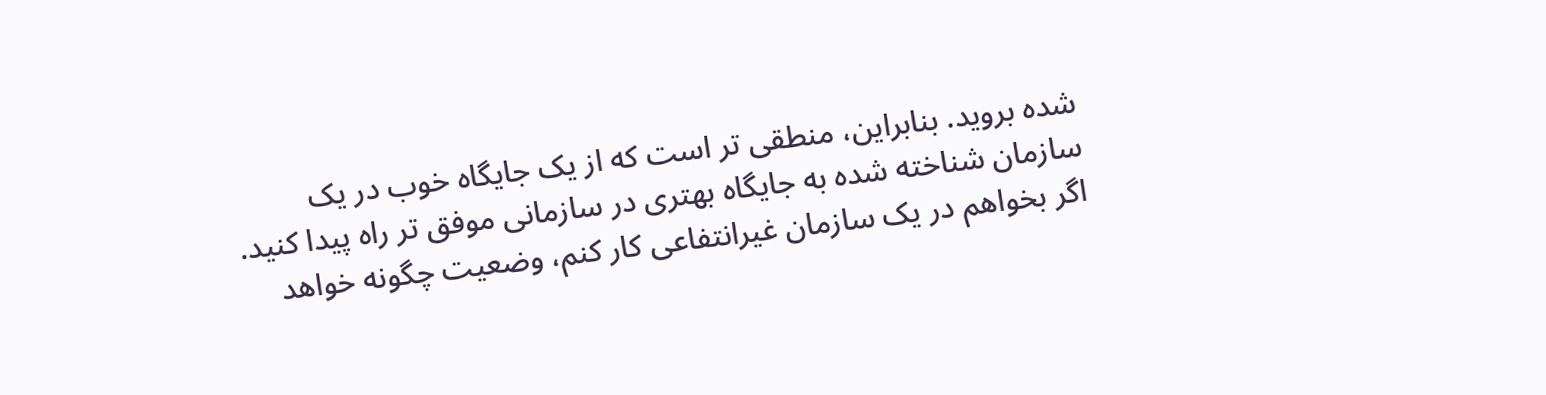شده بروید. بنابراین، منطقی تر است که از یک جایگاه خوب در یک سازمان شناخته شده به جایگاه بهتری در سازمانی موفق ‌تر راه پیدا کنید.
اگر بخواهم در یک سازمان غیرانتفاعی کار کنم، وضعیت چگونه خواهد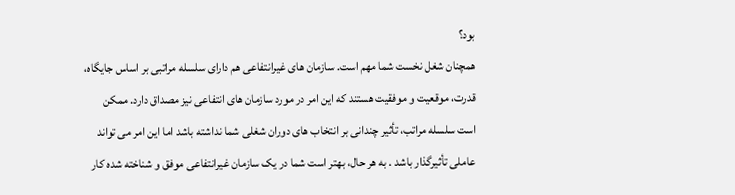بود؟
همچنان شغل نخست شما مهم است. سازمان‌ های غیرانتفاعی هم دارای سلسله مراتبی بر اساس جایگاه، قدرت، موقعیت و موفقیت هستند که این امر در مورد سازمان‌ های انتفاعی نیز مصداق دارد. ممکن است سلسله مراتب، تأثیر چندانی بر انتخاب‌ های دوران شغلی شما نداشته باشد اما این امر می تواند عاملی تأثیرگذار باشد . به هر حال، بهتر است شما در یک سازمان غیرانتفاعی موفق و شناخته شده کار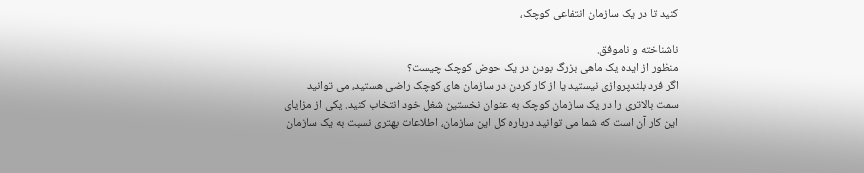کنید تا در یک سازمان انتفاعی کوچک،

ناشناخته و ناموفق.
منظور از ایده‌ یک ماهی بزرگ بودن در یک حوض کوچک چیست؟
اگر فرد بلندپروازی نیستید یا از کار کردن در سازمان ‌های کوچک راضی هستید، می توانید سمت بالاتری را در یک سازمان کوچک به عنوان نخستین شغل خود انتخاب کنید. یکی از مزایای این کار آن است که شما می توانید درباره‌ کل این سازمان، اطلاعات بهتری نسبت به یک سازمان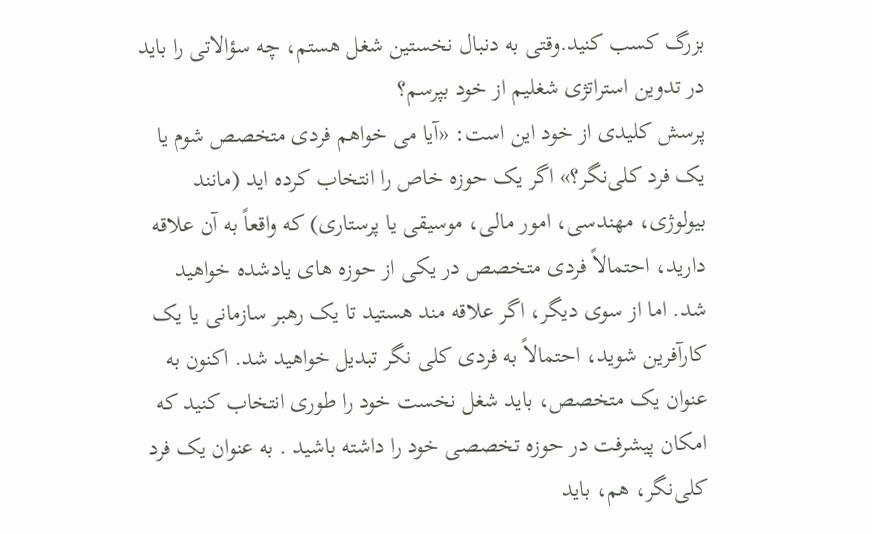بزرگ کسب کنید.وقتی به دنبال نخستین شغل هستم، چه سؤالاتی را باید در تدوین استراتژی شغلیم از خود بپرسم؟
پرسش کلیدی از خود این است: «آیا می‌ خواهم فردی متخصص شوم یا یک فرد کلی‌نگر؟» اگر یک حوزه‌ خاص را انتخاب کرده‌ اید (مانند بیولوژی، مهندسی، امور مالی، موسیقی یا پرستاری) که واقعاً به آن علاقه دارید، احتمالاً فردی متخصص در یكی از حوزه های یادشده خواهید شد. اما از سوی دیگر، اگر علاقه‌ مند هستید تا یک رهبر سازمانی یا یک کارآفرین شوید، احتمالاً به فردی کلی ‌نگر تبدیل خواهید شد. اكنون به عنوان یک متخصص، باید شغل نخست خود را طوری انتخاب کنید که امكان پیشرفت در حوزه‌ تخصصی خود را داشته باشید . به عنوان یک فرد کلی‌نگر، هم، باید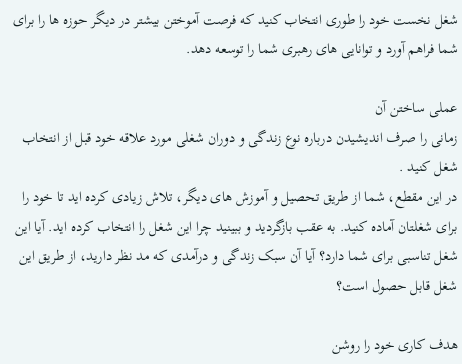شغل نخست خود را طوری انتخاب کنید که فرصت آموختن بیشتر در دیگر حوزه‌ ها را برای شما فراهم آورد و توانایی ‌های رهبری شما را توسعه دهد.

عملی ساختن آن
زمانی را صرف اندیشیدن درباره‌ نوع زندگی و دوران شغلی مورد علاقه خود قبل از انتخاب شغل كنید .
در این مقطع، شما از طریق تحصیل و آموزش ‌های دیگر، تلاش زیادی کرده‌ اید تا خود را برای شغلتان آماده كنید. به عقب بازگردید و ببینید چرا این شغل را انتخاب کرده ‌اید. آیا این شغل تناسبی برای شما دارد؟ آیا آن سبک زندگی و درآمدی که مد نظر دارید، از طریق این شغل قابل حصول است؟

هدف کاری خود را روشن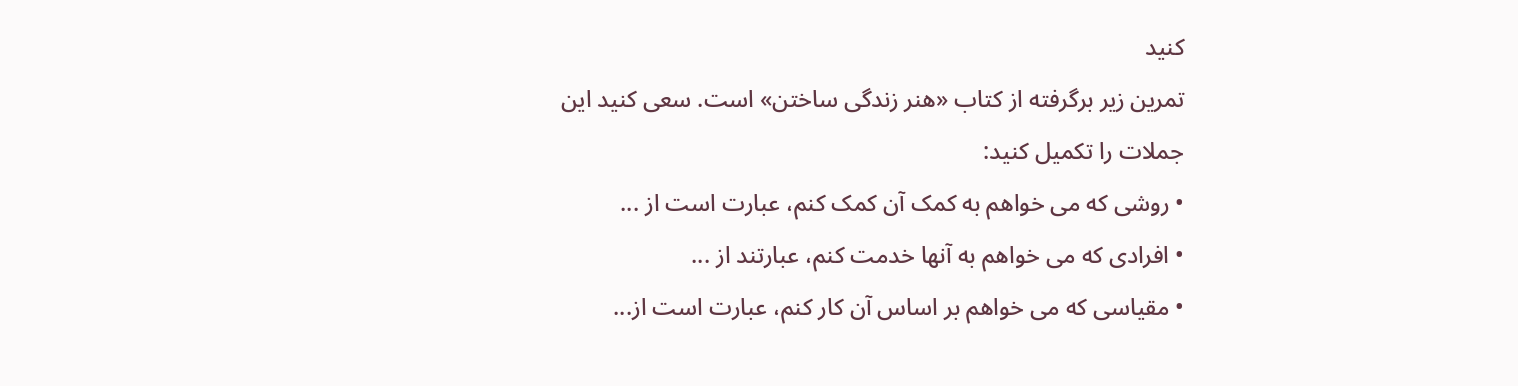کنید
تمرین زیر برگرفته از کتاب «هنر زندگی ساختن» است. سعی کنید این جملات را تکمیل کنید:
• روشی که می‌ خواهم به کمک آن کمک کنم، عبارت است از ...
• افرادی که می‌ خواهم به آنها خدمت کنم، عبارتند از ...
• مقیاسی که می ‌خواهم بر اساس آن کار کنم، عبارت است از...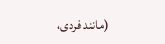(مانند فردی،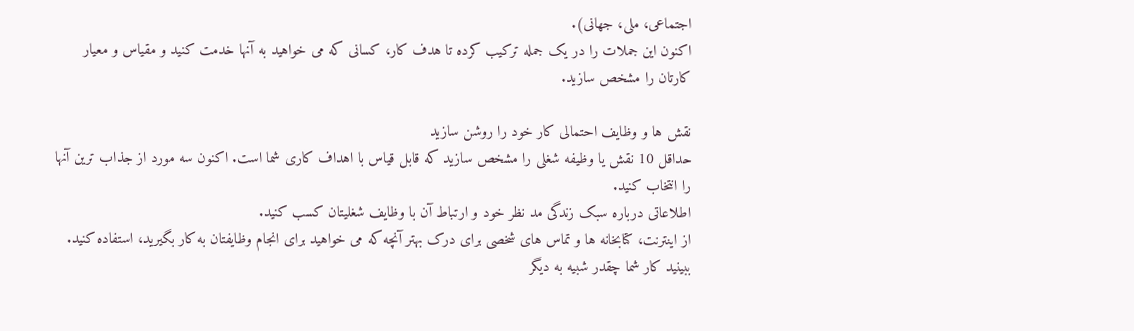اجتماعی، ملی، جهانی).
اکنون این جملات را در یک جمله ترکیب کرده تا هدف کار، کسانی که می‌ خواهید به آنها خدمت کنید و مقیاس و معیار کارتان را مشخص سازید.

نقش ‌ها و وظایف احتمالی کار خود را روشن سازید
حداقل 10 نقش یا وظیفه‌ شغلی را مشخص سازید که قابل قیاس با اهداف کاری شما است. اکنون سه مورد از جذاب ‌ترین آنها را انتخاب كنید.
اطلاعاتی درباره‌ سبک زندگی مد نظر خود و ارتباط آن با وظایف شغلیتان کسب کنید.
از اینترنت، کتابخانه ‌ها و تماس‌ های شخصی برای درک بهتر آنچه که می ‌خواهید برای انجام وظایفتان به کار بگیرید، استفاده کنید. ببینید کار شما چقدر شبیه به دیگر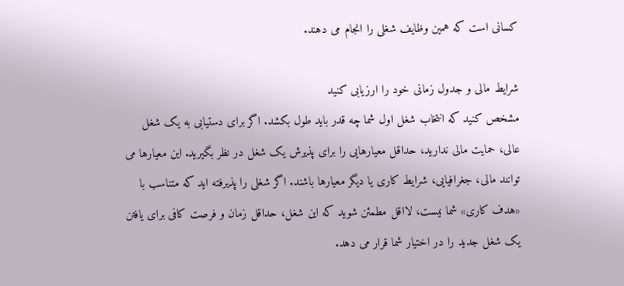کسانی است که همین وظایف شغلی را انجام می‌ دهند.

شرایط مالی و جدول زمانی خود را ارزیابی کنید
مشخص کنید که انتخاب شغل اول شما چه قدر باید طول بکشد. اگر برای دستیابی به یک شغل عالی، حمایت مالی ندارید، حداقل معیارهایی را برای پذیرش یک شغل در نظر بگیرید. این معیارها می‌ توانند مالی، جغرافیایی، شرایط کاری یا دیگر معیارها باشند. اگر شغلی را پذیرفته‌ اید که متناسب با «هدف کاری» شما نیست، لااقل مطمئن شوید که این شغل، حداقل زمان و فرصت کافی برای یافتن یک شغل جدید را در اختیار شما قرار می ‌دهد.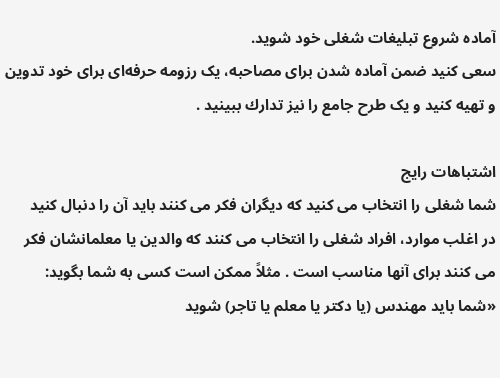آماده شروع تبلیغات شغلی خود شوید.
سعی کنید ضمن آماده شدن برای مصاحبه، یک رزومه‌ حرفه‌ای برای خود تدوین و تهیه کنید و یک طرح جامع را نیز تدارك ببینید .

اشتباهات رایج
شما شغلی را انتخاب می ‌کنید که دیگران فکر می ‌کنند باید آن را دنبال کنید
در اغلب موارد، افراد شغلی را انتخاب می ‌کنند که والدین یا معلمانشان فکر می ‌کنند برای آنها مناسب است . مثلاً ممکن است کسی به شما بگوید: «شما باید مهندس (یا دکتر یا معلم یا تاجر) شوید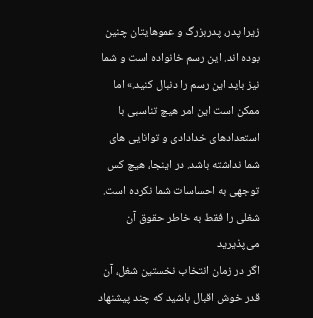زیرا پدر، پدربزرگ و عموهایتان چنین بوده‌ اند. این رسم خانواده است و شما نیز باید این رسم را دنبال کنید.» اما ممکن است این امر هیچ تناسبی با استعدادهای خدادادی و توانایی ‌های شما نداشته باشد. در اینجا، هیچ کس توجهی به احساسات شما نکرده است.
شغلی را فقط به خاطر حقوق آن می‌پذیرید
اگر در زمان انتخاب نخستین شغل، آن قدر خوش اقبال باشید که چند پیشنهاد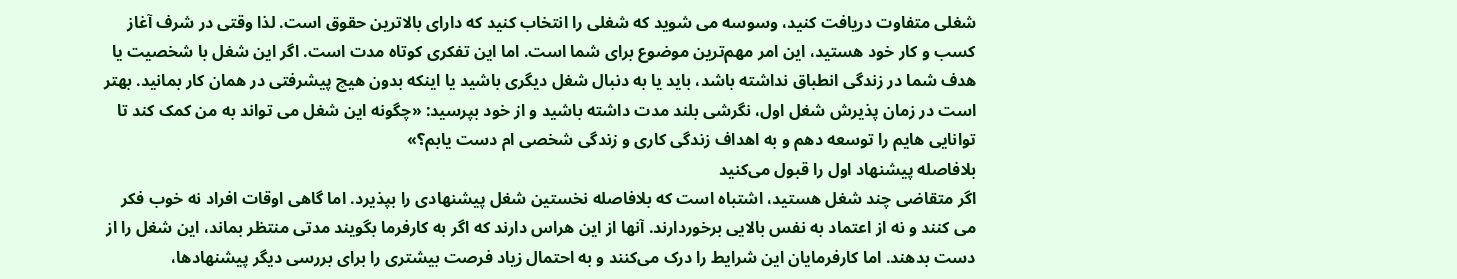شغلی متفاوت دریافت کنید، وسوسه می‌ شوید كه شغلی را انتخاب کنید که دارای بالاترین حقوق است. لذا وقتی در شرف آغاز کسب و کار خود هستید، این امر مهم‌ترین موضوع برای شما است. اما این تفکری کوتاه مدت است. اگر این شغل با شخصیت یا هدف شما در زندگی انطباق نداشته باشد، باید یا به دنبال شغل دیگری باشید یا اینکه بدون هیچ پیشرفتی در همان کار بمانید. بهتر است در زمان پذیرش شغل اول، نگرشی بلند مدت داشته باشید و از خود بپرسید: «چگونه این شغل می‌ تواند به من کمک کند تا توانایی ‌هایم را توسعه دهم و به اهداف زندگی کاری و زندگی شخصی ام دست یابم؟»
بلافاصله پیشنهاد اول را قبول می‌کنید
اگر متقاضی چند شغل هستید، اشتباه است که بلافاصله نخستین شغل پیشنهادی را بپذیرد. اما گاهی اوقات افراد نه خوب فکر می ‌کنند و نه از اعتماد به نفس بالایی برخوردارند. آنها از این هراس دارند که اگر به کارفرما بگویند مدتی منتظر بماند، این شغل را از دست بدهند. اما کارفرمایان این شرایط را درک می‌کنند و به احتمال زیاد فرصت بیشتری را برای بررسی دیگر پیشنهادها،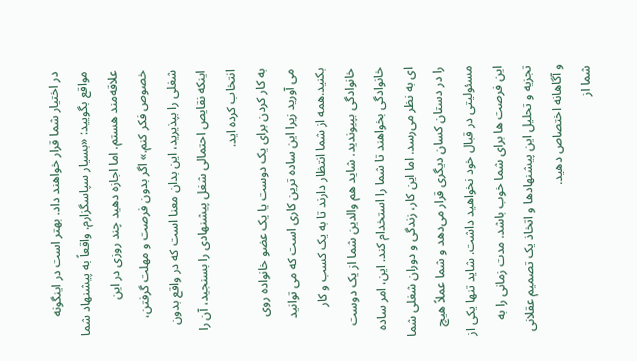در اختیار شما قرار خواهند داد. بهتر است در اینگونه مواقع بگویید: «بسیار سپاسگزارم. واقعاً به پیشنهاد شما علاقه‌مند هستم. اما اجازه دهید چند روزی در این خصوص فکر کنم.» اگر بدون فرصت و مهلت گرفتن، شغلی را بپذیرید، این بدان معنا است كه در واقع بدون اینکه نقایص احتمالی شغل پیشنهادی را بسنجید، آن را انتخاب کرده‌ اید.
به کار کردن برای یک دوست یا یک عضو خانواده روی می ‌آورید زیرا این ساده ‌ترین کاری است که می ‌توانید بكنید.همه از شما انتظار دارند تا به یک کسب و کار خانوادگی بپیوندید. شاید هم والدین شما از یک دوست خانوادگی بخواهند تا شما را استخدام كند. این، امر ساده ای به نظر می‌رسد. اما این کار، زندگی و دوران شغلی شما را در دستان کسان دیگری قرار می‌دهد و شما عملاً هیچ مسئولیتی در قبال خود نخواهید داشت. شاید تنها یکی از این فرصت ‌ها برای شما خوب باشد. مدت زمانی را به تجزیه و تحلیل این پیشنهادها و اتخاذ یک تصمیم عقلانی و آگاهانه اختصاص دهید.
شما از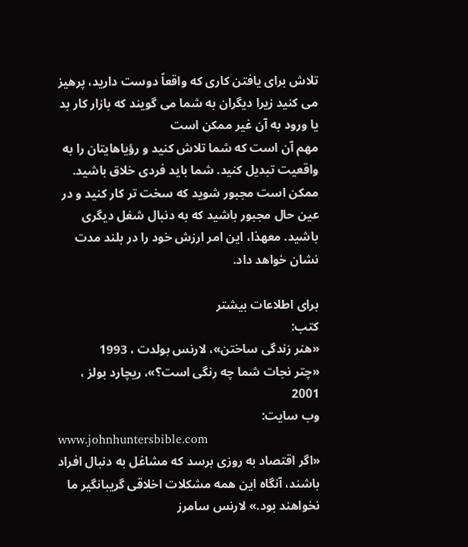تلاش برای یافتن کاری که واقعاً دوست دارید، پرهیز می ‌کنید زیرا دیگران به شما می‌ گویند که بازار کار بد یا ورود به آن غیر ممکن است
مهم آن است که شما تلاش کنید و رؤیاهایتان را به واقعیت تبدیل کنید. شما باید فردی خلاق باشید. ممکن است مجبور شوید كه سخت ‌تر کار کنید و در عین حال مجبور باشید كه به دنبال شغل دیگری باشید. معهذا، این امر ارزش خود را در بلند مدت نشان خواهد داد.

برای اطلاعات بیشتر
کتب:
«هنر زندگی ساختن»، لارنس بولدت ، 1993
«چتر نجات شما چه رنگی است؟»، ریچارد بولز ، 2001
وب‌ سایت:
www.johnhuntersbible.com
«اگر اقتصاد به روزی برسد که مشاغل به دنبال افراد باشند، آنگاه این همه مشکلات اخلاقی گریبانگیر ما نخواهند بود.» لارنس سامرز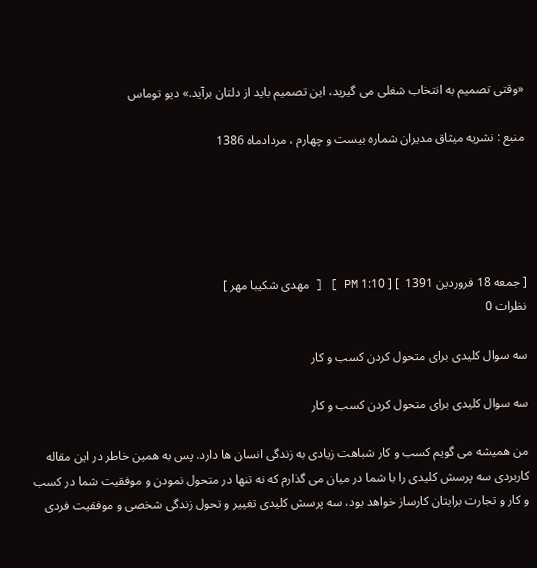«وقتی تصمیم به انتخاب شغلی می‌ گیرید، این تصمیم باید از دلتان برآید.» دیو توماس

منبع : نشریه میثاق مدیران شماره بیست و چهارم ، مردادماه 1386





[ جمعه 18 فروردین 1391  ] [ 1:10 PM ] [ مهدی شکیبا مهر ]
نظرات 0

سه سوال کلیدی برای متحول کردن کسب و کار

سه سوال کلیدی برای متحول کردن کسب و کار

من همیشه می گویم کسب و کار شباهت زیادی به زندگی انسان ها دارد. پس به همین خاطر در این مقاله کاربردی سه پرسش کلیدی را با شما در میان می گذارم که نه تنها در متحول نمودن و موفقیت شما در کسب و کار و تجارت برایتان کارساز خواهد بود، سه پرسش کلیدی تغییر و تحول زندگی شخصی و موفقیت فردی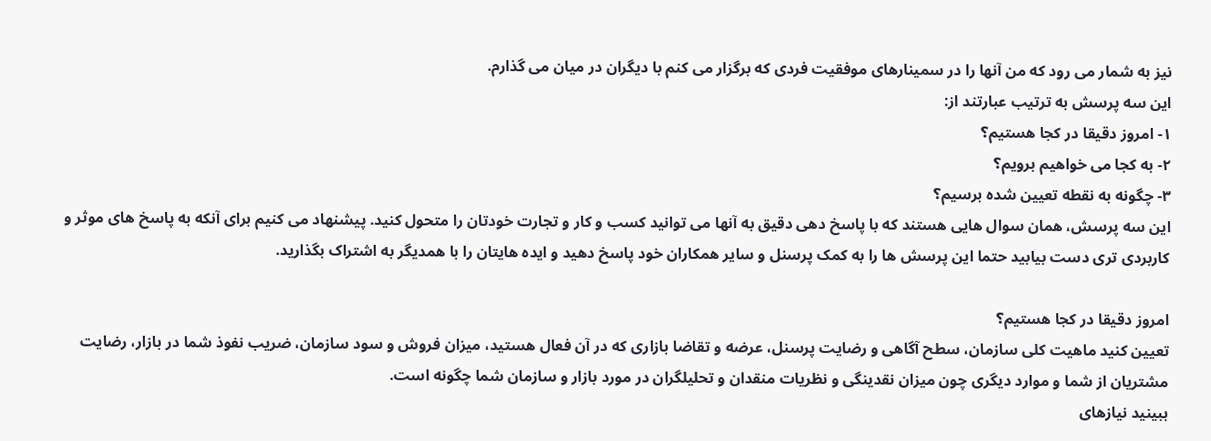نیز به شمار می رود که من آنها را در سمینارهای موفقیت فردی که برگزار می کنم با دیگران در میان می گذارم.
این سه پرسش به ترتیب عبارتند از:
۱- امروز دقیقا در کجا هستیم؟
۲- به کجا می خواهیم برویم؟
۳- چگونه به نقطه تعیین شده برسیم؟
این سه پرسش، همان سوال هایی هستند که با پاسخ دهی دقیق به آنها می توانید کسب و کار و تجارت خودتان را متحول کنید. پیشنهاد می کنیم برای آنکه به پاسخ های موثر و کاربردی تری دست بیابید حتما این پرسش ها را به کمک پرسنل و سایر همکاران خود پاسخ دهید و ایده هایتان را با همدیگر به اشتراک بگذارید.

امروز دقیقا در کجا هستیم؟
تعیین کنید ماهیت کلی سازمان، سطح آگاهی و رضایت پرسنل، عرضه و تقاضا بازاری که در آن فعال هستید، میزان فروش و سود سازمان، ضریب نفوذ شما در بازار، رضایت مشتریان از شما و موارد دیگری چون میزان نقدینگی و نظریات منقدان و تحلیلگران در مورد بازار و سازمان شما چگونه است.
ببینید نیازهای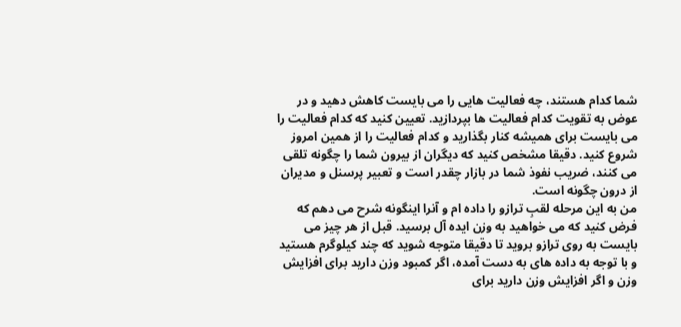شما کدام هستند، چه فعالیت هایی را می بایست کاهش دهید و در عوض به تقویت کدام فعالیت ها بپردازید. تعیین کنید که کدام فعالیت را می بایست برای همیشه کنار بگذارید و کدام فعالیت را از همین امروز شروع کنید. دقیقا مشخص کنید که دیگران از بیرون شما را چگونه تلقی می کنند، ضریب نفوذ شما در بازار چقدر است و تعبیر پرسنل و مدیران از درون چگونه است.
من به این مرحله لقبِ ترازو را داده ام و آنرا اینگونه شرح می دهم که فرض کنید که می خواهید به وزن ایده آل برسید. قبل از هر چیز می بایست به روی ترازو بروید تا دقیقا متوجه شوید که چند کیلوگرم هستید و با توجه به داده های به دست آمده، اگر کمبود وزن دارید برای افزایش وزن و اگر افزایش وزن دارید برای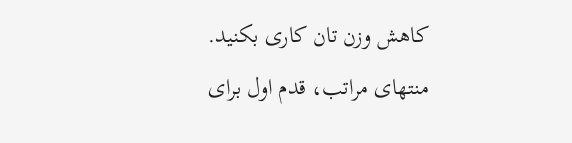کاهش وزن تان کاری بکنید. منتهای مراتب، قدم اول برای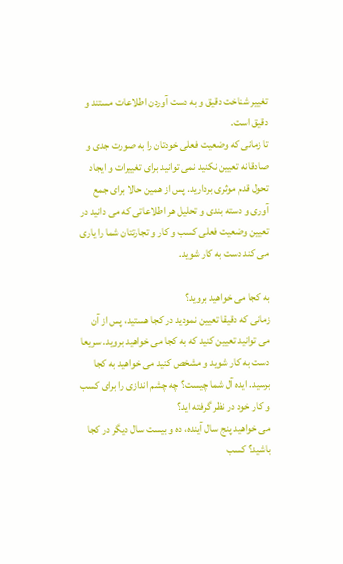تغییر شناخت دقیق و به دست آوردن اطلاعات مستند و دقیق است.
تا زمانی که وضعیت فعلی خودتان را به صورت جدی و صادقانه تعیین نکنید نمی توانید برای تغییرات و ایجاد تحول قدم موثری بردارید. پس از همین حالا برای جمع آوری و دسته بندی و تحلیل هر اطلاعاتی که می دانید در تعیین وضعیت فعلی کسب و کار و تجارتتان شما را یاری می کند دست به کار شوید.

به کجا می خواهید بروید؟
زمانی که دقیقا تعیین نمودید در کجا هستید، پس از آن می توانید تعیین کنید که به کجا می خواهید بروید. سریعا دست به کار شوید و مشخص کنید می خواهید به کجا برسید. ایده آل شما چیست؟ چه چشم اندازی را برای کسب و کار خود در نظر گرفته اید؟
می خواهید پنج سال آینده، ده و بیست سال دیگر در کجا باشید؟ کسب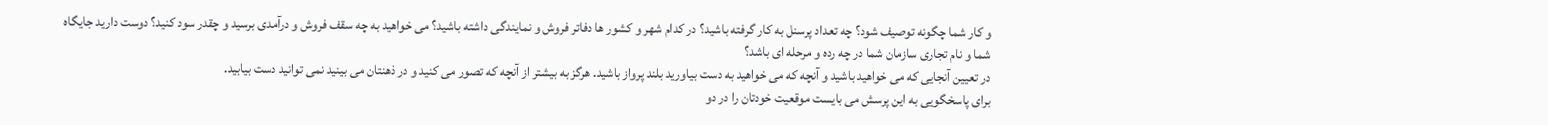و کار شما چگونه توصیف شود؟ چه تعداد پرسنل به کار گرفته باشید؟ در کدام شهر و کشور ها دفاتر فروش و نمایندگی داشته باشید؟ می خواهید به چه سقف فروش و درآمدی برسید و چقدر سود کنید؟ دوست دارید جایگاه شما و نام تجاری سازمان شما در چه رده و مرحله ای باشد؟
در تعیین آنجایی که می خواهید باشید و آنچه که می خواهید به دست بیاورید بلند پرواز باشید. هرگز به بیشتر از آنچه که تصور می کنید و در ذهنتان می بینید نمی توانید دست بیابید.
برای پاسخگویی به این پرسش می بایست موقعیت خودتان را در دو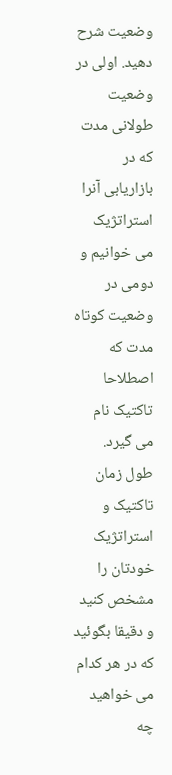وضعیت شرح دهید. اولی در وضعیت طولانی مدت که در بازاریابی آنرا استراتژیک می خوانیم و دومی در وضعیت کوتاه مدت که اصطلاحا تاکتیک نام می گیرد. طول زمان تاکتیک و استراتژیک خودتان را مشخص کنید و دقیقا بگوئید که در هر کدام می خواهید چه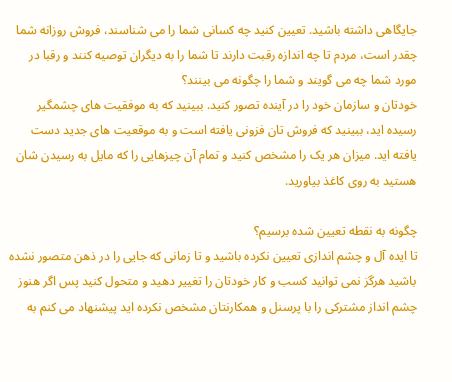جایگاهی داشته باشید. تعیین کنید چه کسانی شما را می شناسند، فروش روزانه شما چقدر است، مردم تا چه اندازه رقبت دارند تا شما را به دیگران توصیه کنند و رقبا در مورد شما چه می گویند و شما را چگونه می بینند؟
خودتان و سازمان خود را در آینده تصور کنید. ببینید که به موفقیت های چشمگیر رسیده اید، ببینید که فروش تان فزونی یافته است و به موقعیت های جدید دست یافته اید. میزان هر یک را مشخص کنید و تمام آن چیزهایی را که مایل به رسیدن شان هستید به روی کاغذ بیاورید.

چگونه به نقطه تعیین شده برسیم؟
تا ایده آل و چشم اندازی تعیین نکرده باشید و تا زمانی که جایی را در ذهن متصور نشده باشید هرگز نمی توانید کسب و کار خودتان را تغییر دهید و متحول کنید پس اگر هنوز چشم انداز مشترکی را با پرسنل و همکارنتان مشخص نکرده اید پیشنهاد می کنم به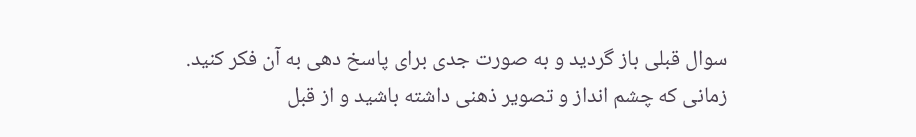سوال قبلی باز گردید و به صورت جدی برای پاسخ دهی به آن فکر کنید.
زمانی که چشم انداز و تصویر ذهنی داشته باشید و از قبل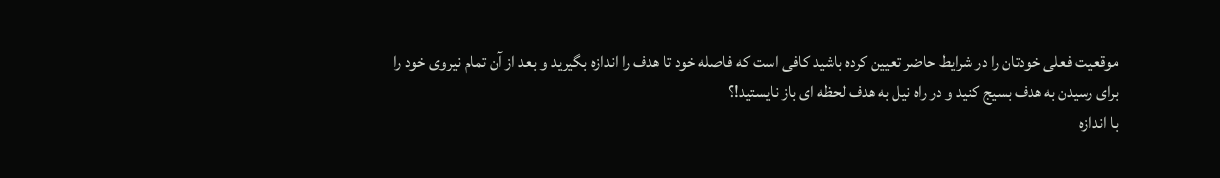موقعیت فعلی خودتان را در شرایط حاضر تعیین کرده باشید کافی است که فاصله خود تا هدف را اندازه بگیرید و بعد از آن تمام نیروی خود را برای رسیدن به هدف بسیج کنید و در راه نیل به هدف لحظه ای باز نایستید!؟
با اندازه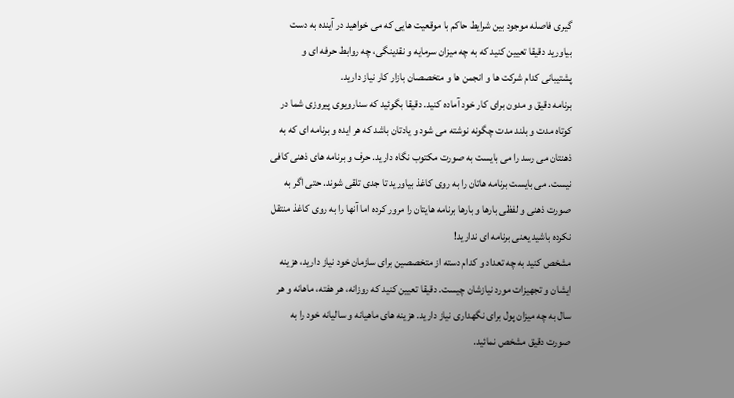گیری فاصله موجود بین شرایط حاکم با موقعیت هایی که می خواهید در آینده به دست بیاورید دقیقا تعیین کنید که به چه میزان سرمایه و نقدینگی، چه روابط حرفه ای و پشتیبانی کدام شرکت ها و انجمن ها و متخصصان بازار کار نیاز دارید.
برنامه دقیق و مدون برای کار خود آماده کنید. دقیقا بگوئید که سنارویوی پیروزی شما در کوتاه مدت و بلند مدت چگونه نوشته می شود و یادتان باشد که هر ایده و برنامه ای که به ذهنتان می رسد را می بایست به صورت مکتوب نگاه دارید. حرف و برنامه های ذهنی کافی نیست. می بایست برنامه هاتان را به روی کاغذ بیاورید تا جدی تلقی شوند. حتی اگر به صورت ذهنی و لفظی بارها و بارها برنامه هایتان را مرور کرده اما آنها را به روی کاغذ منتقل نکرده باشید یعنی برنامه ای ندارید!
مشخص کنید به چه تعداد و کدام دسته از متخصصین برای سازمان خود نیاز دارید، هزینه ایشان و تجهیزات مورد نیازشان چیست. دقیقا تعیین کنید که روزانه، هر هفته، ماهانه و هر سال به چه میزان پول برای نگهداری نیاز دارید. هزینه های ماهیانه و سالیانه خود را به صورت دقیق مشخص نمائید.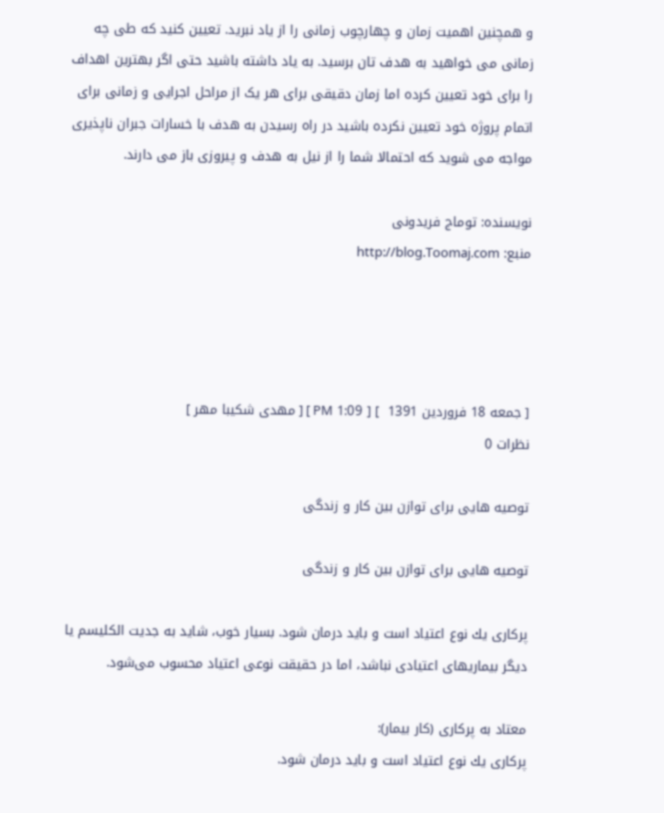و همچنین اهمیت زمان و چهارچوب زمانی را از یاد نبرید. تعیین کنید که طی چه زمانی می خواهید به هدف تان برسید. به یاد داشته باشید حتی اگر بهترین اهداف را برای خود تعیین کرده اما زمان دقیقی برای هر یک از مراحل اجرایی و زمانی برای اتمام پروژه خود تعیین نکرده باشید در راه رسیدن به هدف با خسارات جبران ناپذیری مواجه می شوید که احتمالا شما را از نیل به هدف و پیروزی باز می دارند.

نویسنده: توماج فریدونی
منبع: http://blog.Toomaj.com




[ جمعه 18 فروردین 1391  ] [ 1:09 PM ] [ مهدی شکیبا مهر ]
نظرات 0

توصیه هایی برای توازن بین كار و زندگی

توصیه هایی برای توازن بین كار و زندگی

پركاری یك نوع اعتیاد است و باید درمان شود. بسیار خوب، شاید به جدیت الكلیسم یا دیگر بیماریهای اعتیادی نباشد، اما در حقیقت نوعی اعتیاد محسوب می‌شود.

معتاد به پركاری (كار بیمار):
پركاری یك نوع اعتیاد است و باید درمان شود.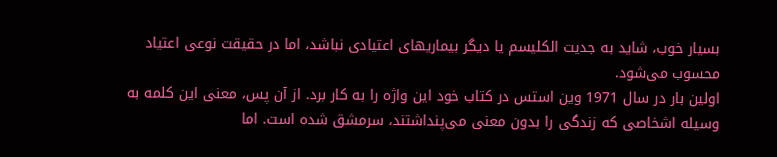بسیار خوب، شاید به جدیت الكلیسم یا دیگر بیماریهای اعتیادی نباشد، اما در حقیقت نوعی اعتیاد محسوب می‌شود.
اولین بار در سال 1971 وین استس در كتاب خود این واژه را به كار برد. از آن پس، معنی این كلمه به وسیله اشخاصی كه زندگی را بدون معنی می‌پنداشتند، سرمشق شده است. اما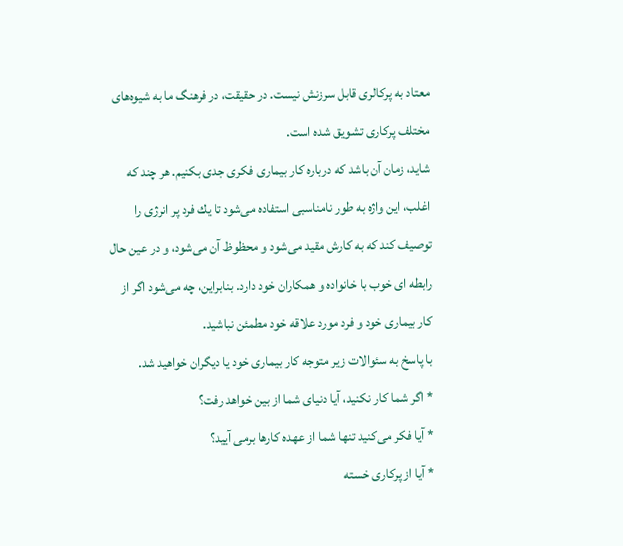معتاد به پركالری قابل سرزنش نیست. در حقیقت، در فرهنگ ما به شیوه‌های مختلف پركاری تشویق شده است.
شاید، زمان آن باشد كه درباره كار بیماری فكری جدی بكنیم. هر چند كه اغلب، این واژه به طور نامناسبی استفاده می‌شود تا یك فرد پر انرژی را توصیف كند كه به كارش مقید می‌شود و محظوظ آن می‌شود، و در عین حال رابطه ای خوب با خانواده و همكاران خود دارد. بنابراین، چه می‌شود اگر از كار بیماری خود و فرد مورد علاقه خود مطمئن نباشید.
با پاسخ به سئوالات زیر متوجه كار بیماری خود یا دیگران خواهید شد.
* اگر شما كار نكنید، آیا دنیای شما از بین خواهد رفت؟
* آیا فكر می‌كنید تنها شما از عهده كارها برمی آیید؟
* آیا از پركاری خسته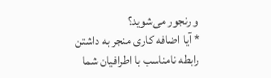و رنجور می‌شوید؟
* آیا اضافه كاری منجر به داشتن رابطه نامناسب با اطرافیان شما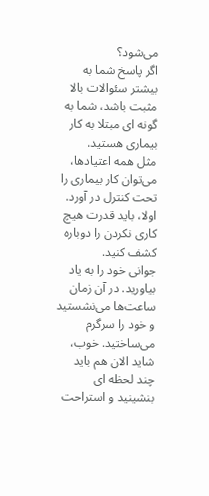می‌شود؟
اگر پاسخ شما به بیشتر سئوالات بالا مثبت باشد، شما به گونه ای مبتلا به كار بیماری هستید.
مثل همه اعتیادها، می‌توان كار بیماری را تحت كنترل در آورد.
اولا، باید قدرت هیچ كاری نكردن را دوباره كشف كنید.
جوانی خود را به یاد بیاورید. در آن زمان ساعت‌ها می‌نشستید و خود را سرگرم می‌ساختید. خوب، شاید الان هم باید چند لحظه ای بنشینید و استراحت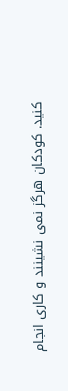كنید. كودكان هرگز نمی نشینند و كاری انجام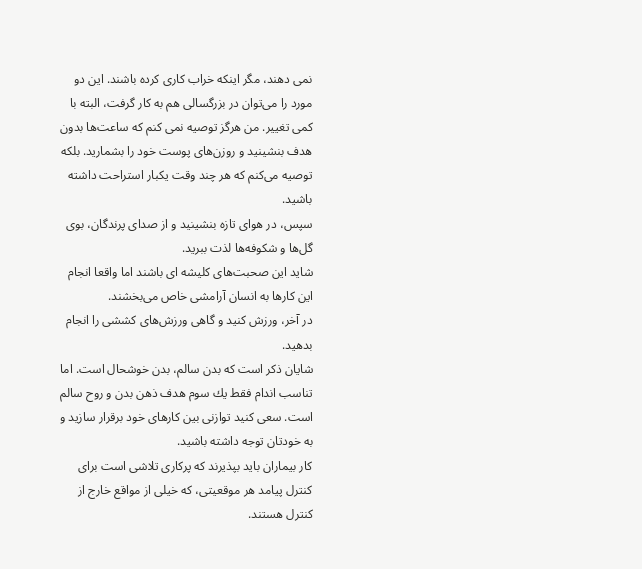نمی دهند، مگر اینكه خراب كاری كرده باشند. این دو مورد را می‌توان در بزرگسالی هم به كار گرفت، البته با كمی تغییر. من هرگز توصیه نمی كنم كه ساعت‌ها بدون هدف بنشینید و روزن‌های پوست خود را بشمارید. بلكه توصیه می‌كنم كه هر چند وقت یكبار استراحت داشته باشید.
سپس، در هوای تازه بنشینید و از صدای پرندگان، بوی گل‌ها و شكوفه‌ها لذت ببرید.
شاید این صحبت‌های كلیشه ای باشند اما واقعا انجام این كارها به انسان آرامشی خاص می‌بخشند.
در آخر، ورزش كنید و گاهی ورزش‌های كششی را انجام بدهید.
شایان ذكر است كه بدن سالم، بدن خوشحال است. اما تناسب اندام فقط یك سوم هدف ذهن بدن و روح سالم است. سعی كنید توازنی بین كارهای خود برقرار سازید و به خودتان توجه داشته باشید.
كار بیماران باید بپذیرند كه پركاری تلاشی است برای كنترل پیامد هر موقعیتی، كه خیلی از مواقع خارج از كنترل هستند.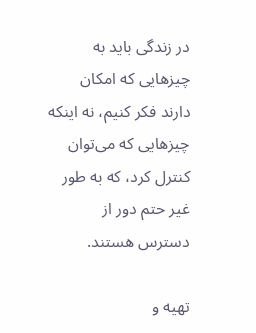در زندگی باید به چیزهایی كه امكان دارند فكر كنیم، نه اینكه چیزهایی كه می‌توان كنترل كرد، كه به طور غیر حتم دور از دسترس هستند.

تهیه و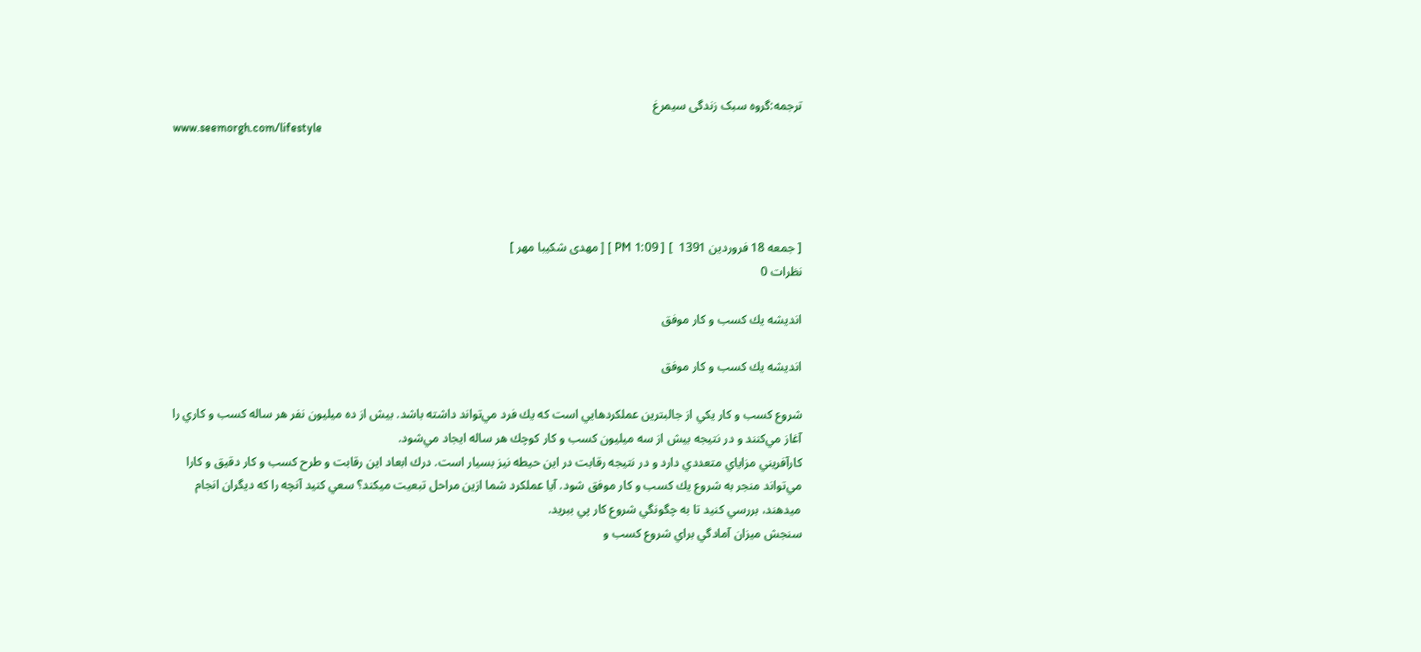ترجمه:گروه سبک زندگی سیمرغ
www.seemorgh.com/lifestyle




[ جمعه 18 فروردین 1391  ] [ 1:09 PM ] [ مهدی شکیبا مهر ]
نظرات 0

انديشه يك كسب و كار موفق

انديشه يك كسب و كار موفق

شروع كسب و كار يكي از جالبترين عملكردهايي است كه يك فرد مي‌تواند داشته باشد. بيش از ده ميليون نفر هر ساله كسب و كاري را آغاز مي‌كنند و در نتيجه بيش از سه ميليون كسب و كار كوچك هر ساله ايجاد مي‌شود.
كارآفريني مزاياي متعددي دارد و در نتيجه رقابت در اين حيطه نيز بسيار است. درك ابعاد اين رقابت و طرح كسب و كار دقيق و كارا مي‌تواند منجر به شروع يك كسب و كار موفق شود. آيا عملكرد شما ازين مراحل تبعيت ميكند؟ سعي كنيد آنچه را كه ديگران انجام ميدهند، بررسي كنيد تا به چگونگي شروع كار پي ببريد.
سنجش ميزان آمادگي براي شروع كسب و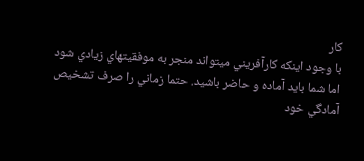كار
با وجود اينكه كارآفريني ميتواند منجر به موفقيتهاي زيادي شود اما شما بايد آماده و حاضر باشيد. حتما زماني را صرف تشخيص آمادگي خود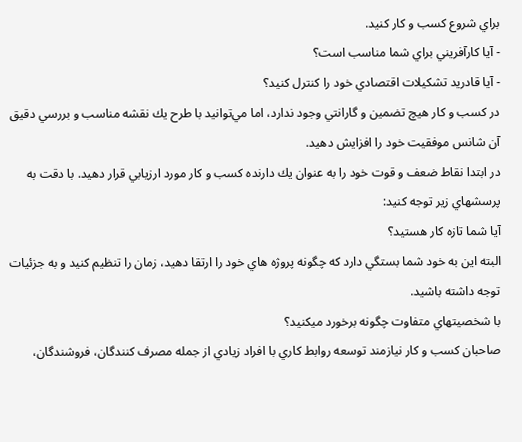براي شروع كسب و كار كنيد.
- آيا كارآفريني براي شما مناسب است؟
- آيا قادريد تشكيلات اقتصادي خود را كنترل كنيد؟
در كسب و كار هيچ تضمين و گارانتي وجود ندارد، اما مي‌توانيد با طرح يك نقشه مناسب و بررسي دقيق آن شانس موفقيت خود را افزايش دهيد.
در ابتدا نقاط ضعف و قوت خود را به عنوان يك دارنده كسب و كار مورد ارزيابي قرار دهيد. با دقت به پرسشهاي زير توجه كنيد:
آيا شما تازه كار هستيد؟
البته اين به خود شما بستگي دارد كه چگونه پروژه هاي خود را ارتقا دهيد، زمان را تنظيم كنيد و به جزئيات توجه داشته باشيد.
با شخصيتهاي متفاوت چگونه برخورد ميكنيد؟
صاحبان كسب و كار نيازمند توسعه روابط كاري با افراد زيادي از جمله مصرف كنندگان، فروشندگان،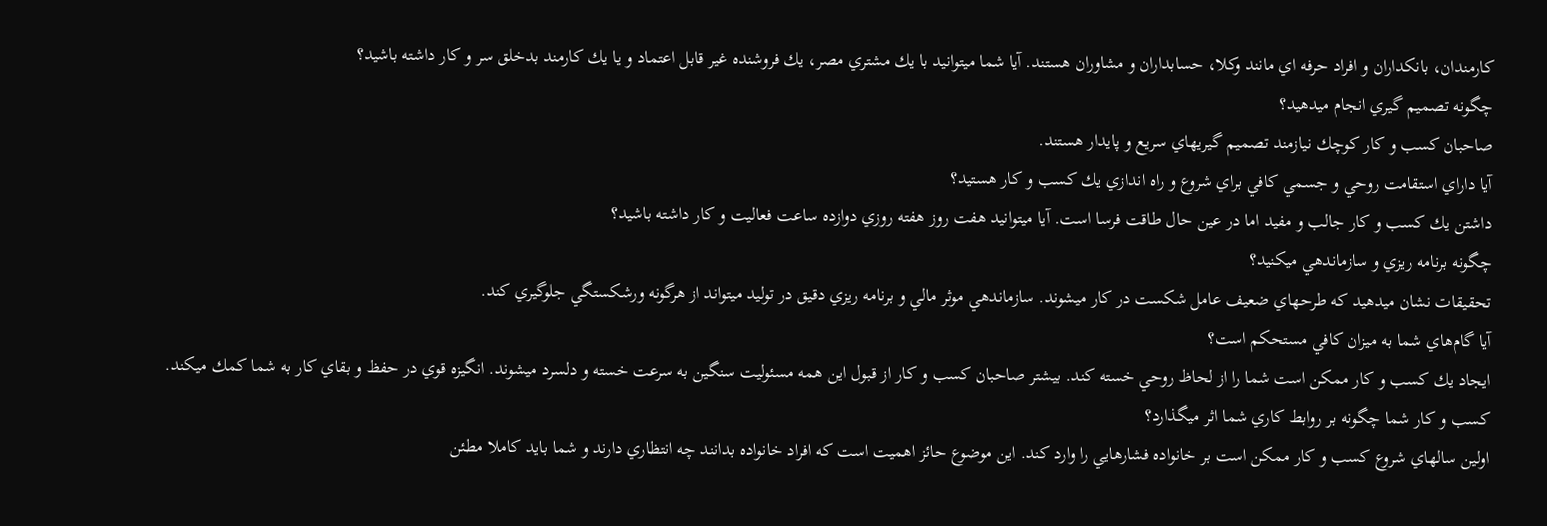كارمندان، بانكداران و افراد حرفه اي مانند وكلا، حسابداران و مشاوران هستند. آيا شما ميتوانيد با يك مشتري مصر، يك فروشنده غير قابل اعتماد و يا يك كارمند بدخلق سر و كار داشته باشيد؟
چگونه تصميم گيري انجام ميدهيد؟
صاحبان كسب و كار كوچك نيازمند تصميم گيريهاي سريع و پايدار هستند.
آيا داراي استقامت روحي و جسمي كافي براي شروع و راه اندازي يك كسب و كار هستيد؟
داشتن يك كسب و كار جالب و مفيد اما در عين حال طاقت فرسا است. آيا ميتوانيد هفت روز هفته روزي دوازده ساعت فعاليت و كار داشته باشيد؟
چگونه برنامه ريزي و سازماندهي ميكنيد؟
تحقيقات نشان ميدهيد كه طرحهاي ضعيف عامل شكست در كار ميشوند. سازماندهي موثر مالي و برنامه ريزي دقيق در توليد ميتواند از هرگونه ورشكستگي جلوگيري كند.
آيا گام‌هاي شما به ميزان كافي مستحكم است؟
ايجاد يك كسب و كار ممكن است شما را از لحاظ روحي خسته كند. بيشتر صاحبان كسب و كار از قبول اين همه مسئوليت سنگين به سرعت خسته و دلسرد ميشوند. انگيزه قوي در حفظ و بقاي كار به شما كمك ميكند.
كسب و كار شما چگونه بر روابط كاري شما اثر ميگذارد؟
اولين سالهاي شروع كسب و كار ممكن است بر خانواده فشارهايي را وارد كند. اين موضوع حائز اهميت است كه افراد خانواده بدانند چه انتظاري دارند و شما بايد كاملا مطئن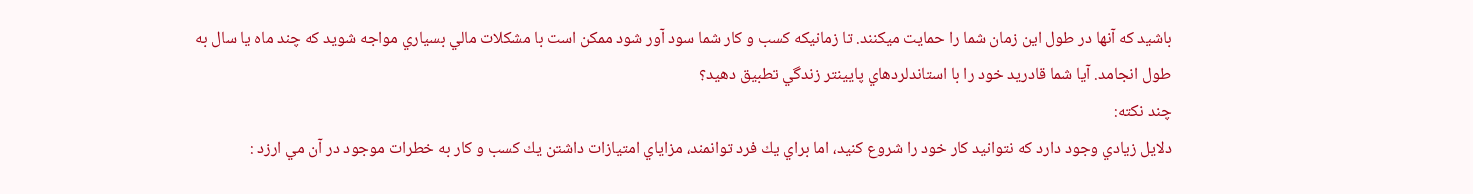باشيد كه آنها در طول اين زمان شما را حمايت ميكنند. تا زمانيكه كسب و كار شما سود آور شود ممكن است با مشكلات مالي بسياري مواجه شويد كه چند ماه يا سال به طول انجامد. آيا شما قادريد خود را با استاندلردهاي پايينتر زندگي تطبيق دهيد؟
چند نكته:
دلايل زيادي وجود دارد كه نتوانيد كار خود را شروع كنيد، اما براي يك فرد توانمند، مزاياي امتيازات داشتن يك كسب و كار به خطرات موجود در آن مي ارزد :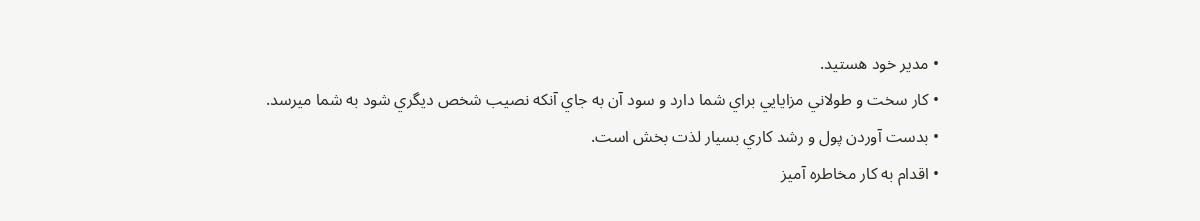• مدير خود هستيد.
• كار سخت و طولاني مزايايي براي شما دارد و سود آن به جاي آنكه نصيب شخص ديگري شود به شما ميرسد.
• بدست آوردن پول و رشد كاري بسيار لذت بخش است.
• اقدام به كار مخاطره آميز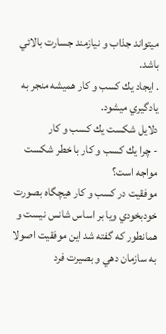ميتواند جذاب و نيازمند جسارت بالائي باشد.
. ايجاد يك كسب و كار هميشه منجر به يادگيري ميشود.
دلايل شكست يك كسب و كار
- چرا يك كسب و كار با خطر شكست مواجه است؟
موفقيت در كسب و كار هيچگاه بصورت خودبخودي ويا بر اساس شانس نيست و همانطور كه گفته شد اين موفقيت اصولا به سازمان دهي و بصيرت فرد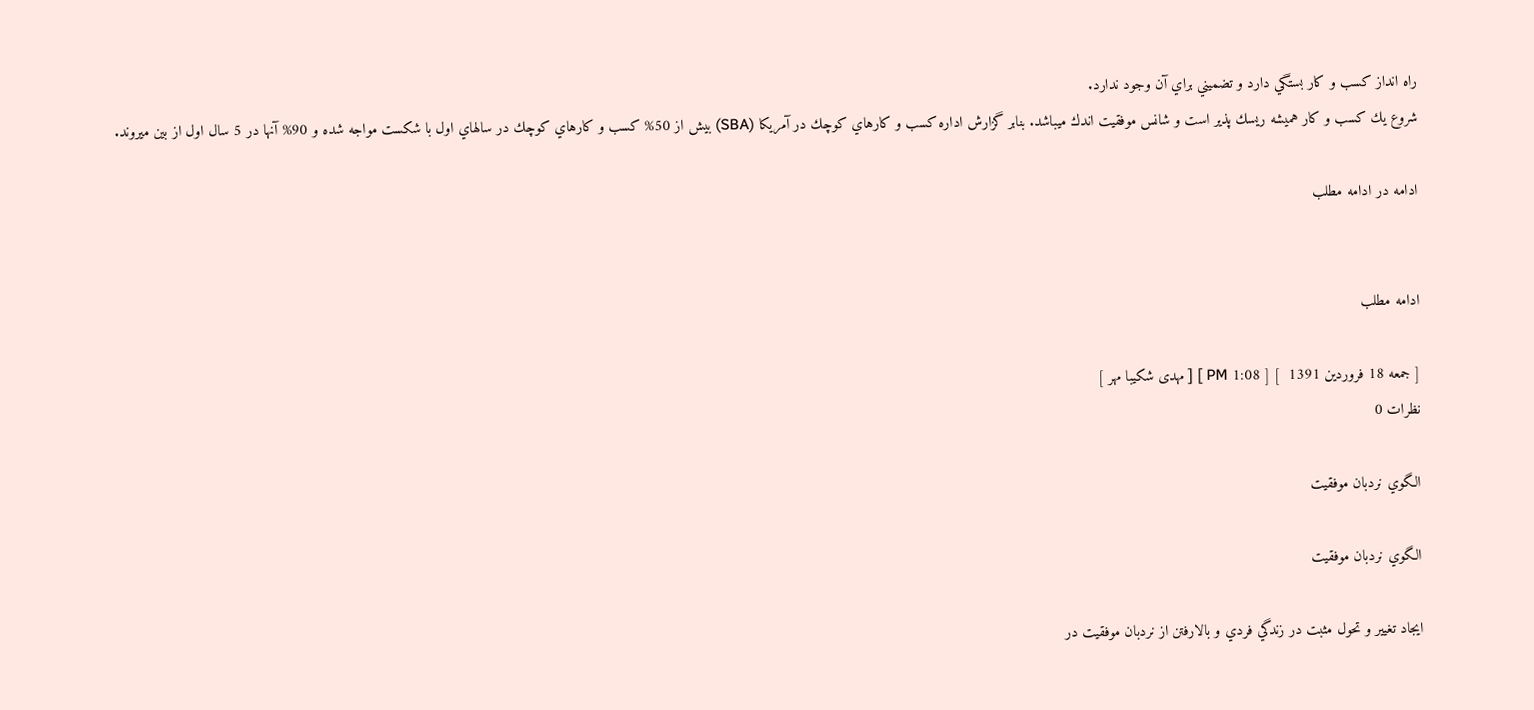راه انداز كسب و كار بستگي دارد و تضميني براي آن وجود ندارد.
شروع يك كسب و كار هميشه ريسك پذير است و شانس موفقيت اندك ميباشد. بنابر گزارش اداره كسب و كارهاي كوچك در آمريكا (SBA) بيش از 50% كسب و كارهاي كوچك در سالهاي اول با شكست مواجه شده و 90% آنها در 5 سال اول از بين ميروند.

ادامه در ادامه مطلب


ادامه مطلب

[ جمعه 18 فروردین 1391  ] [ 1:08 PM ] [ مهدی شکیبا مهر ]
نظرات 0

الگوي نردبان موفقيت

الگوي نردبان موفقيت

ايجاد تغيير و تحول مثبت در زندگي فردي و بالارفتن از نردبان موفقيت در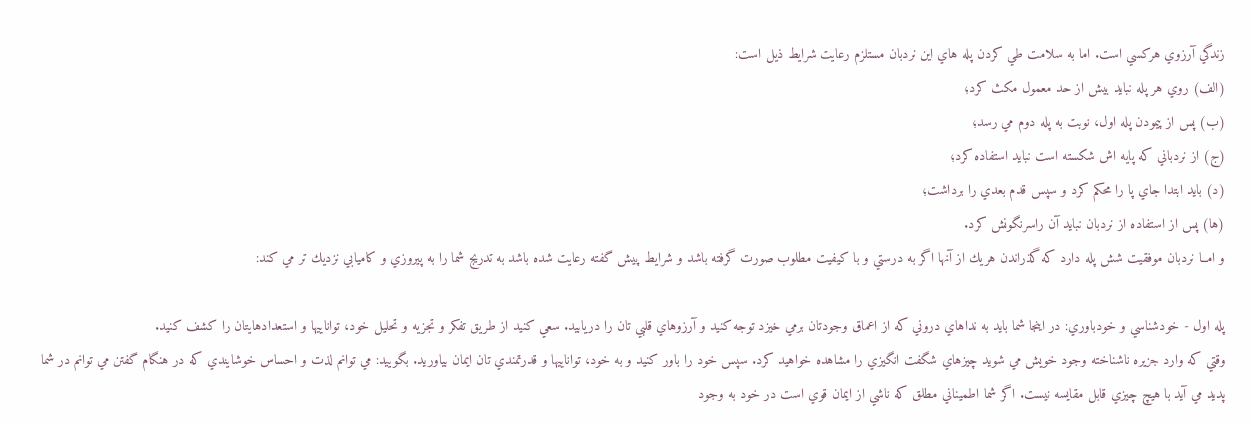زندگي آرزوي هركسي است. اما به سلامت طي كردن پله هاي اين نردبان مستلزم رعايت شرايط ذيل است:
(الف) روي هر پله نبايد بيش از حد معمول مكث كرد؛
(ب) پس از پيمودن پله اول، نوبت به پله دوم مي رسد؛
(ج) از نردباني كه پايه اش شكسته است نبايد استفاده كرد؛
(د) بايد ابتدا جاي پا را محكم كرد و سپس قدم بعدي را برداشت؛
(ها) پس از استفاده از نردبان نبايد آن راسرنگونش كرد.
و امــا نردبان موفقيت شش پله دارد كه گذراندن هريك از آنها اگر به درستي و با كيفيت مطلوب صورت گرفته باشد و شرايط پيش گفته رعايت شده باشد به تدريج شما را به پيروزي و كاميابي نزديك تر مي كند:

پله اول - خودشناسي و خودباوري: در اينجا شما بايد به نداهاي دروني كه از اعماق وجودتان برمي خيزد توجه كنيد و آرزوهاي قلبي تان را دريابيد. سعي كنيد از طريق تفكر و تجزيه و تحليل خود، تواناييها و استعدادهايتان را كشف كنيد.
وقتي كه وارد جزيره ناشناخته وجود خويش مي شويد چيزهاي شگفت انگيزي را مشاهده خواهيد كرد. سپس خود را باور كنيد و به خود، تواناييها و قدرتمندي تان ايمان بياوريد. بگوييد: مي توانم لذت و احساس خوشايندي كه در هنگام گفتن مي توانم در شما پديد مي آيد با هيچ چيزي قابل مقايسه نيست. اگر شما اطميناني مطلق كه ناشي از ايمان قوي است در خود به وجود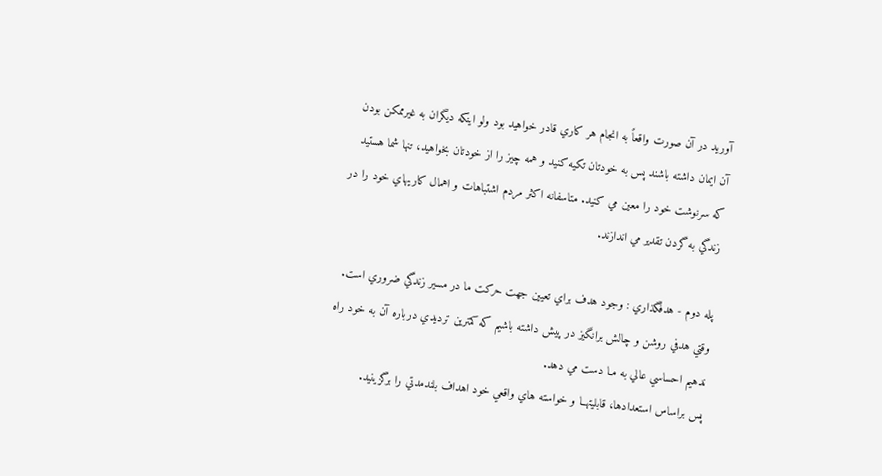آوريد در آن صورت واقعاً به انجام هر كاري قادر خواهيد بود ولو اينكه ديگران به غيرممكن بودن آن ايمان داشته باشند پس به خودتان تكيه كنيد و همه چيز را از خودتان بخواهيد، تنها شما هستيد كه سرنوشت خود را معين مي كنيد. متاسفانه اكثر مردم اشتباهات و اهمال كاريهاي خود را در زندگي به گردن تقدير مي اندازند.

پله دوم - هدفگذاري : وجود هدف براي تعيين جهت حركت ما در مسير زندگي ضروري است. وقتي هدفي روشن و چالش برانگيز در پيش داشته باشيم كه كمترين ترديدي درباره آن به خود راه ندهيم احساسي عالي به مـا دست مي دهد.
پس براساس استعدادها، قابليتهــا و خواسته هاي واقعي خود اهداف بلندمدتي را برگزينيد.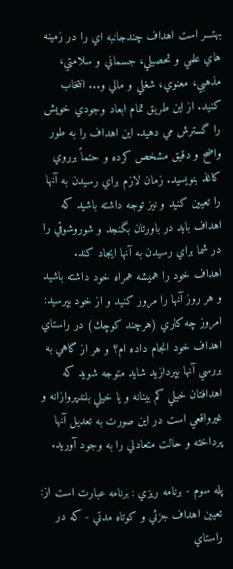بهتـــر است اهداف چندجانبه اي را در زمينه هاي علمي و تحصيلي، جسماني و سلامتي، مذهبي، معنوي، شغلي و مالي و... انتخاب كنيد. از اين طريق تمام ابعاد وجودي خويش را گسترش مي دهيد. اين اهداف را به طور واضح و دقيق مشخص كرده و حتماً برروي كاغذ بنويسيد. زمان لازم براي رسيدن به آنها را تعيين كنيد و نيز توجه داشته باشيد كه اهداف بايد در باورتان بگنجد و شوروشوقي را در شما براي رسيدن به آنها ايجاد كند.
اهداف خود را هميشه همراه خود داشته باشيد و هر روز آنها را مرور كنيد و از خود بپرسيد:
امروز چه كاري (هرچند كوچك) در راستاي اهداف خود انجام داده ام؟ و هر از گاهي به بررسي آنها بپردازيد شايد متوجه شويد كه اهدافتان خيلي كم بينانه و يا خيلي بلندپروازانه و غيرواقعي است در اين صورت به تعديل آنها پرداخته و حالت متعادلي را به وجود آوريد.

پله سوم - برنامه ريزي : برنامه عبارت است از: تعيين اهداف جزئي و كوتاه مدتي - كه در راستاي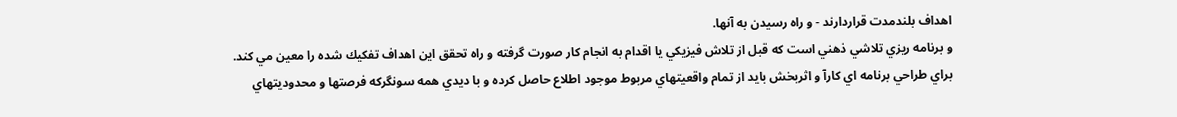اهداف بلندمدت قراردارند - و راه رسيدن به آنها.
و برنامه ريزي تلاشي ذهني است كه قبل از تلاش فيزيكي يا اقدام به انجام كار صورت گرفته و راه تحقق اين اهداف تفكيك شده را معين مي كند.
براي طراحي برنامه اي كارآ و اثربخش بايد از تمام واقعيتهاي مربوط موجود اطلاع حاصل كرده و با ديدي همه سونگركه فرصتها و محدوديتهاي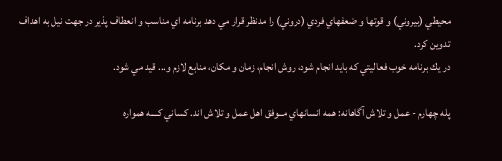محيطي (بيروني) و قوتها و ضعفهاي فردي (دروني) را مدنظر قرار مي دهد برنامه اي مناسب و انعطاف پذير در جهت نيل به اهداف تدوين كرد.
در يك برنامه خوب فعاليتي كه بايد انجام شود، روش انجام، زمان و مكان، منابع لازم و... قيد مي شود.

پله چهارم - عمل و تلاش آگاهانه: همه انسانهاي مــوفق اهل عمل و تلاش اند. كساني كــــه همواره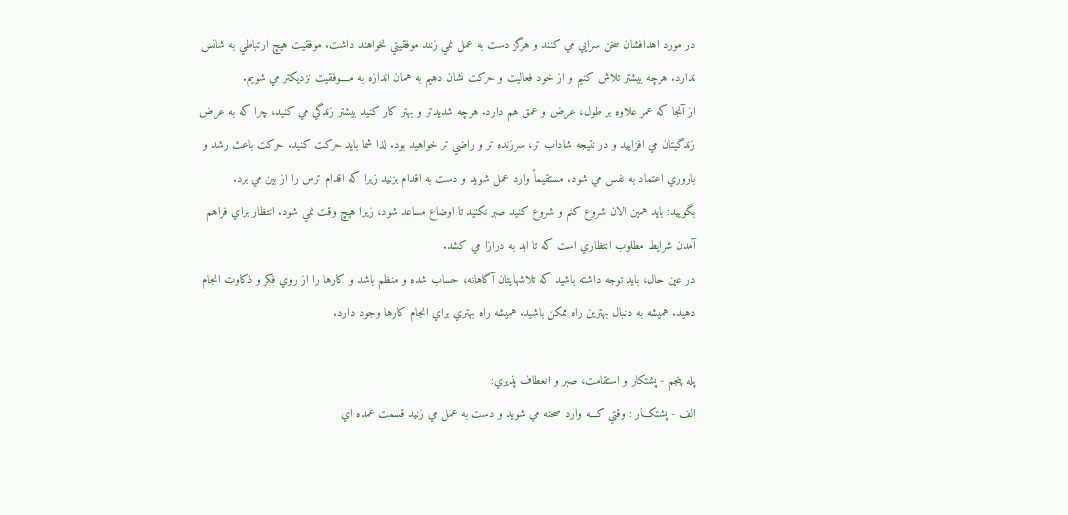در مورد اهدافشان سخن سرايي مي كنند و هرگز دست به عمل نمي زنند موفقيتي نخواهند داشت. موفقيت هيچ ارتباطي به شانس ندارد. هرچه بيشتر تلاش كنيم و از خود فعاليت و حركت نشان دهيم به همان اندازه به مــــوفقيت نزديكتر مي شويم.
از آنجا كه عمر علاوه بر طول، عرض و عمق هم دارد. هرچه شديدتر و بهتر كار كنيد بيشتر زندگي مي كنيد، چرا كه به عرض زندگيتان مي افزاييد و در نتيجه شاداب تر، سرزنده تر و راضي تر خواهيد بود. لذا شما بايد حركت كنيد. حركت باعث رشد و باروري اعتماد به نفس مي شود. مستقيماً وارد عمل شويد و دست به اقدام بزنيد زيرا كه اقدام ترس را از بين مي برد.
بگوييد: بايد همين الان شروع كنم و شروع كنيد صبر نكنيد تا اوضاع مساعد شود، زيرا هيچ وقت نمي شود. انتظار براي فراهم آمدن شرايط مطلوب انتظاري است كه تا ابد به درازا مي كشد.
در عين حال، بايد توجه داشته باشيد كه تلاشهايتان آگاهانه، حساب شده و منظم باشد و كارها را از روي فكر و ذكاوت انجام دهيد. هميشه به دنبال بهترين راه ممكن باشيد. هميشه راه بهتري براي انجام كارها وجود دارد.

پله پنجم - پشتكار و استقامت، صبر و انعطاف پذيري:
الف - پشتكـــار : وقتي كـــه وارد صحنه مي شويد و دست به عمل مي زنيد قسمت عمده اي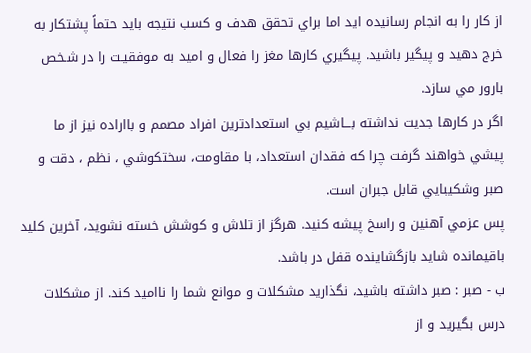از كار را به انجام رسانيده ايد اما براي تحقق هدف و كسب نتيجه بايد حتماً پشتكار به خرج دهيد و پيگير باشيد. پيگيري كارها مغز را فعال و اميد به موفقيـت را در شـخص بارور مي سازد.
اگر در كارها جديت نداشته بـــاشيم بي استعدادترين افراد مصمم و بااراده نيز از ما پيشي خواهند گرفت چرا كه فقدان استعداد، با مقاومت، سختكوشي ، نظم ، دقت و صبر وشكيبايي قابل جبران است.
پس عزمي آهنين و راسخ پيشه كنيد. هرگز از تلاش و كوشش خسته نشويد، آخرين كليد باقيمانده شايد بازگشاينده قفل در باشد.
ب - صبر : صبر داشته باشيد، نگذاريد مشكلات و موانع شما را نااميد كند. از مشكلات درس بگيريد و از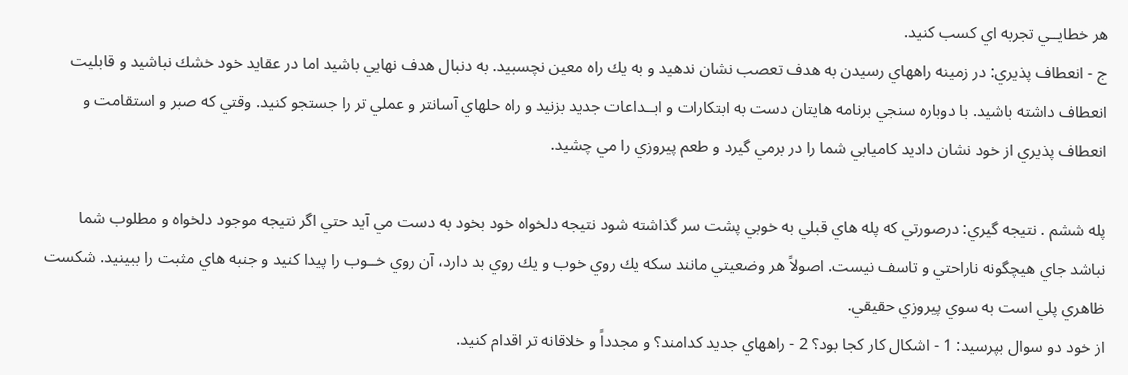هر خطايــي تجربه اي كسب كنيد.
ج - انعطاف پذيري: در زمينه راههاي رسيدن به هدف تعصب نشان ندهيد و به يك راه معين نچسبيد. به دنبال هدف نهايي باشيد اما در عقايد خود خشك نباشيد و قابليت انعطاف داشته باشيد. با دوباره سنجي برنامه هايتان دست به ابتكارات و ابــداعات جديد بزنيد و راه حلهاي آسانتر و عملي تر را جستجو كنيد. وقتي كه صبر و استقامت و انعطاف پذيري از خود نشان داديد كاميابي شما را در برمي گيرد و طعم پيروزي را مي چشيد.

پله ششم . نتيجه گيري: درصورتي كه پله هاي قبلي به خوبي پشت سر گذاشته شود نتيجه دلخواه خود بخود به دست مي آيد حتي اگر نتيجه موجود دلخواه و مطلوب شما نباشد جاي هيچگونه ناراحتي و تاسف نيست. اصولاً هر وضعيتي مانند سكه يك روي خوب و يك روي بد دارد، آن روي خــوب را پيدا كنيد و جنبه هاي مثبت را ببينيد. شكست ظاهري پلي است به سوي پيروزي حقيقي.
از خود دو سوال بپرسيد: 1 - اشكال كار كجا بود؟ 2 - راههاي جديد كدامند؟ و مجدداً و خلاقانه تر اقدام كنيد.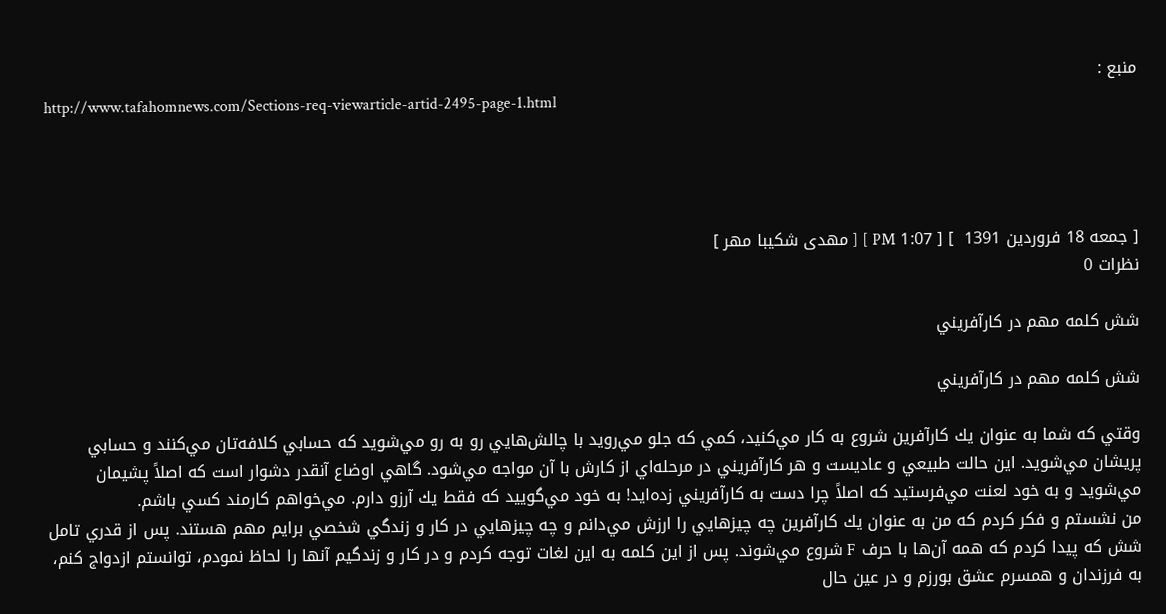منبع :
http://www.tafahomnews.com/Sections-req-viewarticle-artid-2495-page-1.html




[ جمعه 18 فروردین 1391  ] [ 1:07 PM ] [ مهدی شکیبا مهر ]
نظرات 0

شش كلمه مهم در كارآفريني

شش كلمه مهم در كارآفريني

وقتي كه شما به عنوان يك كارآفرين شروع به كار مي‌كنيد، كمي كه جلو مي‌رويد با چالش‌هايي رو به رو مي‌شويد كه حسابي كلافه‌تان مي‌كنند و حسابي پريشان مي‌شويد. اين حالت طبيعي و عاديست و هر كارآفريني در مرحله‌اي از كارش با آن مواجه مي‌شود. گاهي اوضاع آنقدر دشوار است كه اصلاً پشيمان مي‌شويد و به خود لعنت مي‌فرستيد كه اصلاً چرا دست به كارآفريني زده‌ايد! به خود مي‌گوييد كه فقط يك آرزو دارم. مي‌خواهم كارمند كسي باشم.
من نشستم و فكر كردم كه من به عنوان يك كارآفرين چه چيزهايي را ارزش مي‌دانم و چه چيزهايي در كار و زندگي شخصي برايم مهم هستند. پس از قدري تامل شش كه پيدا كردم كه همه آن‌ها با حرف F شروع مي‌شوند. پس از اين كلمه به اين لغات توجه كردم و در كار و زندگيم آنها را لحاظ نمودم، توانستم ازدواج كنم، به فرزندان و همسرم عشق بورزم و در عين حال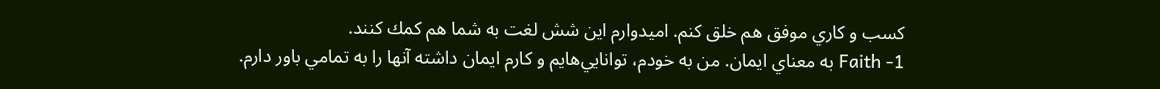كسب و كاري موفق هم خلق كنم. اميدوارم اين شش لغت به شما هم كمك كنند.
1- Faith به معناي ايمان. من به خودم،‌ توانايي‌هايم و كارم ايمان داشته آنها را به تمامي باور دارم.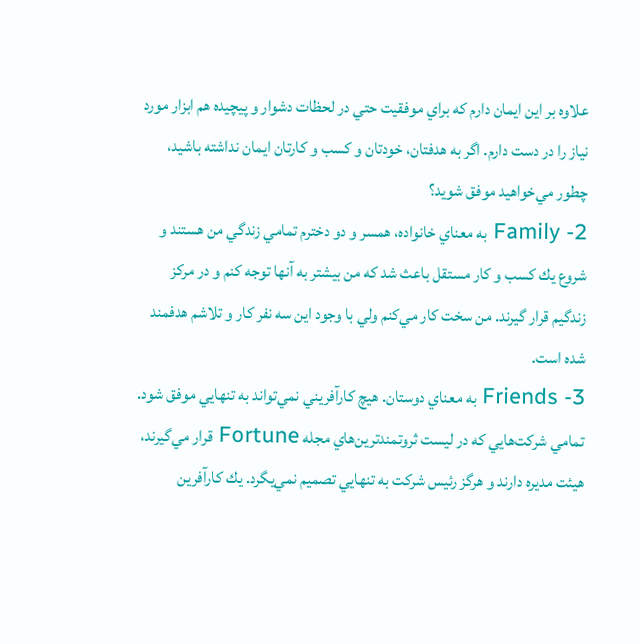علاوه بر اين ايمان دارم كه براي موفقيت حتي در لحظات دشوار و پيچيده هم ابزار مورد نياز را در دست دارم. اگر به هدفتان، خودتان و كسب و كارتان ايمان نداشته باشيد، چطور مي‌خواهيد موفق شويد؟
2- Family به معناي خانواده، همسر و دو دخترم تمامي زندگي من هستند و شروع يك كسب و كار مستقل باعث شد كه من بيشتر به آنها توجه كنم و در مركز زندگيم قرار گيرند. من سخت كار مي‌كنم ولي با وجود اين سه نفر كار و تلاشم هدفمند شده است.
3- Friends به معناي دوستان. هيچ كارآفريني نمي‌تواند به تنهايي موفق شود. تمامي شركت‌هايي كه در ليست ثروتمندترين‌هاي مجله Fortune قرار مي‌گيرند، هيئت مديره دارند و هرگز رئيس شركت به تنهايي تصميم نمي‌يگرد. يك كارآفرين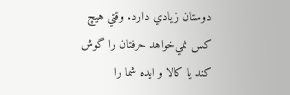دوستان زيادي دارد. وقتي هيچ كس نمي‌خواهد حرفتان را گوش كند يا كالا و ايده شما را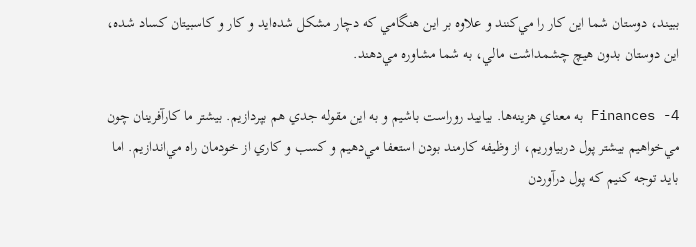ببيند، دوستان شما اين كار را مي‌كنند و علاوه بر اين هنگامي كه دچار مشكل شده‌ايد و كار و كاسبيتان كساد شده، اين دوستان بدون هيچ چشمداشت مالي، به شما مشاوره مي‌دهند.

4- Finances به معناي هزينه‌ها. بياييد روراست باشيم و به اين مقوله جدي هم بپردازيم. بيشتر ما كارآفرينان چون مي‌خواهيم بيشتر پول دربياوريم، از وظيفه كارمند بودن استعفا مي‌دهيم و كسب و كاري از خودمان راه مي‌اندازيم. اما بايد توجه كنيم كه پول درآوردن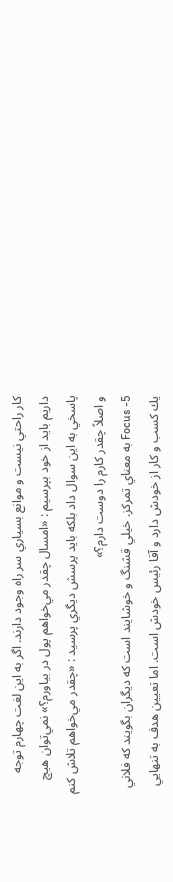كار راحتي نيست و موانع بسياري سر راه وجود دارند. اگر به اين لغت چهارم توجه داريم بايد از خود بپرسيم : «امسال چقدر مي‌خواهم پول در بياورم؟» نمي‌توان هيچ پاسخي به اين سوال داد بلكه بايد پرسش ديگري پرسيد : «چقدر مي‌خواهم تلاش كنم و اصلاً چقدر كارم را دوست دارم؟»
5- Focus به معناي تمركز. خيلي قشنگ و خوشايند است كه ديگران بگويند كه فلاني يك كسب و كار از خودش دارد و آقا رئيس خودش است. اما تعيين هدف به تنهايي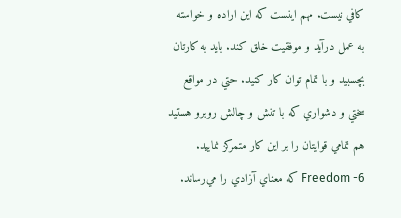كافي نيست. مهم اينست كه اين اراده و خواسته به عمل درآيد و موفقيت خلق كند. بايد به كارتان بچسبيد و با تمام توان كار كنيد. حتي در مواقع سختي و دشواري كه با تنش و چالش روبرو هستيد هم تمامي قوايتان را بر اين كار متمركز نماييد.
6- Freedom كه معناي آزادي را مي‌رساند.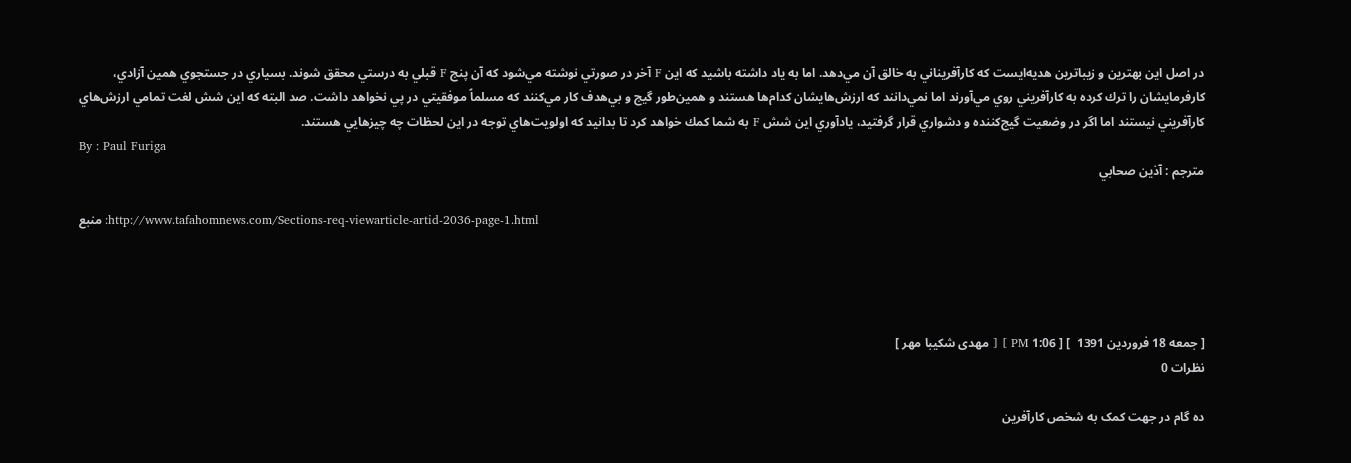در اصل اين بهترين و زيباترين هديه‌ايست كه كارآفريناني به خالق آن مي‌دهد. اما به ياد داشته باشيد كه اين F آخر در صورتي نوشته مي‌شود كه آن پنج F قبلي به درستي محقق شوند. بسياري در جستجوي همين آزادي،‌ كارفرمايشان را ترك كرده به كارآفريني روي مي‌آورند اما نمي‌دانند كه ارزش‌هايشان كدام‌ها هستند و همين‌طور گيج و بي‌هدف كار مي‌كنند كه مسلماً موفقيتي در پي نخواهد داشت. صد البته كه اين شش لغت تمامي ارزش‌هاي كارآفريني نيستند اما اگر در وضعيت گيج‌كننده و دشواري قرار گرفتيد، يادآوري اين شش F به شما كمك خواهد كرد تا بدانيد كه اولويت‌هاي توجه در اين لحظات چه چيزهايي هستند.
By : Paul Furiga
مترجم : آذين صحابي

منبع :http://www.tafahomnews.com/Sections-req-viewarticle-artid-2036-page-1.html




[ جمعه 18 فروردین 1391  ] [ 1:06 PM ] [ مهدی شکیبا مهر ]
نظرات 0

ده گام در جهت کمک به شخص کارآفرين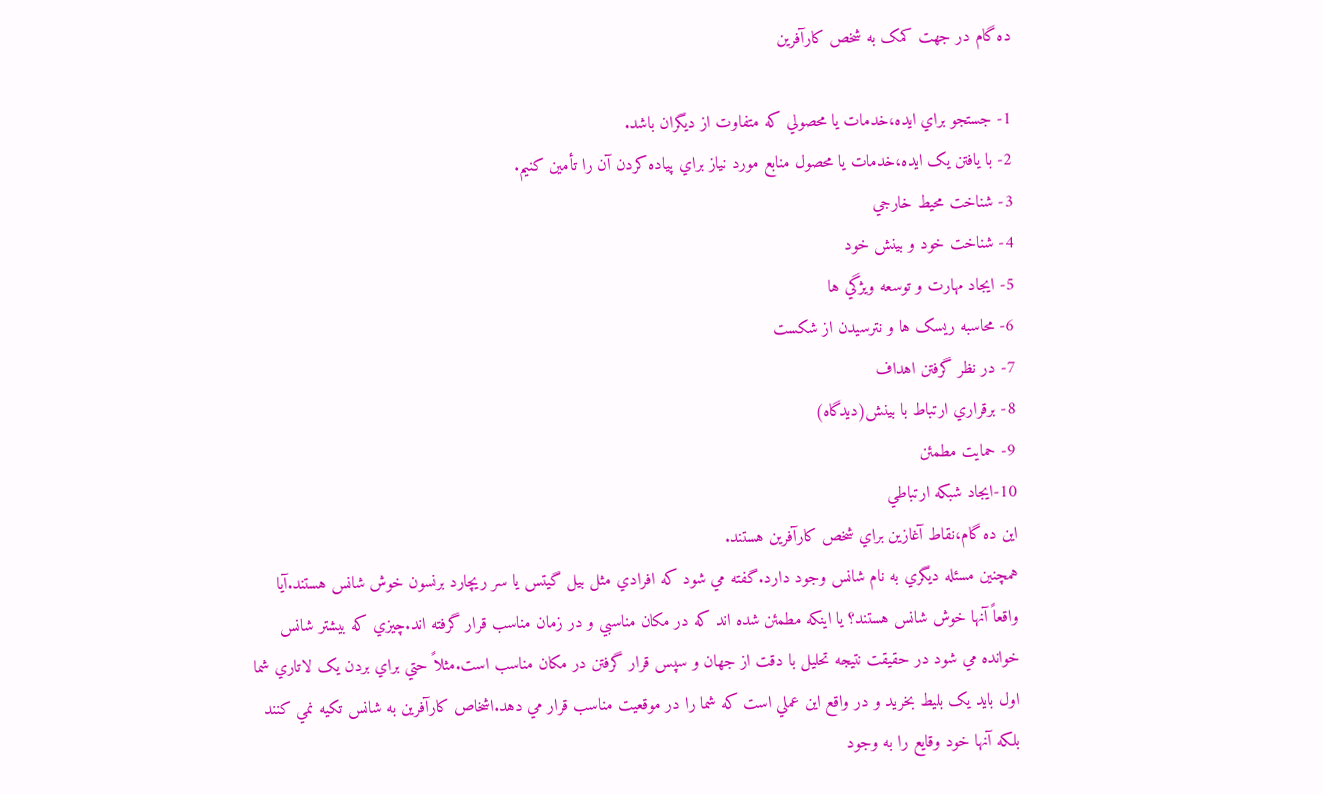ده گام در جهت کمک به شخص کارآفرين

1- جستجو براي ايده،خدمات يا محصولي که متفاوت از ديگران باشد.
2- با يافتن يک ايده،خدمات يا محصول منابع مورد نياز براي پياده کردن آن را تأمين کنيم.
3- شناخت محيط خارجي
4- شناخت خود و بينش خود
5- ايجاد مهارت و توسعه ويژگي ها
6- محاسبه ريسک ها و نترسيدن از شکست
7- در نظر گرفتن اهداف
8- برقراري ارتباط با بينش(ديدگاه)
9- حمايت مطمئن
10-ايجاد شبکه ارتباطي
اين ده گام،نقاط آغازين براي شخص کارآفرين هستند.
همچنين مسئله ديگري به نام شانس وجود دارد.گفته مي شود که افرادي مثل بيل گيتس يا سر ريچارد برنسون خوش شانس هستند.آيا واقعاً آنها خوش شانس هستند؟ يا اينکه مطمئن شده اند که در مکان مناسبي و در زمان مناسب قرار گرفته اند.چيزي که بيشتر شانس خوانده مي شود در حقيقت نتيجه تحليل با دقت از جهان و سپس قرار گرفتن در مکان مناسب است.مثلاً حتي براي بردن يک لاتاري شما اول بايد يک بليط بخريد و در واقع اين عملي است که شما را در موقعيت مناسب قرار مي دهد.اشخاص کارآفرين به شانس تکيه نمي کنند بلکه آنها خود وقايع را به وجود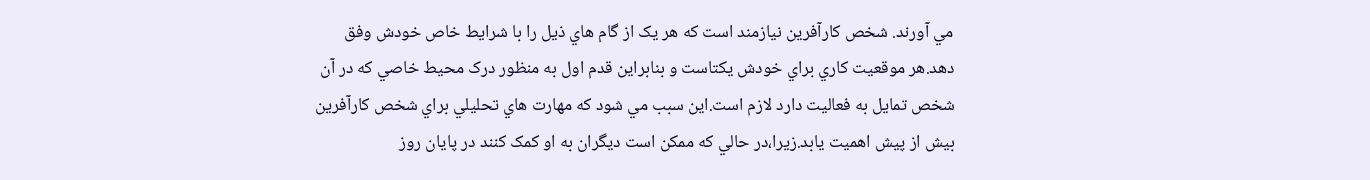مي آورند. شخص کارآفرين نيازمند است که هر يک از گام هاي ذيل را با شرايط خاص خودش وفق دهد.هر موقعيت کاري براي خودش يکتاست و بنابراين قدم اول به منظور درک محيط خاصي که در آن شخص تمايل به فعاليت دارد لازم است.اين سبب مي شود که مهارت هاي تحليلي براي شخص کارآفرين بيش از پيش اهميت يابد.زيرا،در حالي که ممکن است ديگران به او کمک کنند در پايان روز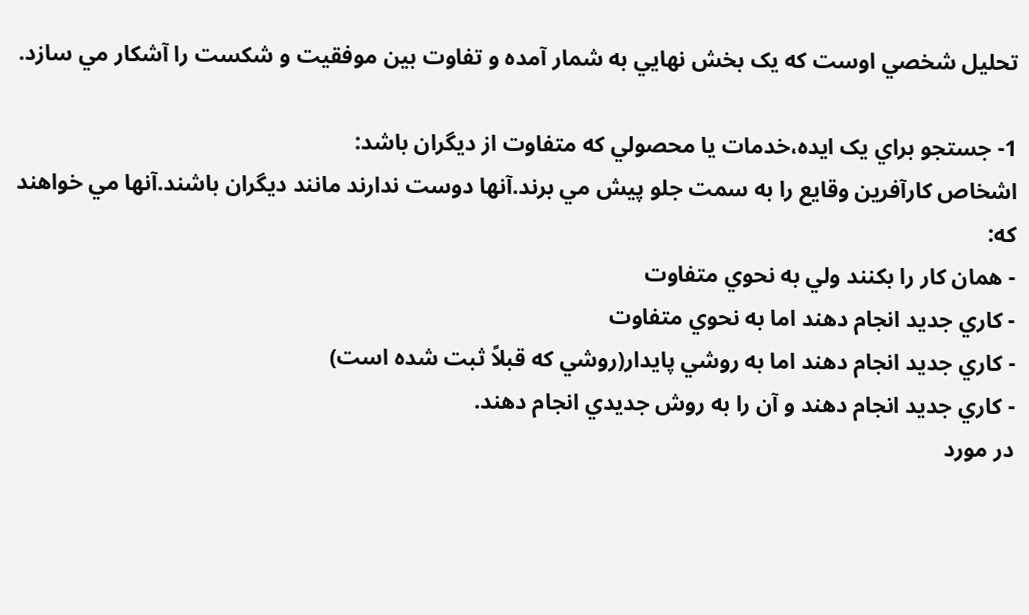تحليل شخصي اوست که يک بخش نهايي به شمار آمده و تفاوت بين موفقيت و شکست را آشکار مي سازد.

1- جستجو براي يک ايده،خدمات يا محصولي که متفاوت از ديگران باشد:
اشخاص کارآفرين وقايع را به سمت جلو پيش مي برند.آنها دوست ندارند مانند ديگران باشند.آنها مي خواهند که:
- همان کار را بکنند ولي به نحوي متفاوت
- کاري جديد انجام دهند اما به نحوي متفاوت
- کاري جديد انجام دهند اما به روشي پايدار(روشي که قبلاً ثبت شده است)
- کاري جديد انجام دهند و آن را به روش جديدي انجام دهند.
در مورد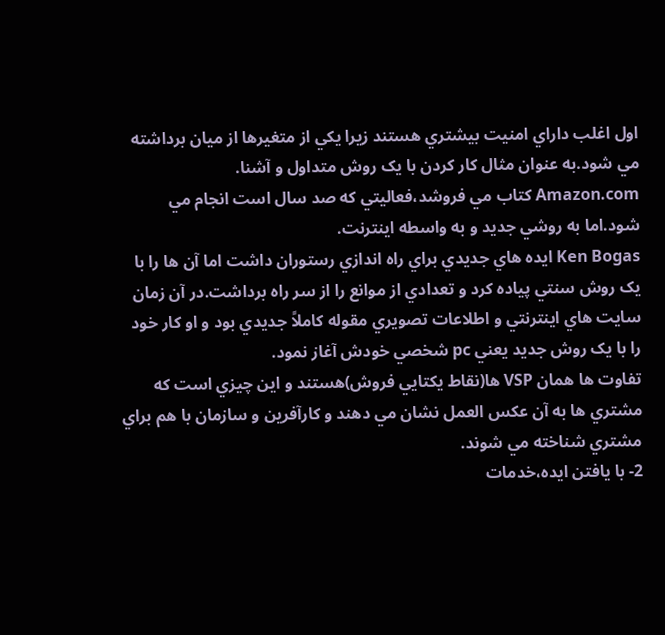اول اغلب داراي امنيت بيشتري هستند زيرا يکي از متغيرها از ميان برداشته مي شود.به عنوان مثال کار کردن با يک روش متداول و آشنا.
Amazon.com کتاب مي فروشد،فعاليتي که صد سال است انجام مي شود.اما به روشي جديد و به واسطه اينترنت.
Ken Bogas ايده هاي جديدي براي راه اندازي رستوران داشت اما آن ها را با يک روش سنتي پياده کرد و تعدادي از موانع را از سر راه برداشت.در آن زمان سايت هاي اينترنتي و اطلاعات تصويري مقوله کاملاً جديدي بود و او کار خود را با يک روش جديد يعني pc شخصي خودش آغاز نمود.
تفاوت ها همان VSP ها(نقاط يکتايي فروش)هستند و اين چيزي است که مشتري ها به آن عکس العمل نشان مي دهند و کارآفرين و سازمان با هم براي مشتري شناخته مي شوند.
2- با يافتن ايده،خدمات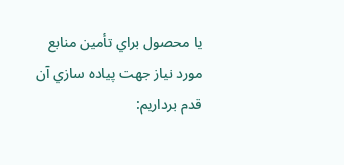يا محصول براي تأمين منابع مورد نياز جهت پياده سازي آن قدم برداريم: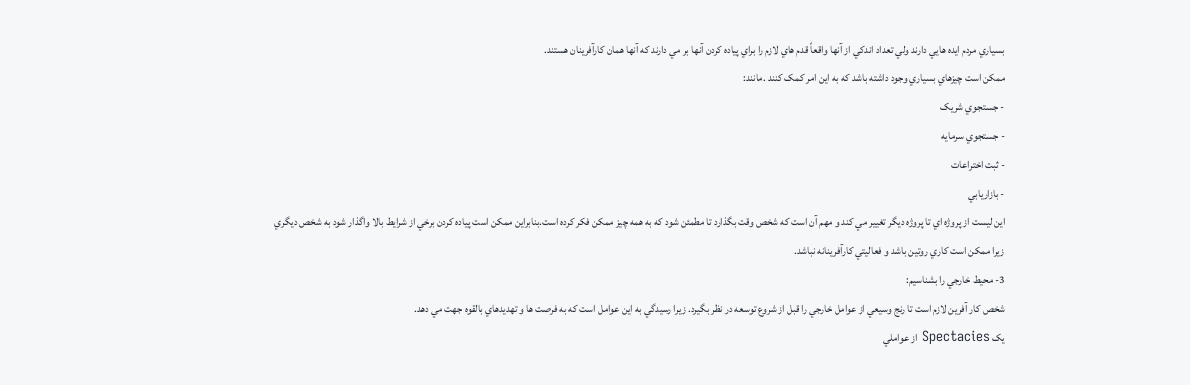بسياري مردم ايده هايي دارند ولي تعداد اندکي از آنها واقعاً قدم هاي لازم را براي پياده کردن آنها بر مي دارند که آنها همان کارآفرينان هستند.
ممکن است چيزهاي بسياري وجود داشته باشد که به اين امر کمک کنند .مانند:
- جستجوي شريک
- جستجوي سرمايه
- ثبت اختراعات
- بازاريابي
اين ليست از پروژه اي تا پروژه ديگر تغيير مي کند و مهم آن است که شخص وقت بگذارد تا مطمئن شود که به همه چيز ممکن فکر کرده است.بنابراين ممکن است پياده کردن برخي از شرايط بالا واگذار شود به شخص ديگري زيرا ممکن است کاري روتين باشد و فعاليتي کارآفرينانه نباشد.
3- محيط خارجي را بشناسيم:
شخص کار آفرين لازم است تا رنج وسيعي از عوامل خارجي را قبل از شروع توسعه در نظر بگيرد. زيرا رسيدگي به اين عوامل است که به فرصت ها و تهديدهاي بالقوه جهت مي دهد.
يک Spectacies از عواملي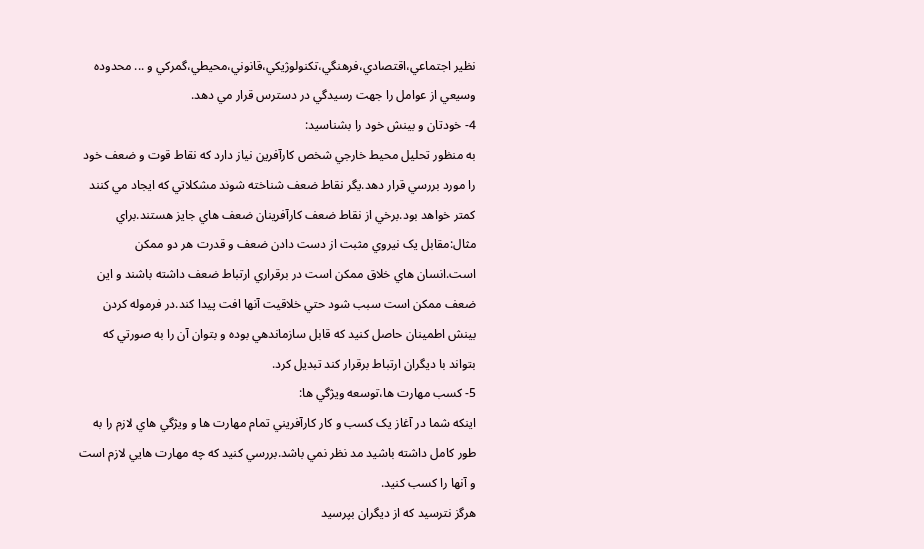نظير اجتماعي،اقتصادي،فرهنگي،تکنولوژيکي،قانوني،محيطي،گمرکي و ... محدوده وسيعي از عوامل را جهت رسيدگي در دسترس قرار مي دهد.
4- خودتان و بينش خود را بشناسيد:
به منظور تحليل محيط خارجي شخص کارآفرين نياز دارد که نقاط قوت و ضعف خود را مورد بررسي قرار دهد.يگر نقاط ضعف شناخته شوند مشکلاتي که ايجاد مي کنند کمتر خواهد بود.برخي از نقاط ضعف کارآفرينان ضعف هاي جايز هستند.براي مثال:مقابل يک نيروي مثبت از دست دادن ضعف و قدرت هر دو ممکن است.انسان هاي خلاق ممکن است در برقراري ارتباط ضعف داشته باشند و اين ضعف ممکن است سبب شود حتي خلاقيت آنها افت پيدا کند.در فرموله کردن بينش اطمينان حاصل کنيد که قابل سازماندهي بوده و بتوان آن را به صورتي که بتواند با ديگران ارتباط برقرار کند تبديل کرد.
5- کسب مهارت ها،توسعه ويژگي ها:
اينکه شما در آغاز يک کسب و کار کارآفريني تمام مهارت ها و ويژگي هاي لازم را به طور کامل داشته باشيد مد نظر نمي باشد.بررسي کنيد که چه مهارت هايي لازم است و آنها را کسب کنيد.
هرگز نترسيد که از ديگران بپرسيد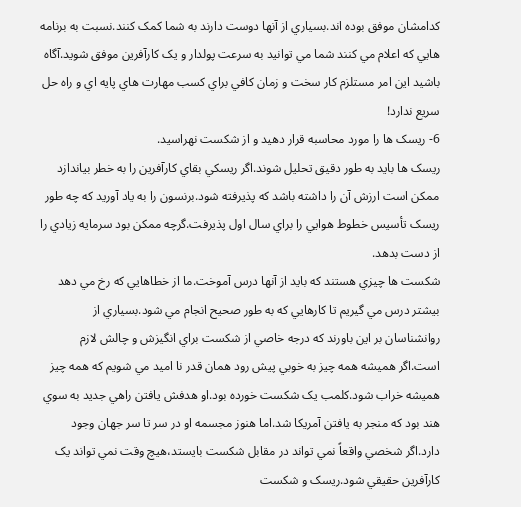کدامشان موفق بوده اند.بسياري از آنها دوست دارند به شما کمک کنند.نسبت به برنامه هايي که اعلام مي کنند شما مي توانيد به سرعت پولدار و يک کارآفرين موفق شويد.آگاه باشيد اين امر مستلزم کار سخت و زمان کافي براي کسب مهارت هاي پايه اي و راه حل سريع ندارد!
6- ريسک ها را مورد محاسبه قرار دهيد و از شکست نهراسيد.
ريسک ها بايد به طور دقيق تحليل شوند.اگر ريسکي بقاي کارآفرين را به خطر بياندازد ممکن است ارزش آن را داشته باشد که پذيرفته شود.برنسون را به ياد آوريد که چه طور ريسک تأسيس خطوط هوايي را براي سال اول پذيرفت.گرچه ممکن بود سرمايه زيادي را از دست بدهد.
شکست ها چيزي هستند که بايد از آنها درس آموخت.ما از خطاهايي که رخ مي دهد بيشتر درس مي گيريم تا کارهايي که به طور صحيح انجام مي شود.بسياري از روانشناسان بر اين باورند که درجه خاصي از شکست براي انگيزش و چالش لازم است.اگر هميشه همه چيز به خوبي پيش رود همان قدر نا اميد مي شويم که همه چيز هميشه خراب شود.کلمب يک شکست خورده بود.او هدفش يافتن راهي جديد به سوي هند بود که منجر به يافتن آمريکا شد.اما هنوز مجسمه او در سر تا سر جهان وجود دارد.اگر شخصي واقعاً نمي تواند در مقابل شکست بايستد،هيچ وقت نمي تواند يک کارآفرين حقيقي شود.ريسک و شکست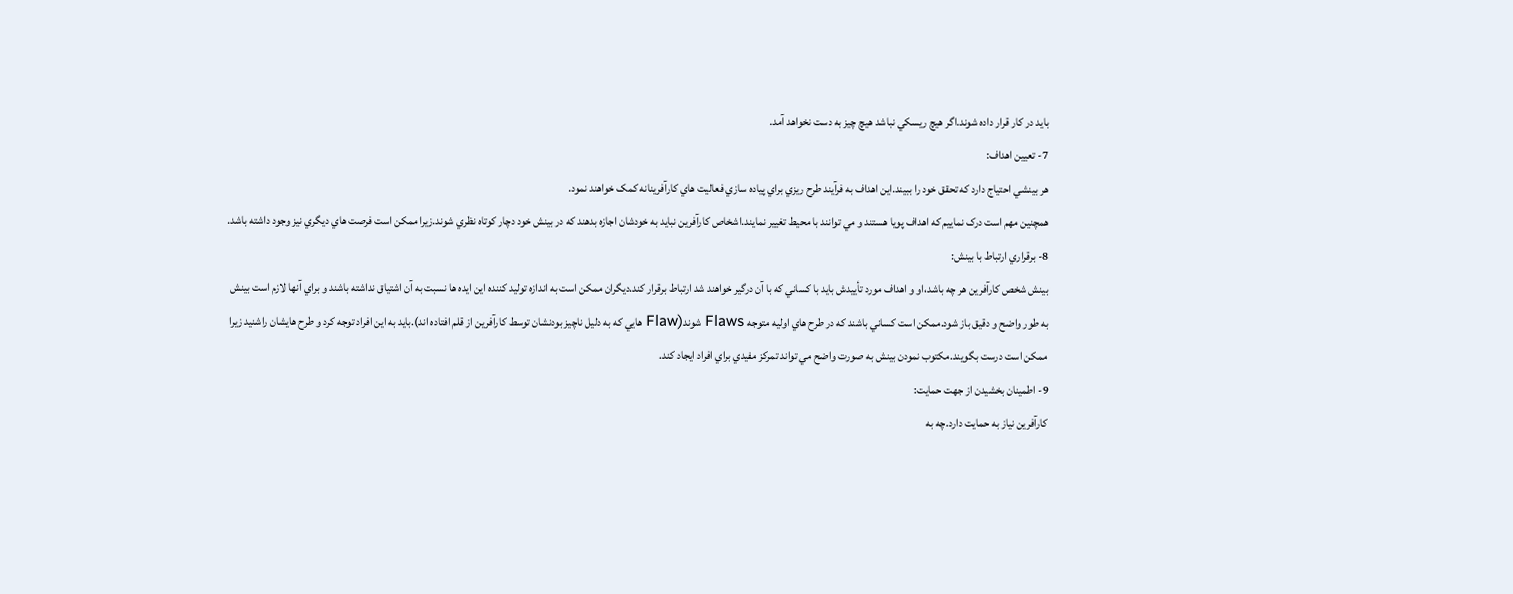بايد در کار قرار داده شوند.اگر هيچ ريسکي نباشد هيچ چيز به دست نخواهد آمد.
7- تعيين اهداف:
هر بينشي احتياج دارد که تحقق خود را ببيند.اين اهداف به فرآيند طرح ريزي براي پياده سازي فعاليت هاي کارآفرينانه کمک خواهند نمود.
همچنين مهم است درک نماييم که اهداف پويا هستند و مي توانند با محيط تغيير نمايند.اشخاص کارآفرين نبايد به خودشان اجازه بدهند که در بينش خود دچار کوتاه نظري شوند.زيرا ممکن است فرصت هاي ديگري نيز وجود داشته باشد.
8- برقراري ارتباط با بينش:
بينش شخص کارآفرين هر چه باشد،او و اهداف مورد تأييدش بايد با کساني که با آن درگير خواهند شد ارتباط برقرار کند.ديگران ممکن است به اندازه توليد کننده اين ايده ها نسبت به آن اشتياق نداشته باشند و براي آنها لازم است بينش به طور واضح و دقيق باز شود.ممکن است کساني باشند که در طرح هاي اوليه متوجه Flaws شوند(Flaw هايي که به دليل ناچيز بودنشان توسط کارآفرين از قلم افتاده اند).بايد به اين افراد توجه کرد و طرح هايشان راشنيد زيرا ممکن است درست بگويند.مکتوب نمودن بينش به صورت واضح مي تواند تمرکز مفيدي براي افراد ايجاد کند.
9- اطمينان بخشيدن از جهت حمايت:
کارآفرين نياز به حمايت دارد.چه به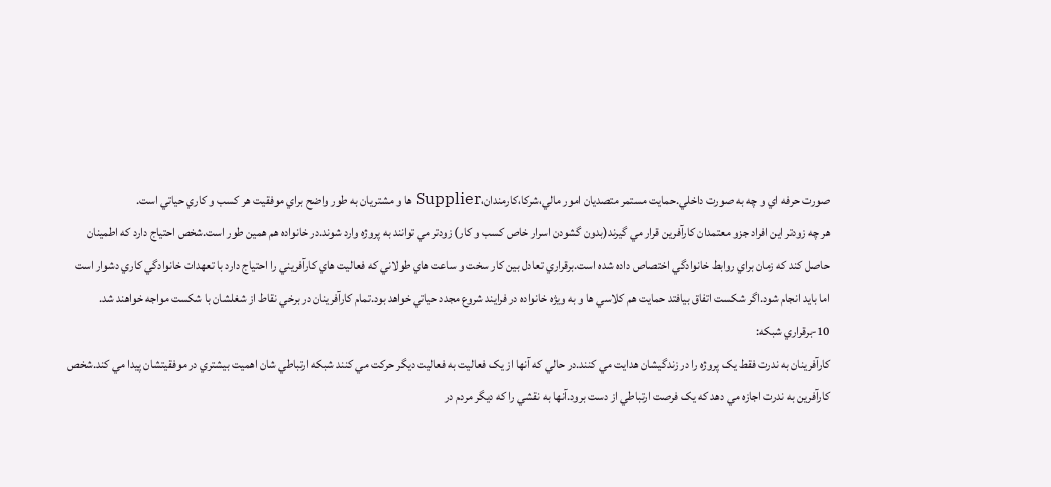صورت حرفه اي و چه به صورت داخلي.حمايت مستمر متصديان امور مالي،شرکا،کارمندان،Supplier ها و مشتريان به طور واضح براي موفقيت هر کسب و کاري حياتي است.
هر چه زودتر اين افراد جزو معتمدان کارآفرين قرار مي گيرند(بدون گشودن اسرار خاص کسب و کار) زودتر مي توانند به پروژه وارد شوند.در خانواده هم همين طور است.شخص احتياج دارد که اطمينان حاصل کند که زمان براي روابط خانوادگي اختصاص داده شده است.برقراري تعادل بين کار سخت و ساعت هاي طولاني که فعاليت هاي کارآفريني را احتياج دارد با تعهدات خانوادگي کاري دشوار است اما بايد انجام شود.اگر شکست اتفاق بيافتد حمايت هم کلاسي ها و به ويژه خانواده در فرايند شروع مجدد حياتي خواهد بود.تمام کارآفرينان در برخي نقاط از شغلشان با شکست مواجه خواهند شد.
10-برقراري شبکه:
کارآفرينان به ندرت فقط يک پروژه را در زندگيشان هدايت مي کنند.در حالي که آنها از يک فعاليت به فعاليت ديگر حرکت مي کنند شبکه ارتباطي شان اهميت بيشتري در موفقيتشان پيدا مي کند.شخص کارآفرين به ندرت اجازه مي دهد که يک فرصت ارتباطي از دست برود.آنها به نقشي را که ديگر مردم در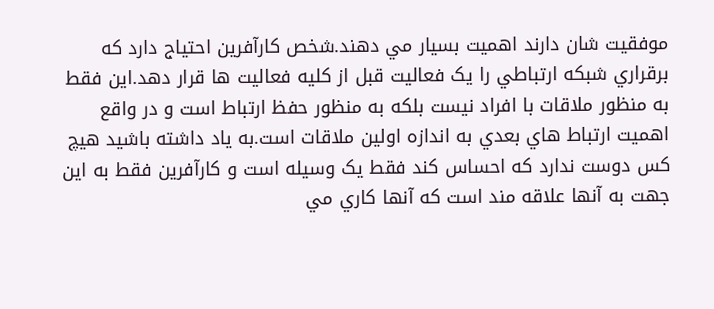موفقيت شان دارند اهميت بسيار مي دهند.شخص کارآفرين احتياج دارد که برقراري شبکه ارتباطي را يک فعاليت قبل از کليه فعاليت ها قرار دهد.اين فقط به منظور ملاقات با افراد نيست بلکه به منظور حفظ ارتباط است و در واقع اهميت ارتباط هاي بعدي به اندازه اولين ملاقات است.به ياد داشته باشيد هيچ کس دوست ندارد که احساس کند فقط يک وسيله است و کارآفرين فقط به اين جهت به آنها علاقه مند است که آنها کاري مي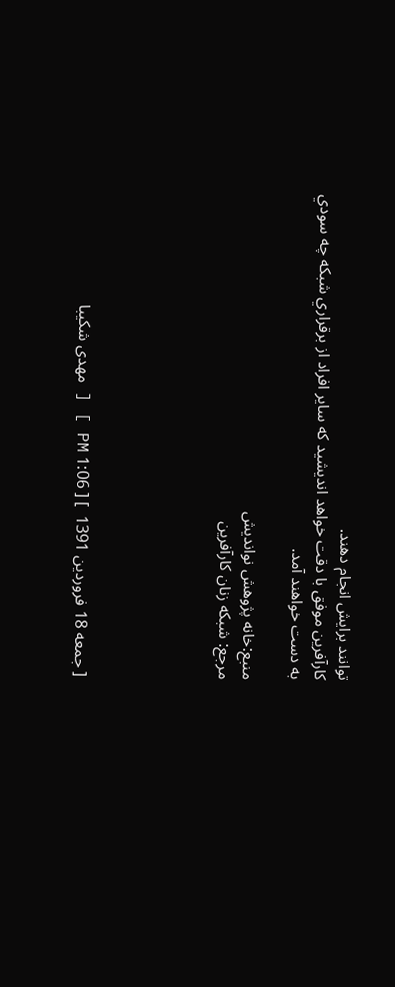توانند برايش انجام دهند.
کارآفرين موفق با دقت خواهد انديشيد که ساير افراد از برقراري شبکه چه سودي به دست خواهند آمد.

منبع:خانه پژوهش نواندیش
مرجع: شبکه زنان کارآفرین





[ جمعه 18 فروردین 1391  ] [ 1:06 PM ] [ مهدی شکیبا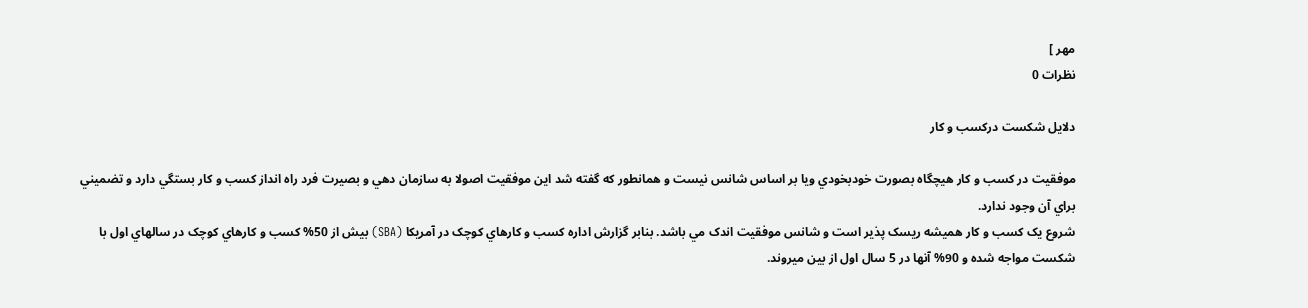مهر ]
نظرات 0

دلایل شکست درکسب و کار

موفقيت در کسب و کار هيچگاه بصورت خودبخودي ويا بر اساس شانس نيست و همانطور که گفته شد اين موفقيت اصولا به سازمان دهي و بصيرت فرد راه انداز کسب و کار بستگي دارد و تضميني براي آن وجود ندارد.
شروع يک کسب و کار هميشه ريسک پذير است و شانس موفقيت اندک مي باشد. بنابر گزارش اداره کسب و کارهاي کوچک در آمريکا (SBA) بيش از 50% کسب و کارهاي کوچک در سالهاي اول با شکست مواجه شده و 90% آنها در 5 سال اول از بين ميروند.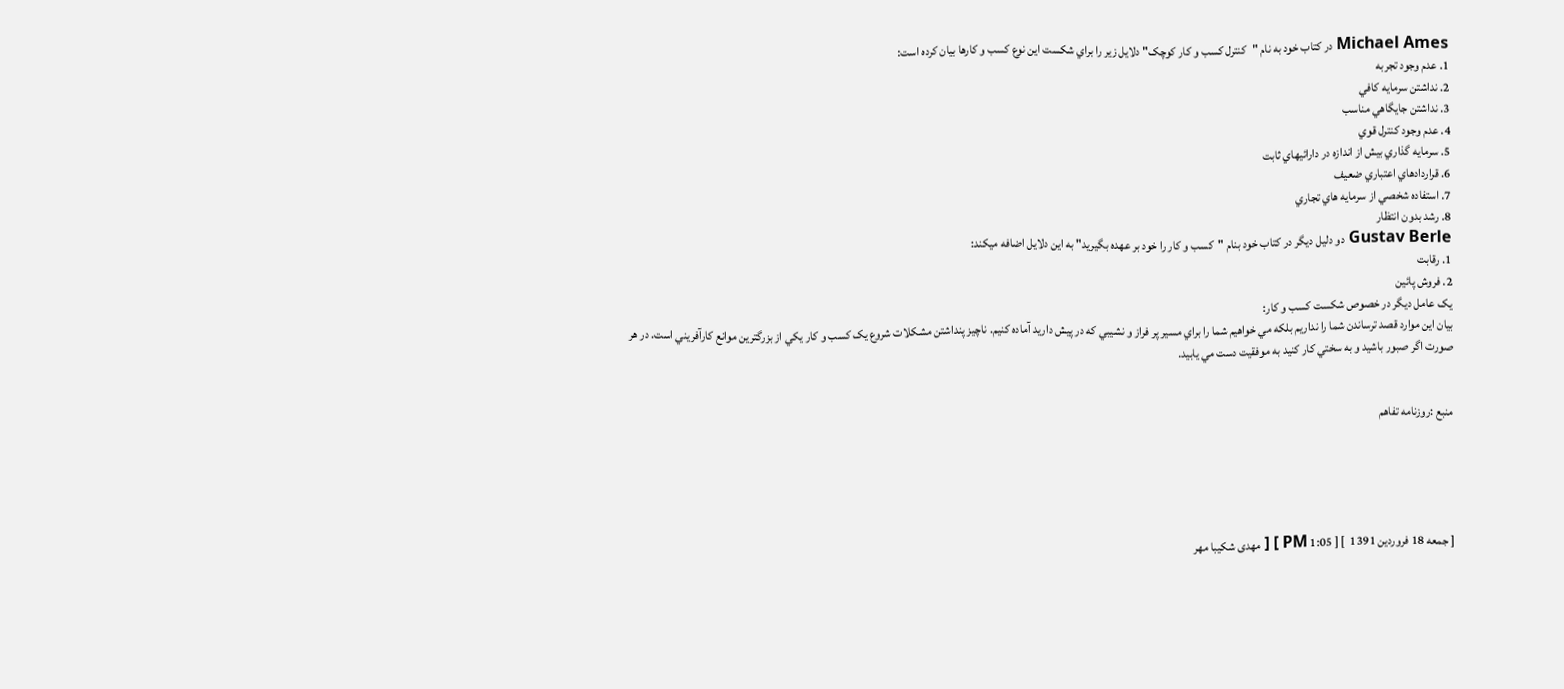Michael Ames در کتاب خود به نام "کنترل کسب و کار کوچک" دلايل زير را براي شکست اين نوع کسب و کارها بيان کرده است:
1. عدم وجود تجربه
2. نداشتن سرمايه کافي
3. نداشتن جايگاهي مناسب
4. عدم وجود کنترل قوي
5. سرمايه گذاري بيش از اندازه در دارائيهاي ثابت
6. قراردادهاي اعتباري ضعيف
7. استفاده شخصي از سرمايه هاي تجاري
8. رشد بدون انتظار
Gustav Berle دو دليل ديگر در کتاب خود بنام "کسب و کار را خود بر عهده بگيريد" به اين دلايل اضافه ميکند:
1. رقابت
2. فروش پائين
یک عامل ديگر در خصوص شکست کسب و کار:
بيان اين موارد قصد ترساندن شما را نداريم بلکه مي خواهيم شما را براي مسير پر فراز و نشيبي که در پيش داريد آماده کنيم. ناچيز پنداشتن مشکلات شروع يک کسب و کار يکي از بزرگترين موانع کارآفريني است. در هر صورت اگر صبور باشيد و به سختي کار کنيد به موفقيت دست مي يابيد.


منبع :روزنامه تفاهم





[ جمعه 18 فروردین 1391  ] [ 1:05 PM ] [ مهدی شکیبا مهر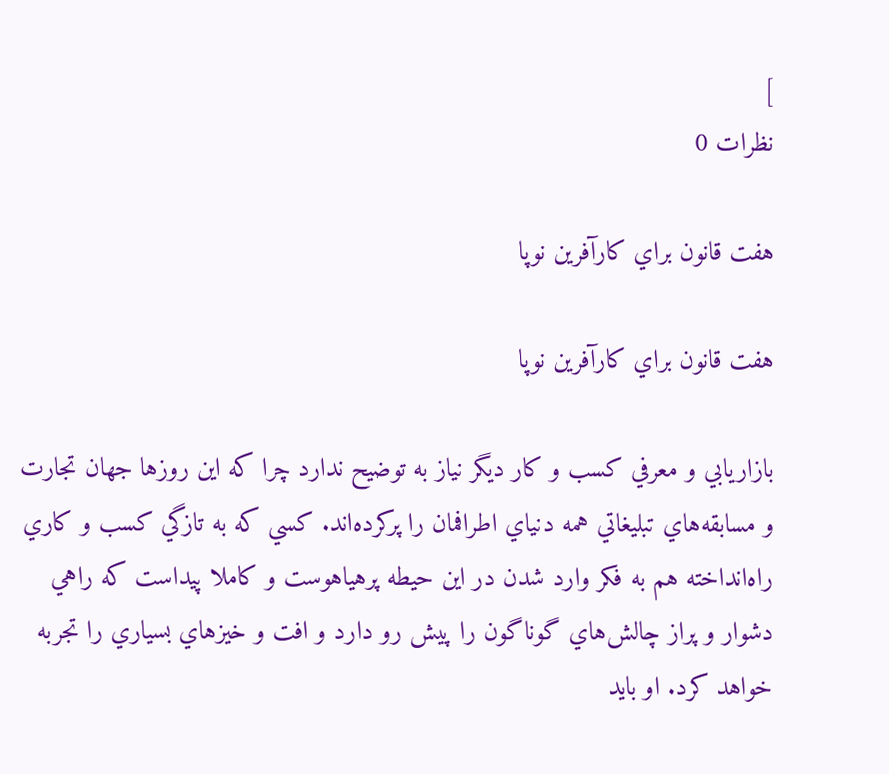]
نظرات 0

هفت قانون براي كارآفرين نوپا

هفت قانون براي كارآفرين نوپا

بازاريابي و معرفي كسب و كار ديگر نياز به توضيح ندارد چرا كه اين روزها جهان تجارت و مسابقه‌هاي تبليغاتي همه دنياي اطرافمان را پركرده‌اند. كسي كه به تازگي كسب و كاري راه‌انداخته هم به فكر وارد شدن در اين حيطه پرهياهوست و كاملا پيداست كه راهي دشوار و پراز چالش‌هاي گوناگون را پيش رو دارد و افت و خيزهاي بسياري را تجربه خواهد كرد. او بايد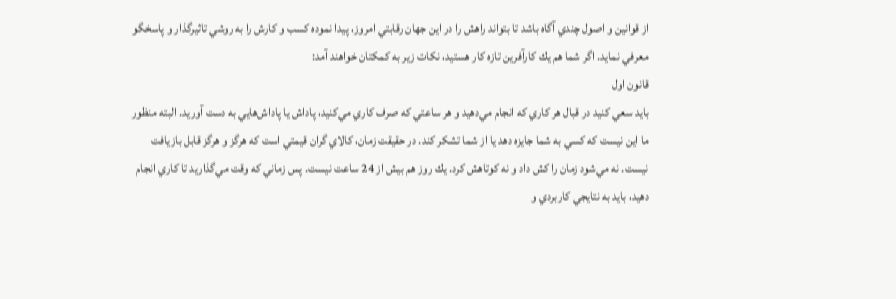از قوانين و اصول چندي آگاه باشد تا بتواند راهش را در اين جهان رقابتي امروز، پيدا نموده كسب و كارش را به روشي تاثيرگذار و پاسخگو معرفي نمايد. اگر شما هم يك كارآفرين تازه كار هستيد، نكات زير به كمكتان خواهند آمد:
قانون اول
بايد سعي كنيد در قبال هر كاري كه انجام مي‌‌دهيد و هر ساعتي كه صرف كاري مي‌كنيد، پاداش يا پاداش‌هايي به دست آوريد. البته منظور ما اين نيست كه كسي به شما جايزه دهد يا از شما تشكر كند. در حقيقت زمان، كالاي گران قيمتي است كه هرگز و هرگز قابل بازيافت نيست. نه مي‌شود زمان را كش داد و نه كوتاهش كرد. يك روز هم بيش از 24 ساعت نيست. پس زماني كه وقت مي‌گذاريد تا كاري انجام دهيد، بايد به نتايجي كاربردي و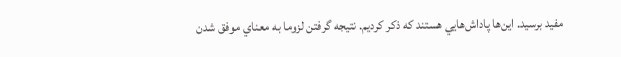مفيد برسيد. اين‌ها پاداش‌هايي هستند كه ذكر كرديم. نتيجه گرفتن لزوما به معناي موفق شدن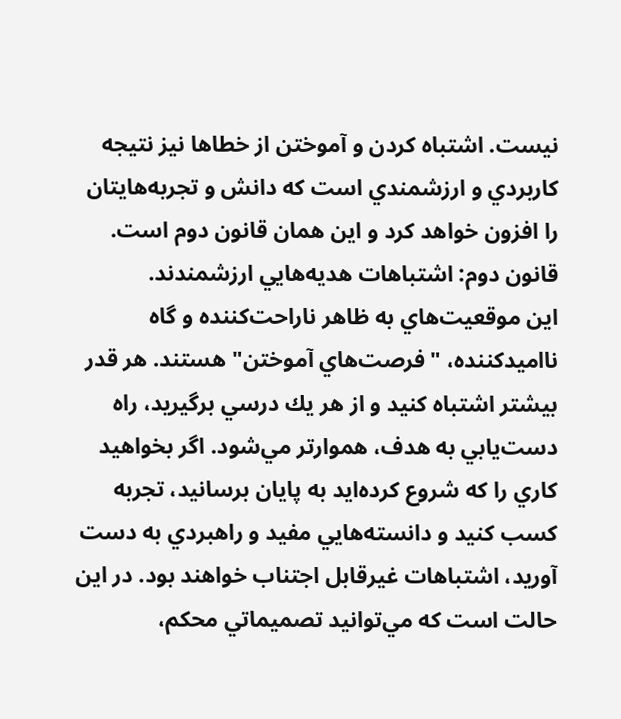نيست. اشتباه كردن و آموختن از خطاها نيز نتيجه كاربردي و ارزشمندي است كه دانش و تجربه‌هايتان را افزون خواهد كرد و اين همان قانون دوم است.
قانون دوم: اشتباهات هديه‌هايي ارزشمندند.
اين موقعيت‌هاي به ظاهر ناراحت‌كننده و گاه نااميدكننده، "فرصت‌هاي آموختن" هستند. هر قدر بيشتر اشتباه كنيد و از هر يك درسي برگيريد، راه دست‌يابي به هدف، هموارتر مي‌شود. اگر بخواهيد كاري را كه شروع كرده‌ايد به پايان برسانيد، تجربه كسب كنيد و دانسته‌هايي مفيد و راهبردي به دست آوريد، اشتباهات غيرقابل اجتناب خواهند بود. در اين حالت است كه مي‌توانيد تصميماتي محكم،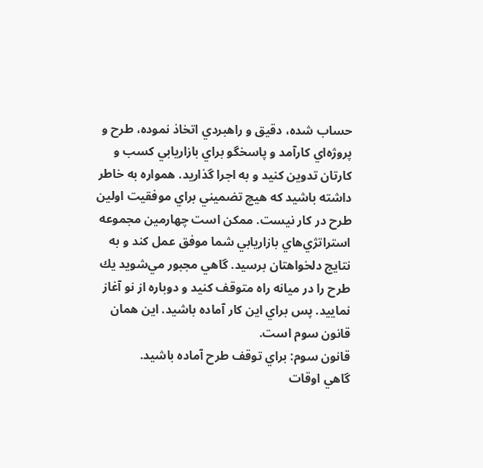حساب شده، دقيق و راهبردي اتخاذ نموده، طرح و پروژه‌اي كارآمد و پاسخگو براي بازاريابي كسب و كارتان تدوين كنيد و به اجرا گذاريد. همواره به خاطر داشته باشيد كه هيچ تضميني براي موفقيت اولين طرح در كار نيست. ممكن است چهارمين مجموعه استراتژي‌هاي بازاريابي شما موفق عمل كند و به نتايج دلخواهتان برسيد. گاهي مجبور مي‌شويد يك طرح را در ميانه راه متوقف كنيد و دوباره از نو آغاز نماييد. پس براي اين كار آماده باشيد. اين همان قانون سوم است.
قانون سوم: براي توقف طرح آماده باشيد.
گاهي اوقات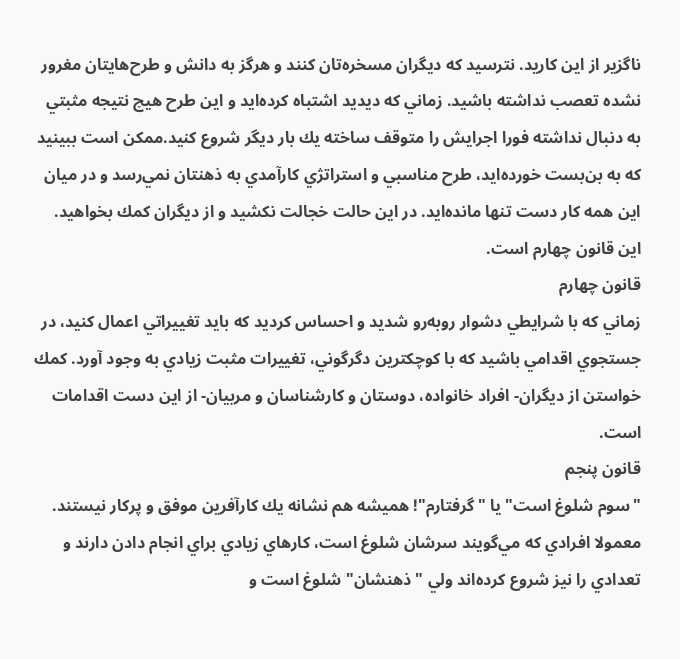ناگزير از اين كاريد. نترسيد كه ديگران مسخره‌تان كنند و هرگز به دانش و طرح‌هايتان مغرور نشده تعصب نداشته باشيد. زماني كه ديديد اشتباه كرده‌ايد و اين طرح هيچ نتيجه مثبتي به دنبال نداشته فورا اجرايش را متوقف ساخته يك بار ديگر شروع كنيد.ممكن است ببينيد كه به بن‌بست خورده‌ايد، طرح مناسبي و استراتژي كارآمدي به ذهنتان نمي‌رسد و در ميان اين همه كار دست تنها مانده‌ايد. در اين حالت خجالت نكشيد و از ديگران كمك بخواهيد. اين قانون چهارم است.
قانون چهارم
زماني كه با شرايطي دشوار روبه‌رو شديد و احساس كرديد كه بايد تغييراتي اعمال كنيد، در جستجوي اقدامي باشيد كه با كوچكترين دگرگوني، تغييرات مثبت زيادي به وجود آورد. كمك خواستن از ديگران- افراد خانواده، دوستان و كارشناسان و مربيان- از اين دست اقدامات است.
قانون پنجم
"سوم شلوغ است" يا "گرفتارم"! هميشه هم نشانه يك كارآفرين موفق و پركار نيستند. معمولا افرادي كه مي‌گويند سرشان شلوغ است، كارهاي زيادي براي انجام دادن دارند و تعدادي را نيز شروع كرده‌اند ولي "ذهنشان" شلوغ است و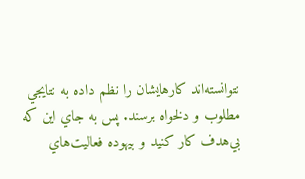نتوانسته‌اند كارهايشان را نظم داده به نتايجي مطلوب و دلخواه برسند. پس به جاي اين كه بي‌هدف كار كنيد و بيهوده فعاليت‌هاي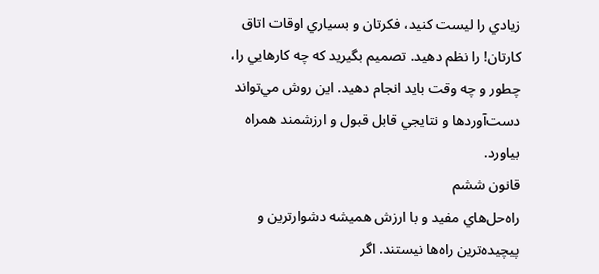زيادي را ليست كنيد، فكرتان و بسياري اوقات اتاق كارتان! را نظم دهيد. تصميم بگيريد كه چه كارهايي را، چطور و چه وقت بايد انجام دهيد. اين روش مي‌تواند دست‌آوردها و نتايجي قابل قبول و ارزشمند همراه بياورد.
قانون ششم
راه‌حل‌هاي مفيد و با ارزش هميشه دشوارترين و پيچيده‌ترين راه‌ها نيستند. اگر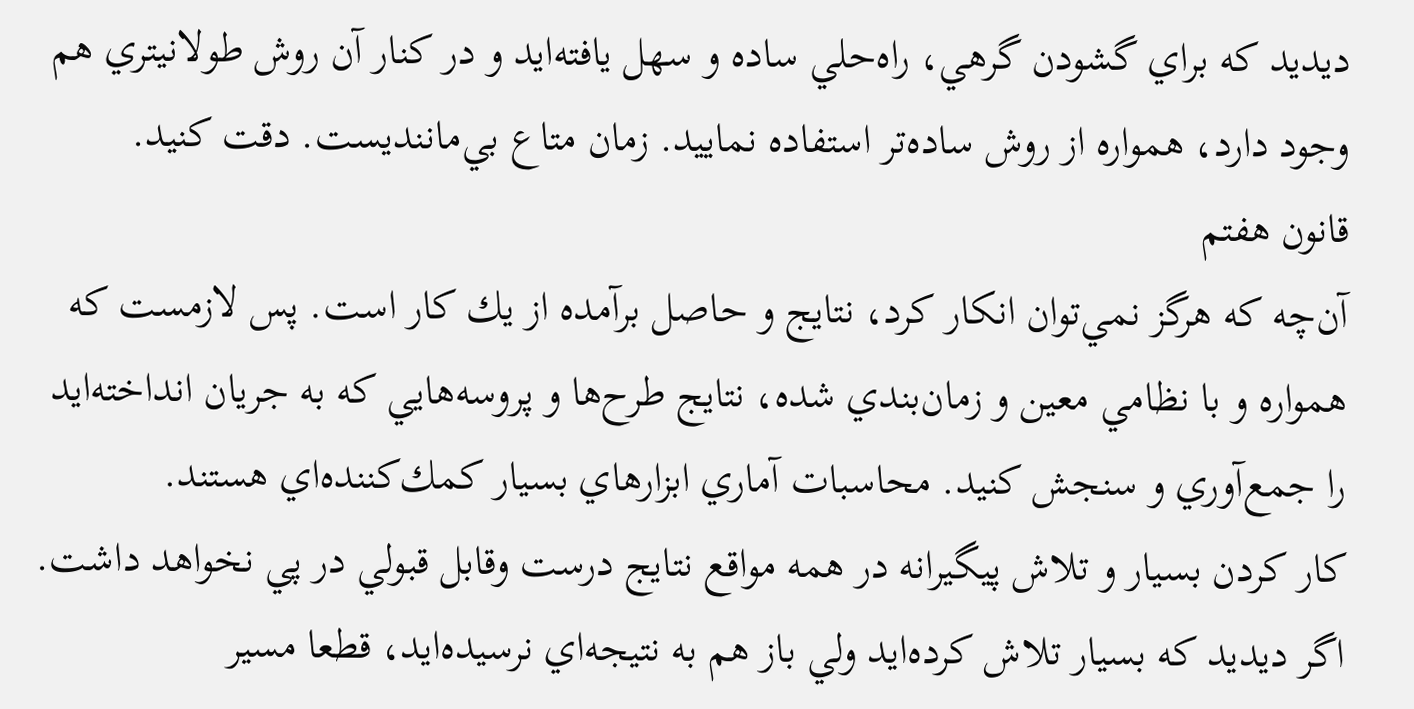ديديد كه براي گشودن گرهي، راه‌حلي ساده و سهل يافته‌ايد و در كنار آن روش طولانيتري هم وجود دارد، همواره از روش ساده‌تر استفاده نماييد. زمان متاع بي‌ماننديست. دقت كنيد.
قانون هفتم
آن‌چه كه هرگز نمي‌توان انكار كرد، نتايج و حاصل برآمده از يك كار است. پس لازمست كه همواره و با نظامي معين و زمان‌بندي شده، نتايج طرح‌ها و پروسه‌هايي كه به جريان انداخته‌ايد را جمع‌آوري و سنجش كنيد. محاسبات آماري ابزارهاي بسيار كمك‌كننده‌اي هستند.
كار كردن بسيار و تلاش پيگيرانه در همه مواقع نتايج درست وقابل قبولي در پي نخواهد داشت. اگر ديديد كه بسيار تلاش كرده‌ايد ولي باز هم به نتيجه‌اي نرسيده‌ايد، قطعا مسير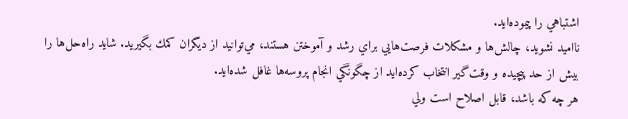اشتباهي را پيموده‌ايد.
نااميد نشويد، چالش‌ها و مشكلات فرصت‌هايي براي رشد و آموختن هستند، مي‌توانيد از ديگران كمك بگيريد. شايد راه‌حل‌ها را بيش از حد پيچيده و وقت‌گير انتخاب كرده‌ايد از چگونگي انجام پروسه‌ها غافل شده‌ايد.
هر چه كه باشد، قابل اصلاح است ولي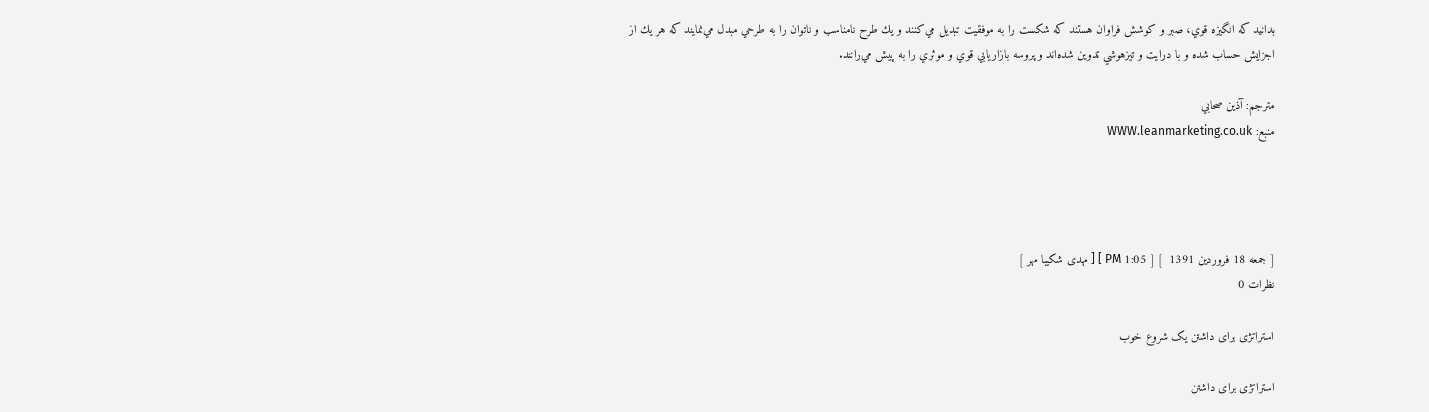بدانيد كه انگيزه قوي، صبر و كوشش فراوان هستند كه شكست را به موفقيت تبديل مي‌‌كنند و يك طرح نامناسب و ناتوان را به طرحي مبدل مي‌نمايند كه هر يك از اجزايش حساب شده و با درايت و تيزهوشي تدوين شده‌اند و پروسه بازاريابي قوي و موثري را به پيش مي‌رانند.

مترجم: آذين صحابي
منبع: WWW.leanmarketing.co.uk




[ جمعه 18 فروردین 1391  ] [ 1:05 PM ] [ مهدی شکیبا مهر ]
نظرات 0

استراتژی برای داشتن یک شروع خوب

استراتژی برای داشتن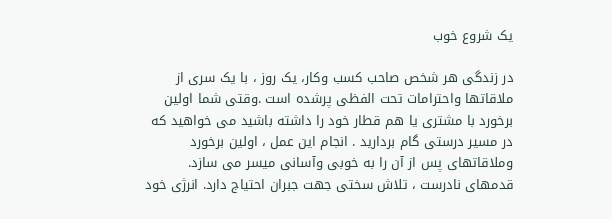یک شروع خوب

در زندگی هر شخص صاحب کسب وکار، یک روز ، با یک سری از ملاقاتها واحترامات تحت الفظی پرشده است .وقتی شما اولین برخورد با مشتری یا هم قطار خود را داشته باشید می خواهید که در مسیر درستی گام بردارید . انجام این عمل ، اولین برخورد وملاقاتهای پس از آن را به خوبی وآسانی میسر می سازد. قدمهای نادرست ، تلاش سختی جهت جبران احتیاج دارد. انرژی خود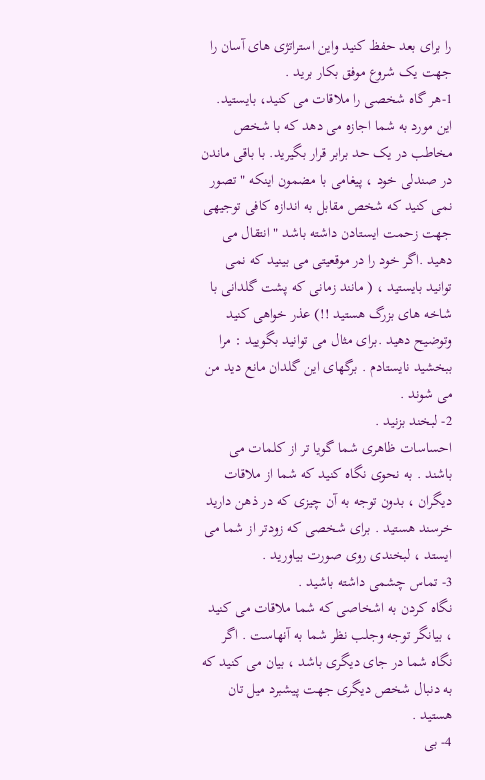را برای بعد حفظ کنید واین استراتژی های آسان را جهت یک شروع موفق بکار برید .
1-هر گاه شخصی را ملاقات می کنید، بایستید.
این مورد به شما اجازه می دهد که با شخص مخاطب در یک حد برابر قرار بگیرید. با باقی ماندن در صندلی خود ، پیغامی با مضمون اینکه " تصور نمی کنید که شخص مقابل به اندازه کافی توجیهی جهت زحمت ایستادن داشته باشد " انتقال می دهید .اگر خود را در موقعیتی می بینید که نمی توانید بایستید ، ( مانند زمانی که پشت گلدانی با شاخه های بزرگ هستید !!) عذر خواهی کنید وتوضیح دهید .برای مثال می توانید بگویید : مرا ببخشید نایستادم . برگهای این گلدان مانع دید من می شوند .
2- لبخند بزنید .
احساسات ظاهری شما گویا تر از کلمات می باشند . به نحوی نگاه کنید که شما از ملاقات دیگران ، بدون توجه به آن چیزی که در ذهن دارید خرسند هستید . برای شخصی که زودتر از شما می ایستد ، لبخندی روی صورت بیاورید .
3- تماس چشمی داشته باشید .
نگاه کردن به اشخاصی که شما ملاقات می کنید ، بیانگر توجه وجلب نظر شما به آنهاست . اگر نگاه شما در جای دیگری باشد ، بیان می کنید که به دنبال شخص دیگری جهت پیشبرد میل تان هستید .
4- بی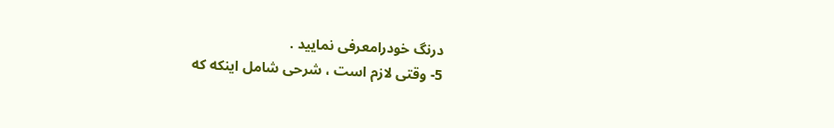درنگ خودرامعرفی نمایید .
5- وقتی لازم است ، شرحی شامل اینکه که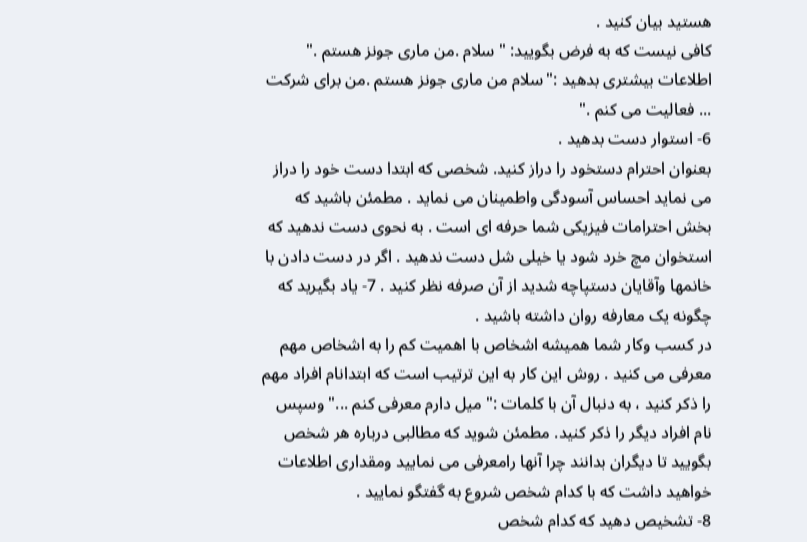هستید بیان کنید .
کافی نیست که به فرض بگویید: " سلام .من ماری جونز هستم ." اطلاعات بیشتری بدهید :"سلام من ماری جونز هستم .من برای شرکت ... فعالیت می کنم ."
6- استوار دست بدهید .
بعنوان احترام دستخود را دراز کنید. شخصی که ابتدا دست خود را دراز می نماید احساس آسودگی واطمینان می نماید . مطمئن باشید که بخش احترامات فیزیکی شما حرفه ای است . به نحوی دست ندهید که استخوان مچ خرد شود یا خیلی شل دست ندهید . اگر در دست دادن با خانمها وآقایان دستپاچه شدید از آن صرفه نظر کنید . 7- یاد بگیرید که چگونه یک معارفه روان داشته باشید .
در کسب وکار شما همیشه اشخاص با اهمیت کم را به اشخاص مهم معرفی می کنید . روش این کار به این ترتیب است که ابتدانام افراد مهم را ذکر کنید ، به دنبال آن با کلمات :" میل دارم معرفی کنم ..." وسپس نام افراد دیگر را ذکر کنید. مطمئن شوید که مطالبی درباره هر شخص بگویید تا دیگران بدانند چرا آنها رامعرفی می نمایید ومقداری اطلاعات خواهید داشت که با کدام شخص شروع به گفتگو نمایید .
8- تشخیص دهید که کدام شخص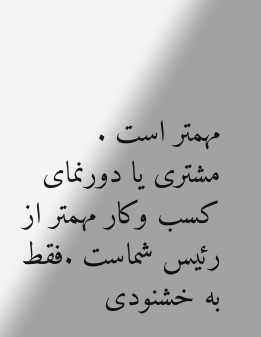مهمتر است .
مشتری یا دورنمای کسب وکار مهمتر از رئیس شماست .فقط به خشنودی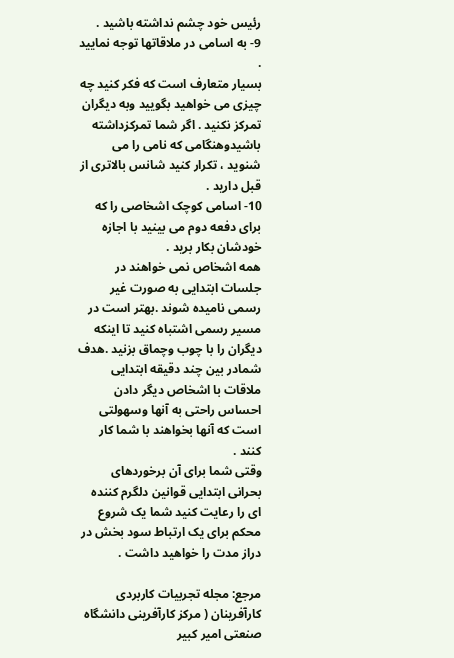رئیس خود چشم نداشته باشید .
9- به اسامی در ملاقاتها توجه نمایید .
بسیار متعارف است که فکر کنید چه چیزی می خواهید بگویید وبه دیگران تمرکز نکنید . اگر شما تمرکزداشته باشیدوهنگامی که نامی را می شنوید ، تکرار کنید شانس بالاتری از قبل دارید .
10- اسامی کوچک اشخاصی را که برای دفعه دوم می بینید با اجازه خودشان بکار برید .
همه اشخاص نمی خواهند در جلسات ابتدایی به صورت غیر رسمی نامیده شوند .بهتر است در مسیر رسمی اشتباه کنید تا اینکه دیگران را با چوب وچماق بزنید .هدف شمادر بین چند دقیقه ابتدایی ملاقات با اشخاص دیگر دادن احساس راحتی به آنها وسهولتی است که آنها بخواهند با شما کار کنند .
وقتی شما برای آن برخوردهای بحرانی ابتدایی قوانین دلگرم کننده ای را رعایت کنید شما یک شروع محکم برای یک ارتباط سود بخش در دراز مدت را خواهید داشت .

مرجع: مجله تجربیات کاربردی کارآفرینان ( مرکز کارآفرینی دانشگاه صنعتی امیر کبیر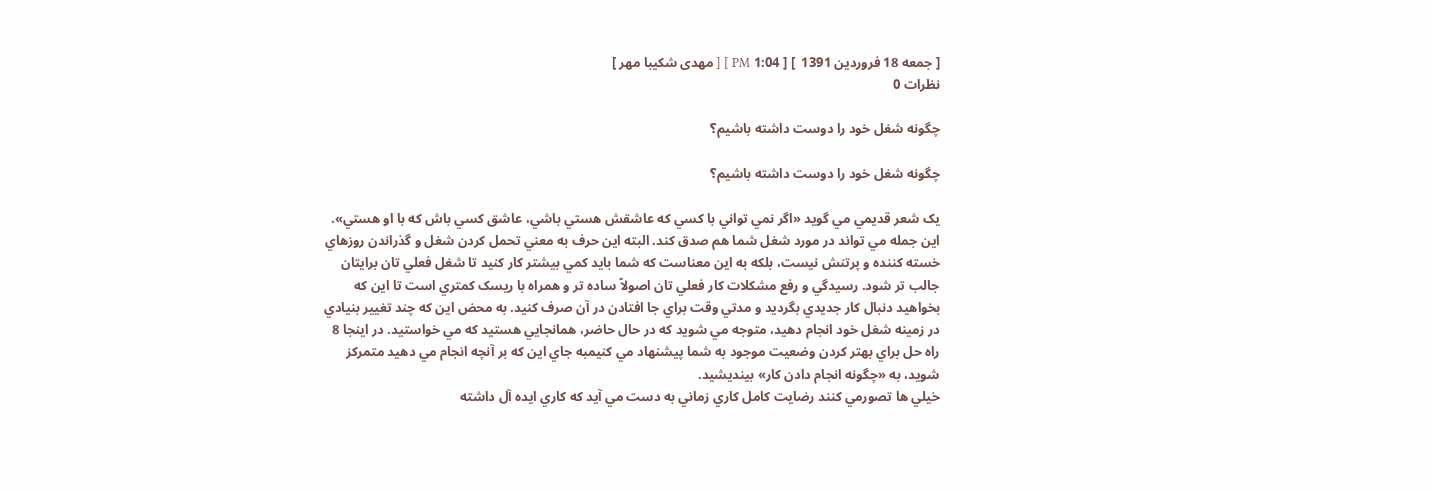[ جمعه 18 فروردین 1391  ] [ 1:04 PM ] [ مهدی شکیبا مهر ]
نظرات 0

چگونه شغل خود را دوست داشته باشيم؟

چگونه شغل خود را دوست داشته باشيم؟

يک شعر قديمي مي گويد «اگر نمي تواني با کسي که عاشقش هستي باشي، عاشق کسي باش که با او هستي». اين جمله مي تواند در مورد شغل شما هم صدق کند. البته اين حرف به معني تحمل کردن شغل و گذراندن روزهاي خسته کننده و پرتنش نيست، بلکه به اين معناست که شما بايد کمي بيشتر کار کنيد تا شغل فعلي تان برايتان جالب تر شود. رسيدگي و رفع مشکلات کار فعلي تان اصولاً ساده تر و همراه با ريسک کمتري است تا اين که بخواهيد دنبال کار جديدي بگرديد و مدتي وقت براي جا افتادن در آن صرف کنيد. به محض اين که چند تغيير بنيادي در زمينه شغل خود انجام دهيد، متوجه مي شويد که در حال حاضر، همانجايي هستيد که مي خواستيد. در اينجا 8 راه حل براي بهتر کردن وضعيت موجود به شما پيشنهاد مي کنيمبه جاي اين که بر آنچه انجام مي دهيد متمرکز شويد، به «چگونه انجام دادن کار» بينديشيد.
خيلي ها تصورمي کنند رضايت کامل کاري زماني به دست مي آيد که کاري ايده آل داشته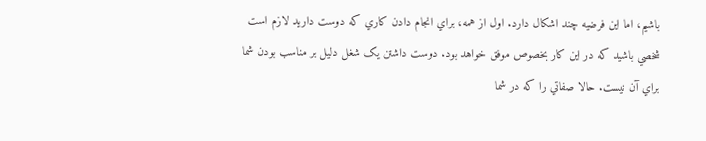باشيم، اما اين فرضيه چند اشکال دارد. اول از همه، براي انجام دادن کاري که دوست داريد لازم است شخصي باشيد که در اين کار بخصوص موفق خواهد بود. دوست داشتن يک شغل دليل بر مناسب بودن شما براي آن نيست. حالا صفاتي را که در شما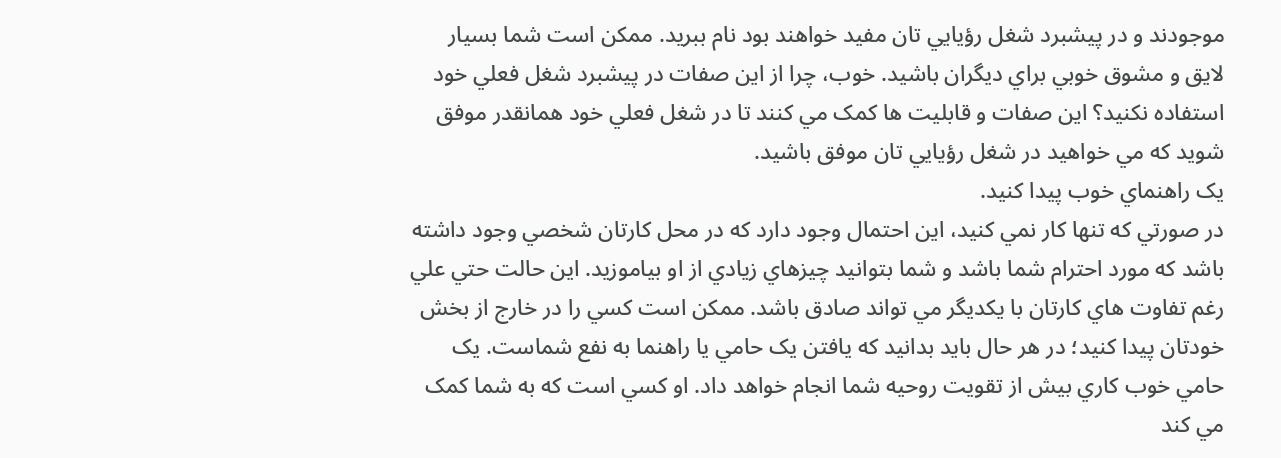موجودند و در پيشبرد شغل رؤيايي تان مفيد خواهند بود نام ببريد. ممکن است شما بسيار لايق و مشوق خوبي براي ديگران باشيد. خوب، چرا از اين صفات در پيشبرد شغل فعلي خود استفاده نکنيد؟ اين صفات و قابليت ها کمک مي کنند تا در شغل فعلي خود همانقدر موفق شويد که مي خواهيد در شغل رؤيايي تان موفق باشيد.
يک راهنماي خوب پيدا کنيد.
در صورتي که تنها کار نمي کنيد، اين احتمال وجود دارد که در محل کارتان شخصي وجود داشته باشد که مورد احترام شما باشد و شما بتوانيد چيزهاي زيادي از او بياموزيد. اين حالت حتي علي رغم تفاوت هاي کارتان با يکديگر مي تواند صادق باشد. ممکن است کسي را در خارج از بخش خودتان پيدا کنيد؛ در هر حال بايد بدانيد که يافتن يک حامي يا راهنما به نفع شماست. يک حامي خوب کاري بيش از تقويت روحيه شما انجام خواهد داد. او کسي است که به شما کمک مي کند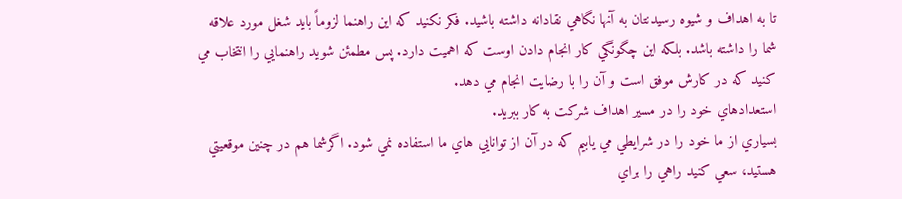تا به اهداف و شيوه رسيدنتان به آنها نگاهي نقادانه داشته باشيد. فکر نکنيد که اين راهنما لزوماً بايد شغل مورد علاقه شما را داشته باشد. بلکه اين چگونگي کار انجام دادن اوست که اهميت دارد. پس مطمئن شويد راهنمايي را انتخاب مي کنيد که در کارش موفق است و آن را با رضايت انجام مي دهد.
استعدادهاي خود را در مسير اهداف شرکت به کار ببريد.
بسياري از ما خود را در شرايطي مي يابيم که در آن از توانايي هاي ما استفاده نمي شود. اگرشما هم در چنين موقعيتي هستيد، سعي کنيد راهي را براي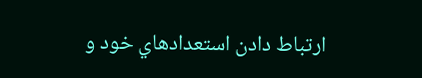ارتباط دادن استعدادهاي خود و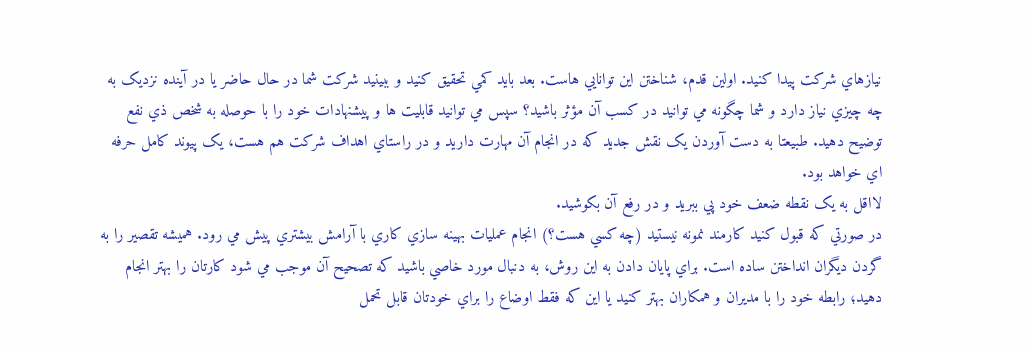نيازهاي شرکت پيدا کنيد. اولين قدم، شناختن اين توانايي هاست. بعد بايد کمي تحقيق کنيد و ببينيد شرکت شما در حال حاضر يا در آينده نزديک به چه چيزي نياز دارد و شما چگونه مي توانيد در کسب آن مؤثر باشيد؟ سپس مي توانيد قابليت ها و پيشنهادات خود را با حوصله به شخص ذي نفع توضيح دهيد. طبيعتا به دست آوردن يک نقش جديد که در انجام آن مهارت داريد و در راستاي اهداف شرکت هم هست، يک پيوند کامل حرفه اي خواهد بود.
لااقل به يک نقطه ضعف خود پي ببريد و در رفع آن بکوشيد.
در صورتي که قبول کنيد کارمند نمونه نيستيد (چه کسي هست؟) انجام عمليات بهينه سازي کاري با آرامش بيشتري پيش مي رود. هميشه تقصير را به گردن ديگران انداختن ساده است. براي پايان دادن به اين روش، به دنبال مورد خاصي باشيد که تصحيح آن موجب مي شود کارتان را بهتر انجام دهيد؛ رابطه خود را با مديران و همکاران بهتر کنيد يا اين که فقط اوضاع را براي خودتان قابل تحمل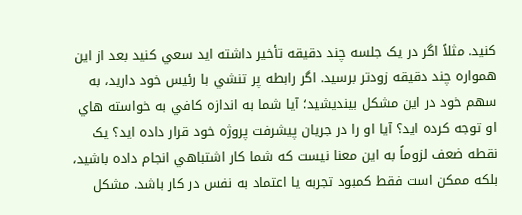کنيد. مثلاً اگر در يک جلسه چند دقيقه تأخير داشته ايد سعي کنيد بعد از اين همواره چند دقيقه زودتر برسيد. اگر رابطه پر تنشي با رئيس خود داريد، به سهم خود در اين مشکل بينديشيد؛ آيا شما به اندازه کافي به خواسته هاي او توجه کرده ايد؟ آيا او را در جريان پيشرفت پروژه خود قرار داده ايد؟ يک نقطه ضعف لزوماً به اين معنا نيست که شما کار اشتباهي انجام داده باشيد، بلکه ممکن است فقط کمبود تجربه يا اعتماد به نفس در کار باشد. مشکل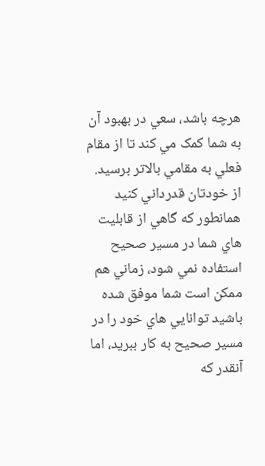هرچه باشد، سعي در بهبود آن به شما کمک مي کند تا از مقام فعلي به مقامي بالاتر برسيد.
از خودتان قدرداني کنيد
همانطور که گاهي از قابليت هاي شما در مسير صحيح استفاده نمي شود، زماني هم ممکن است شما موفق شده باشيد توانايي هاي خود را در مسير صحيح به کار ببريد، اما آنقدر که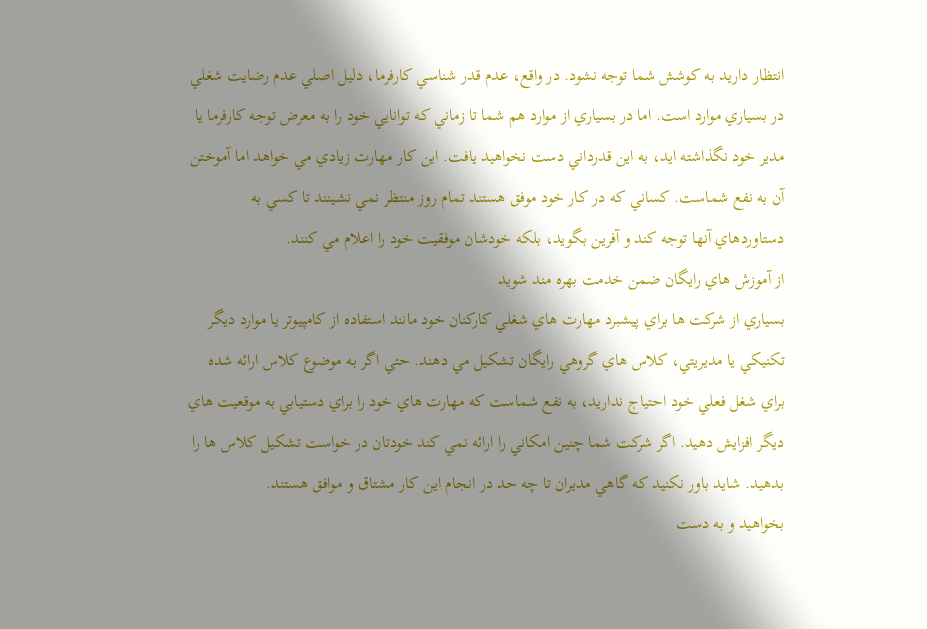انتظار داريد به کوشش شما توجه نشود. در واقع، عدم قدر شناسي کارفرما، دليل اصلي عدم رضايت شغلي در بسياري موارد است. اما در بسياري از موارد هم شما تا زماني که توانايي خود را به معرض توجه کارفرما يا مدير خود نگذاشته ايد، به اين قدرداني دست نخواهيد يافت. اين کار مهارت زيادي مي خواهد اما آموختن آن به نفع شماست. کساني که در کار خود موفق هستند تمام روز منتظر نمي نشينند تا کسي به دستاوردهاي آنها توجه کند و آفرين بگويد، بلکه خودشان موفقيت خود را اعلام مي کنند.
از آموزش هاي رايگان ضمن خدمت بهره مند شويد
بسياري از شرکت ها براي پيشبرد مهارت هاي شغلي کارکنان خود مانند استفاده از کامپيوتر يا موارد ديگر تکنيکي يا مديريتي، کلاس هاي گروهي رايگان تشکيل مي دهند. حتي اگر به موضوع کلاس ارائه شده براي شغل فعلي خود احتياج نداريد، به نفع شماست که مهارت هاي خود را براي دستيابي به موقعيت هاي ديگر افزايش دهيد. اگر شرکت شما چنين امکاني را ارائه نمي کند خودتان در خواست تشکيل کلاس ها را بدهيد. شايد باور نکنيد که گاهي مديران تا چه حد در انجام اين کار مشتاق و موافق هستند.
بخواهيد و به دست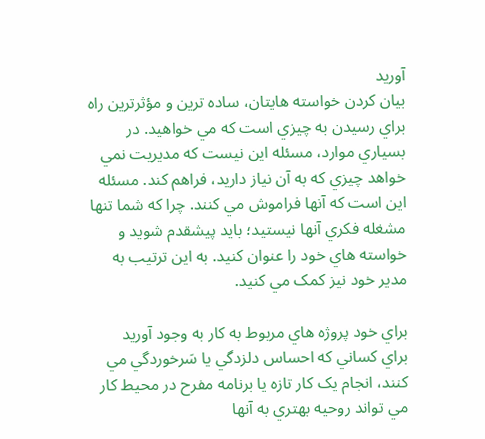آوريد
بيان کردن خواسته هايتان، ساده ترين و مؤثرترين راه براي رسيدن به چيزي است که مي خواهيد. در بسياري موارد، مسئله اين نيست که مديريت نمي خواهد چيزي که به آن نياز داريد، فراهم کند. مسئله اين است که آنها فراموش مي کنند. چرا که شما تنها مشغله فکري آنها نيستيد؛ بايد پيشقدم شويد و خواسته هاي خود را عنوان کنيد. به اين ترتيب به مدير خود نيز کمک مي کنيد.

براي خود پروژه هاي مربوط به کار به وجود آوريد
براي کساني که احساس دلزدگي يا سَرخوردگي مي کنند، انجام يک کار تازه يا برنامه مفرح در محيط کار مي تواند روحيه بهتري به آنها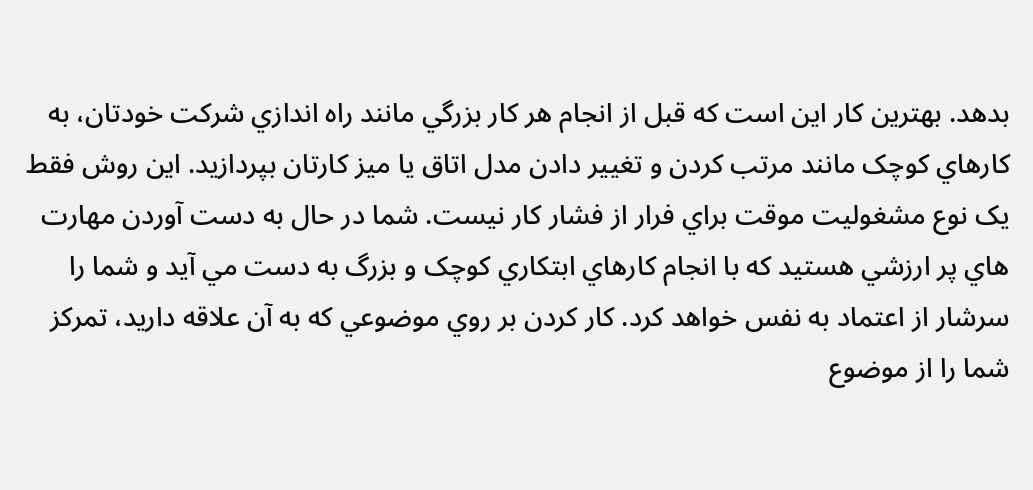بدهد. بهترين کار اين است که قبل از انجام هر کار بزرگي مانند راه اندازي شرکت خودتان، به کارهاي کوچک مانند مرتب کردن و تغيير دادن مدل اتاق يا ميز کارتان بپردازيد. اين روش فقط يک نوع مشغوليت موقت براي فرار از فشار کار نيست. شما در حال به دست آوردن مهارت هاي پر ارزشي هستيد که با انجام کارهاي ابتکاري کوچک و بزرگ به دست مي آيد و شما را سرشار از اعتماد به نفس خواهد کرد. کار کردن بر روي موضوعي که به آن علاقه داريد، تمرکز شما را از موضوع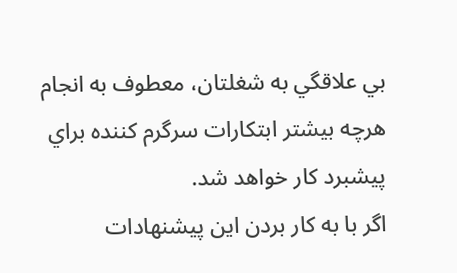بي علاقگي به شغلتان، معطوف به انجام هرچه بيشتر ابتکارات سرگرم کننده براي پيشبرد کار خواهد شد.
اگر با به کار بردن اين پيشنهادات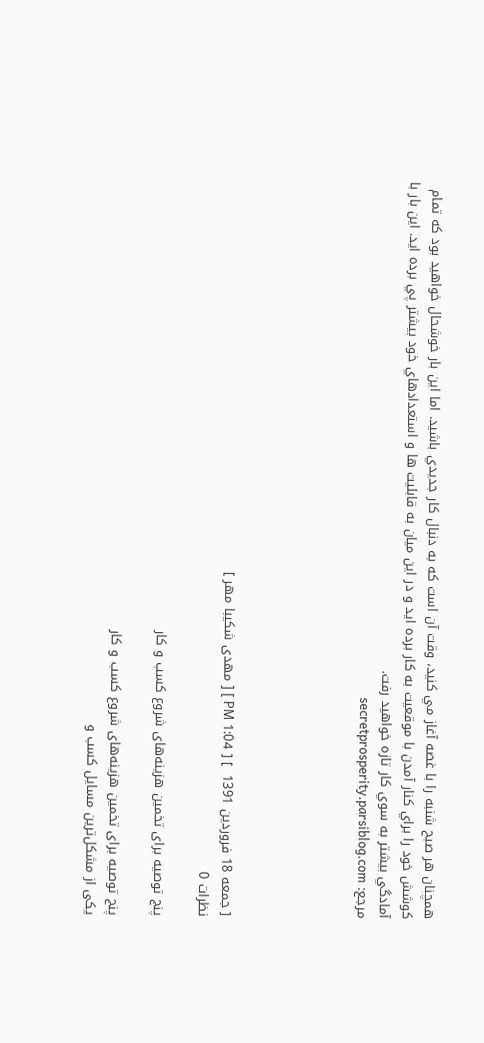همچنان هر صبح شنبه را با غصه آغاز مي کنيد، وقت آن است که به دنبال کار جديدي باشيد. اما اين بار خوشحال خواهيد بود که تمام کوشش خود را براي کنار آمدن با موقعيت به کار برده ايد و در اين ميان به قابليت ها و استعدادهاي خود بيشتر پي برده ايد. اين بار با آمادگي بيشتر به سوي کار تازه خواهيد رفت.
مرجع: secretprosperity.parsiblog.com





[ جمعه 18 فروردین 1391  ] [ 1:04 PM ] [ مهدی شکیبا مهر ]
نظرات 0

پنج توصیه برای تخمین هزینه‌های شروع کسب و کار

پنج توصیه برای تخمین هزینه‌های شروع کسب و کار
یکی از مشکل‌ترین مسایل کسب و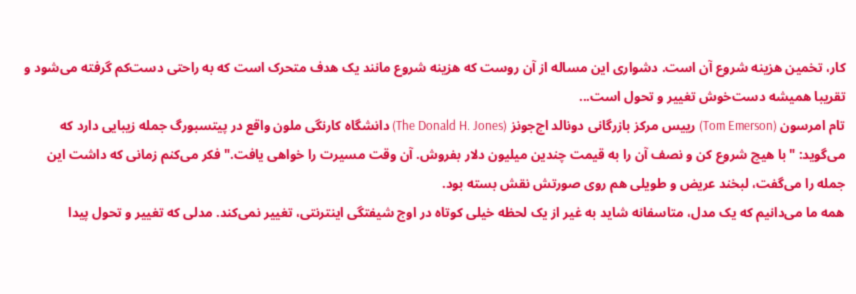کار، تخمین هزینه شروع آن است. دشواری این مساله از آن روست که هزینه شروع مانند یک هدف متحرک است که به راحتی دست‌کم گرفته می‌شود و تقریبا همیشه دست‌خوش تغییر و تحول است...
تام امرسون (Tom Emerson) رییس مرکز بازرگانی دونالد اچ‌جونز (The Donald H. Jones) دانشگاه کارنگی ملون واقع در پیتسبورگ جمله زیبایی دارد که می‌گوید: "با هیچ شروع کن و نصف آن را به قیمت چندین میلیون دلار بفروش. آن وقت مسیرت را خواهی یافت." فکر می‌کنم زمانی که داشت این جمله را می‌گفت،‌ لبخند عریض و طویلی هم روی صورتش نقش بسته بود.
همه ما می‌دانیم که یک مدل، متاسفانه شاید به غیر از یک لحظه خیلی کوتاه در اوج شیفتگی اینترنتی، تغییر نمی‌کند. مدلی که تغییر و تحول پیدا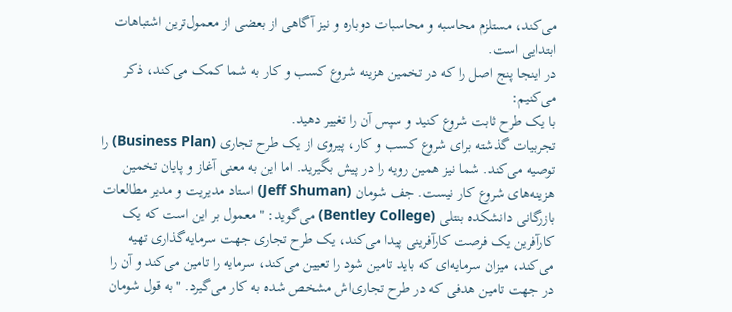می‌کند، مستلزم محاسبه و محاسبات دوباره و نیز آگاهی از بعضی از معمول‌ترین اشتباهات ابتدایی است.
در اینجا پنج اصل را که در تخمین هزینه شروع کسب و کار به شما کمک می‌کند، ذکر می‌کنیم:
با یک طرح ثابت شروع کنید و سپس آن را تغییر دهید.
تجربیات گذشته برای شروع کسب و کار، پیروی از یک طرح تجاری (Business Plan) را توصیه می‌کند. شما نیز همین رویه را در پیش بگیرید. اما این به معنی آغاز و پایان تخمین هزینه‌های شروع کار نیست. جف شومان (Jeff Shuman) استاد مدیریت و مدیر مطالعات بازرگانی دانشکده بنتلی (Bentley College) می‌گوید: "معمول بر این است که یک کارآفرین یک فرصت کارآفرینی پیدا می‌کند، یک طرح تجاری جهت سرمایه‌گذاری تهیه می‌کند، میزان سرمایه‌ای که باید تامین شود را تعیین می‌کند، سرمایه‌ را تامین می‌کند و آن را در جهت تامین هدفی که در طرح تجاری‌اش مشخص شده به کار می‌گیرد. "به قول شومان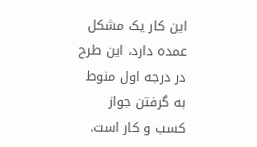این کار یک مشکل عمده دارد، این طرح در درجه اول منوط به گرفتن جواز کسب و کار است.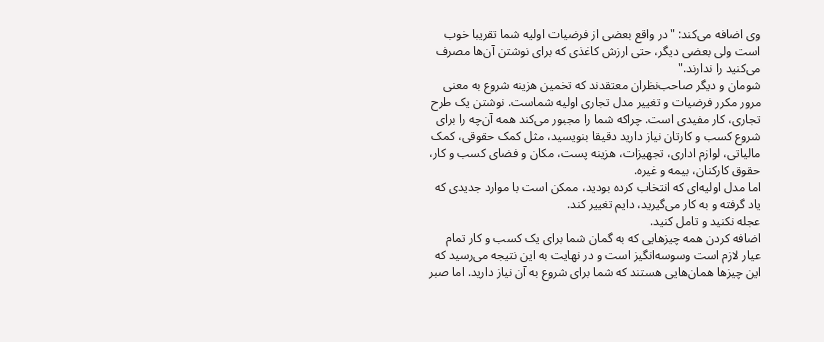وی اضافه می‌کند: "در واقع بعضی از فرضیات اولیه شما تقریبا خوب است ولی بعضی دیگر، حتی ارزش کاغذی که برای نوشتن آن‌ها مصرف می‌کنید را ندارند."
شومان و دیگر صاحب‌نظران معتقدند که تخمین هزینه‌ شروع به معنی مرور مکرر فرضیات و تغییر مدل تجاری اولیه شماست. نوشتن یک طرح تجاری، کار مفیدی است. چراکه شما را مجبور می‌کند همه آن‌چه را برای شروع کسب و کارتان نیاز دارید دقیقا بنویسید، مثل کمک حقوقی، کمک مالیاتی، لوازم اداری، تجهیزات، هزینه پست، مکان و فضای کسب و کار، حقوق کارکنان، بیمه و غیره.
اما مدل‌ اولیه‌ای که انتخاب کرده بودید، ممکن است با موارد جدیدی که یاد گرفته و به کار می‌گیرید، دایم تغییر کند.
عجله نکنید و تامل کنید.
اضافه کردن همه چیزهایی که به گمان شما برای یک کسب و کار تمام عیار لازم است وسوسه‌‌انگیز است و در نهایت به این نتیجه می‌رسید که این چیزها همان‌هایی هستند که شما برای شروع به آن نیاز دارید. اما صبر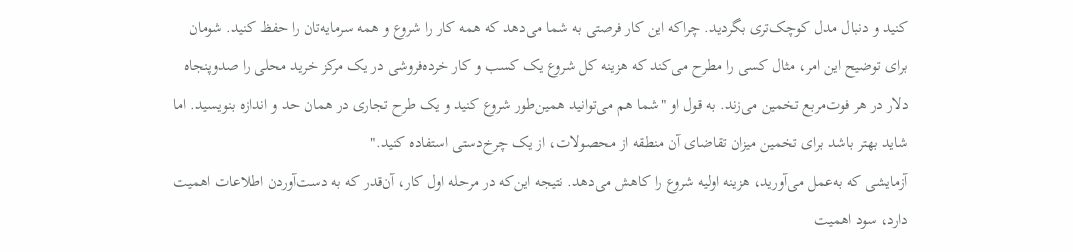کنید و دنبال مدل کوچک‌تری بگردید. چراکه این کار فرصتی به شما می‌دهد که همه کار را شروع و همه سرمایه‌تان را حفظ کنید. شومان برای توضیح این امر، مثال کسی را مطرح می‌کند که هزینه‌ کل شروع یک کسب و کار خرده‌فروشی در یک مرکز خرید محلی را صدوپنجاه دلار در هر فوت‌مربع تخمین می‌زند. به قول او "شما هم می‌توانید همین‌طور شروع کنید و یک طرح تجاری در همان حد و اندازه بنویسید. اما شاید بهتر باشد برای تخمین میزان تقاضای آن منطقه از محصولات، از یک چرخ‌دستی استفاده کنید."
آزمایشی که به‌عمل می‌آورید، هزینه اولیه شروع را کاهش می‌دهد. نتیجه این‌که در مرحله اول کار،‌ آن‌قدر که به دست‌آوردن اطلاعات اهمیت دارد، سود اهمیت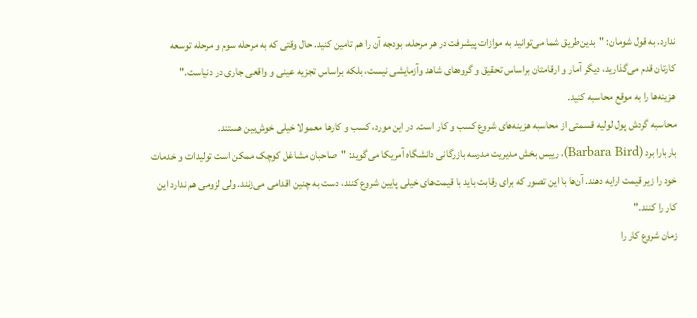ندارد. به قول شومان: "بدین‌طریق شما می‌توانید به موازات پیشرفت در هر مرحله، بودجه آن را هم تامین کنید. حال وقتی که به مرحله سوم و مرحله توسعه کارتان قدم می‌گذارید، دیگر آمار و ارقامتان براساس تحقیق و گروه‌های شاهد وآزمایشی نیست، بلکه براساس تجزیه عینی و واقعی جاری در دنیاست."
هزینه‌ها را به موقع محاسبه کنید.
محاسبه گردش پول لولیه قسمتی از محاسبه هزینه‌های شروع کسب و کار است. در این مورد، کسب و کارها معمولا خیلی خوش‌بین هستند.
باربارا برد (Barbara Bird)، رییس بخش مدیریت مدرسه بازرگانی دانشگاه آمریکا می‌گوید: "صاحبان مشاغل کوچک ممکن است تولیدات و خدمات خود را زیر قیمت ارایه دهند. آن‌ها با این تصور که برای رقابت باید با قیمت‌های خیلی پایین شروع کنند، دست به چنین اقدامی می‌زنند. ولی لزومی هم ندارد این کار را کنند."
زمان شروع کار را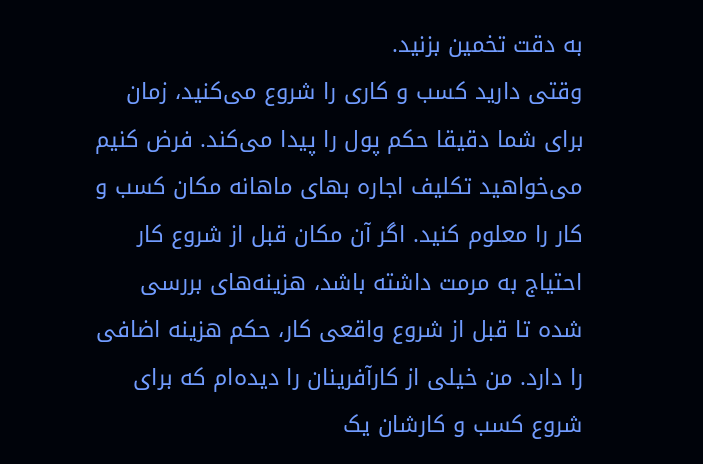به دقت تخمین بزنید.
وقتی دارید کسب و کاری را شروع می‌کنید، زمان برای شما دقیقا حکم پول را پیدا می‌کند. فرض کنیم می‌خواهید تکلیف اجاره بهای ماهانه مکان کسب و کار را معلوم کنید. اگر آن مکان قبل از شروع کار احتیاج به مرمت داشته باشد، هزینه‌های بررسی شده تا قبل از شروع واقعی کار، حکم هزینه اضافی را دارد. من خیلی از کارآفرینان را دیده‌ام که برای شروع کسب و کارشان یک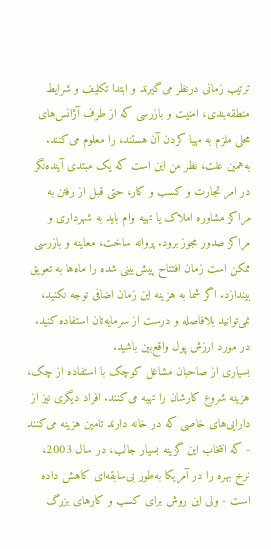ترتیب زمانی درنظر می‌گیرند و ابتدا تکلیف و شرایط منطقه‌بندی، امنیت و بازرسی که از طرف آژانس‌های محلی ملزم به مهیا کردن آن هستند،‌ را معلوم می‌کنند.
به‌همین علت، نظر من این است که یک مبتدی آینده‌نگر در امر تجارت و کسب و کار، حتی قبل از رفتن به مراکز مشاوره املاک یا تهیه وام باید به شهرداری و مراکز صدور مجوز برود. پروانه ساخت،‌ معاینه و بازرسی ممکن است زمان افتتاح پیش‌بینی شده را ماه‌ها به تعویق بیندازد. اگر شما به هزینه این زمان اضافی توجه نکنید، نمی‌توانید بلافاصله و درست از سرمایه‌تان استفاده کنید.
در مورد ارزش پول واقع‌بین باشید.
بسیاری از صاحبان مشاغل کوچک با استفاده از چک، هزینه شروع کارشان را تهیه می‌کنند. افراد دیگری نیز از دارایی‌های خاصی که در خانه دارند تامین هزینه می‌کنند - که انتخاب این گزینه بسیار جالب، در سال 2003، نرخ بهره را در آمریکا به‌طور بی‌سابقه‌ای کاهش داده است - ولی این روش برای کسب و کارهای بزرگ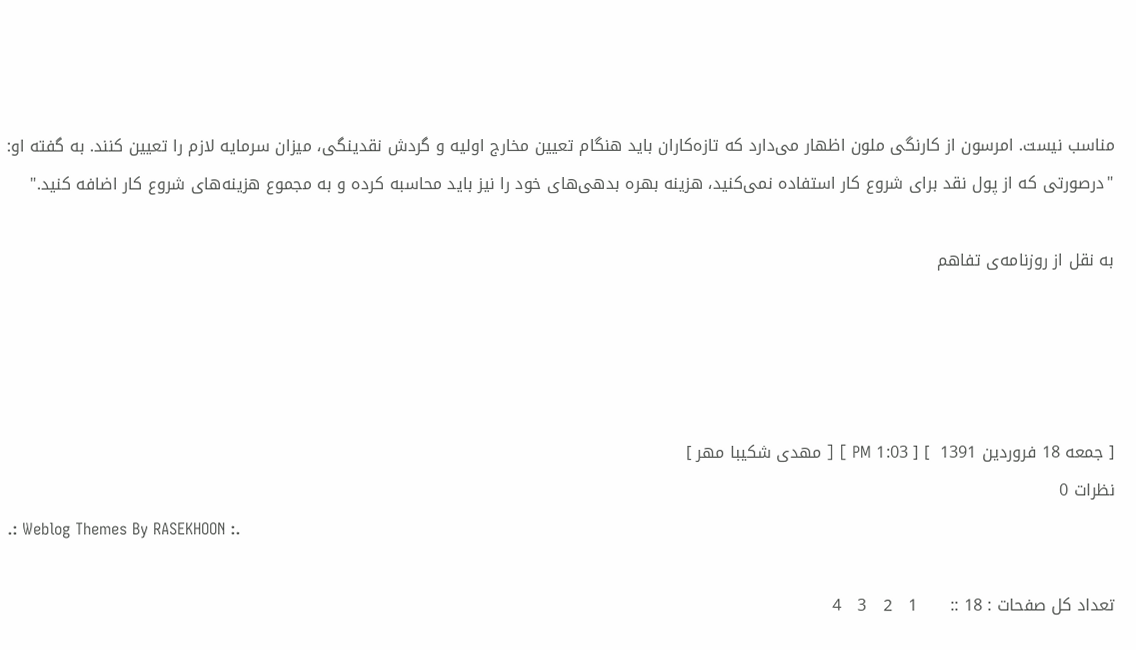مناسب نیست. امرسون از کارنگی ملون اظهار می‌دارد که تازه‌کاران باید هنگام تعیین مخارج اولیه و گردش نقدینگی، میزان سرمایه لازم را تعیین کنند. به گفته او: "درصورتی که از پول نقد برای شروع کار استفاده نمی‌کنید، هزینه بهره بدهی‌های خود را نیز باید محاسبه کرده و به مجموع هزینه‌های شروع کار اضافه کنید."

به نقل از روزنامه‌ی تفاهم




[ جمعه 18 فروردین 1391  ] [ 1:03 PM ] [ مهدی شکیبا مهر ]
نظرات 0
.: Weblog Themes By RASEKHOON :.

تعداد کل صفحات : 18 ::      1   2   3   4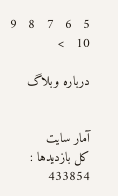5   6   7   8   9   10   >

درباره وبلاگ


آمار سایت
كل بازديدها : 433854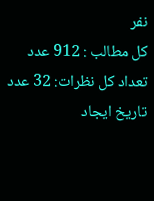نفر
كل مطالب : 912 عدد
تعداد کل نظرات: 32 عدد
تاریخ ایجاد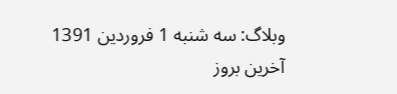وبلاگ: سه شنبه 1 فروردین 1391
آخرین بروز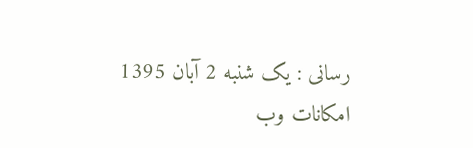رسانی : یک شنبه 2 آبان 1395
امکانات وب